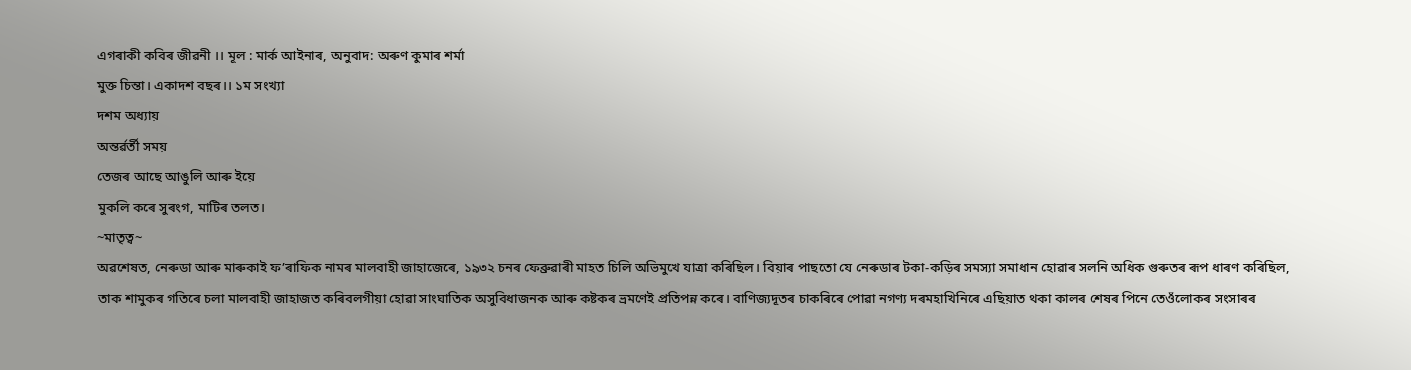এগৰাকী কবিৰ জীৱনী ।। মূল : মাৰ্ক আইনাৰ, অনুবাদ: অৰুণ কুমাৰ শৰ্মা
মুক্ত চিন্তা। একাদশ বছৰ।। ১ম সংখ্যা
দশম অধ্যায়
অন্তৰ্ৱৰ্তী সময়
তেজৰ আছে আঙুলি আৰু ইয়ে
মুকলি কৰে সুৰংগ, মাটিৰ তলত।
~মাতৃত্ব~
অৱশেষত, নেৰুডা আৰু মাৰুকাই ফ’ৰাফিক নামৰ মালবাহী জাহাজেৰে, ১৯৩২ চনৰ ফেব্ৰুৱাৰী মাহত চিলি অভিমুখে যাত্ৰা কৰিছিল। বিয়াৰ পাছতো যে নেৰুডাৰ টকা-কড়িৰ সমস্যা সমাধান হোৱাৰ সলনি অধিক গুৰুতৰ ৰূপ ধাৰণ কৰিছিল, তাক শামুকৰ গতিৰে চলা মালবাহী জাহাজত কৰিবলগীয়া হোৱা সাংঘাতিক অসুবিধাজনক আৰু কষ্টকৰ ভ্ৰমণেই প্ৰতিপন্ন কৰে। বাণিজ্যদূতৰ চাকৰিৰে পোৱা নগণ্য দৰমহাখিনিৰে এছিয়াত থকা কালৰ শেষৰ পিনে তেওঁলোকৰ সংসাৰৰ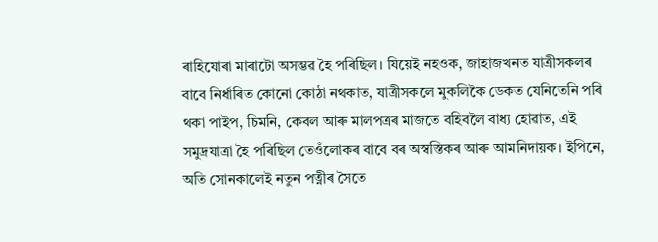ৰাহিযোৰা মাৰাটো অসম্ভৱ হৈ পৰিছিল। যিয়েই নহওক, জাহাজখনত যাত্ৰীসকলৰ বাবে নিৰ্ধাৰিত কোনো কোঠা নথকাত, যাত্ৰীসকলে মুকলিকৈ ডেকত যেনিতেনি পৰি থকা পাইপ, চিমনি, কেবল আৰু মালপত্ৰৰ মাজতে বহিবলৈ বাধ্য হোৱাত, এই সমুদ্ৰযাত্ৰা হৈ পৰিছিল তেওঁলোকৰ বাবে বৰ অস্বস্তিকৰ আৰু আমনিদায়ক। ইপিনে, অতি সোনকালেই নতুন পত্নীৰ সৈতে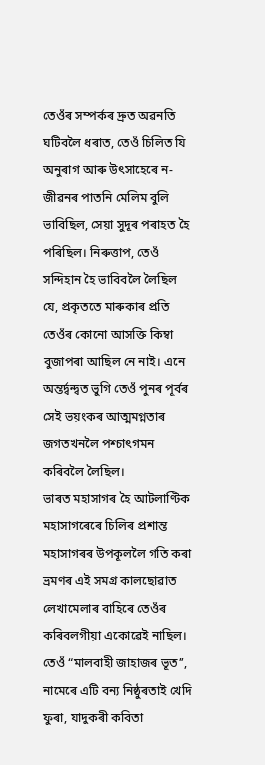তেওঁৰ সম্পৰ্কৰ দ্ৰুত অৱনতি ঘটিবলৈ ধৰাত, তেওঁ চিলিত যি অনুৰাগ আৰু উৎসাহেৰে ন-জীৱনৰ পাতনি মেলিম বুলি ভাবিছিল, সেয়া সুদূৰ পৰাহত হৈ পৰিছিল। নিৰুত্তাপ, তেওঁ সন্দিহান হৈ ভাবিবলৈ লৈছিল যে, প্ৰকৃততে মাৰুকাৰ প্ৰতি তেওঁৰ কোনো আসক্তি কিম্বা বুজাপৰা আছিল নে নাই। এনে অন্তৰ্দ্বন্দ্বত ভুগি তেওঁ পুনৰ পূৰ্বৰ সেই ভয়ংকৰ আত্মমগ্নতাৰ জগতখনলৈ পশ্চাৎগমন কৰিবলৈ লৈছিল।
ভাৰত মহাসাগৰ হৈ আটলাণ্টিক মহাসাগৰেৰে চিলিৰ প্ৰশান্ত মহাসাগৰৰ উপকূললৈ গতি কৰা ভ্ৰমণৰ এই সমগ্ৰ কালছোৱাত লেখামেলাৰ বাহিৰে তেওঁৰ কৰিবলগীয়া একোৱেই নাছিল। তেওঁ “মালবাহী জাহাজৰ ভূত’’, নামেৰে এটি বন্য নিষ্ঠুৰতাই খেদি ফুৰা, যাদুকৰী কবিতা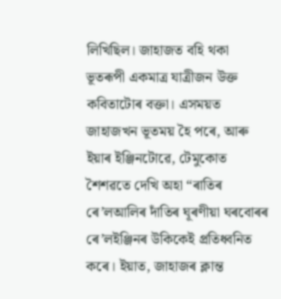লিখিছিল। জাহাজত বহি থকা ভূতৰূপী একমাত্ৰ যাত্ৰীজন উক্ত কবিতাটোৰ বক্তা। এসময়ত জাহাজখন ভূতময় হৈ পৰে, আৰু ইয়াৰ ইঞ্জিনটোৱে, টেমুকোত শৈশৱতে দেখি অহা “ৰাতিৰ ৰে’লআলিৰ দাঁতিৰ ঘূৰণীয়া ঘৰবোৰৰ ৰে’লইঞ্জিনৰ উকিকেই প্রতিধ্বনিত কৰে। ইয়াত, জাহাজৰ ক্লান্ত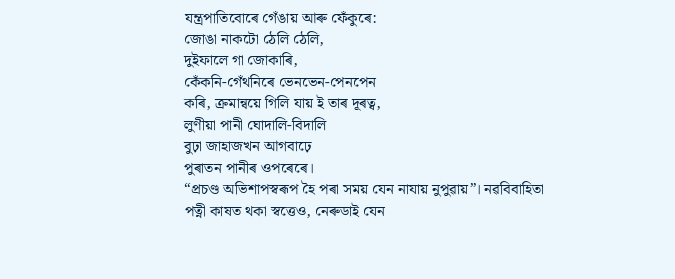যন্ত্ৰপাতিবোৰে গেঁঙায় আৰু ফেঁকুৰে:
জোঙা নাকটো ঠেলি ঠেলি,
দুইফালে গা জোকাৰি,
কেঁকনি-গেঁথনিৰে ভেনভেন-পেনপেন
কৰি, ক্ৰমান্বয়ে গিলি যায় ই তাৰ দূৰত্ব,
লুণীয়া পানী ঘোদালি-বিদালি
বুঢ়া জাহাজখন আগবাঢ়ে
পুৰাতন পানীৰ ওপৰেৰে।
“প্ৰচণ্ড অভিশাপস্বৰূপ হৈ পৰা সময় যেন নাযায় নুপুৱায়”। নৱবিবাহিতা পত্নী কাষত থকা স্বত্তেও, নেৰুডাই যেন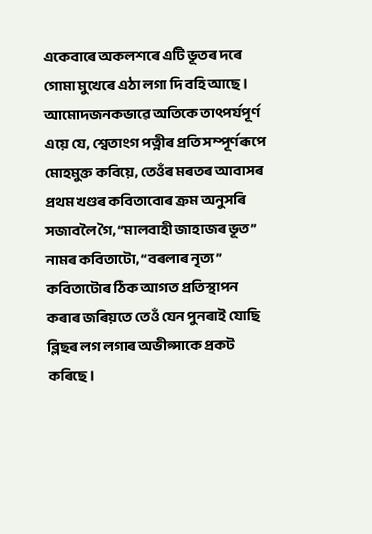একেবাৰে অকলশৰে এটি ভূতৰ দৰে গোমা মুখেৰে এঠা লগা দি বহি আছে। আমোদজনকভাৱে অতিকে তাৎপৰ্যপূৰ্ণ এয়ে যে, শ্বেতাংগ পত্নীৰ প্ৰতি সম্পূৰ্ণৰূপে মোহমুক্ত কবিয়ে, তেওঁৰ মৰতৰ আবাসৰ প্ৰথম খণ্ডৰ কবিতাবোৰ ক্ৰম অনুসৰি সজাবলৈ গৈ, “মালবাহী জাহাজৰ ভূত” নামৰ কবিতাটো, “বৰলাৰ নৃত্য” কবিতাটোৰ ঠিক আগত প্ৰতিস্থাপন কৰাৰ জৰিয়তে তেওঁ যেন পুনৰাই যোছি ব্লিছৰ লগ লগাৰ অভীপ্সাকে প্ৰকট কৰিছে।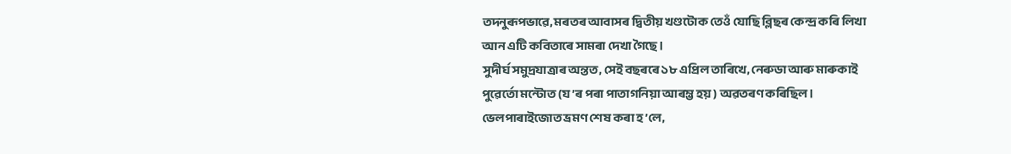তদনুৰূপভাৱে, মৰতৰ আবাসৰ দ্বিতীয় খণ্ডটোক তেওঁ যোছি ব্লিছৰ কেন্দ্ৰ কৰি লিখা আন এটি কবিতাৰে সামৰা দেখা গৈছে।
সুদীৰ্ঘ সমুদ্ৰযাত্ৰাৰ অন্তত, সেই বছৰৰে ১৮ এপ্ৰিল তাৰিখে, নেৰুডা আৰু মাৰুকাই পুৱেৰ্তো মন্টোত (য’ৰ পৰা পাতাগনিয়া আৰম্ভ হয়) অৱতৰণ কৰিছিল। ভেলপাৰাইজোত ভ্ৰমণ শেষ কৰা হ’লে,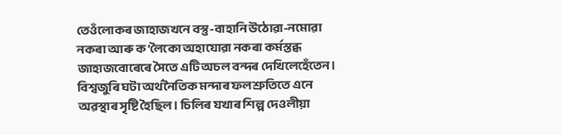তেওঁলোকৰ জাহাজখনে বস্তু-বাহানি উঠোৱা-নমোৱা নকৰা আৰু ক’লৈকো অহাযোৱা নকৰা কৰ্মস্তব্ধ জাহাজবোৰেৰে সৈতে এটি অচল বন্দৰ দেখিলেহেঁতেন। বিশ্বজুৰি ঘটা অৰ্থনৈতিক মন্দাৰ ফলশ্ৰুতিতে এনে অৱস্থাৰ সৃষ্টি হৈছিল। চিলিৰ যখাৰ শিল্প দেওলীয়া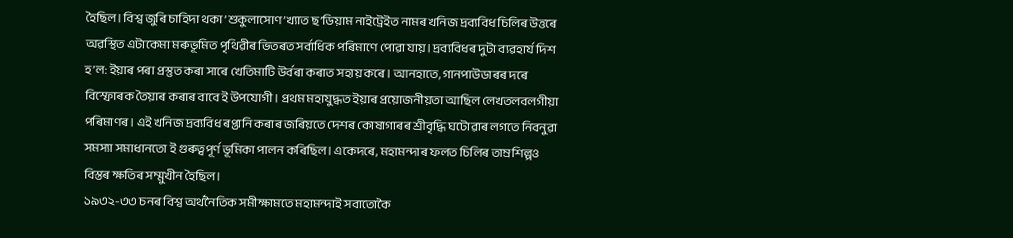হৈছিল। বিশ্ব জুৰি চাহিদা থকা ’শুকুলাসোণ’খ্যাত ছ’ডিয়াম নাইট্ৰেইত নামৰ খনিজ দ্ৰব্যবিধ চিলিৰ উত্তৰে অৱস্থিত এটাকেমা মৰুভূমিত পৃথিৱীৰ ভিতৰত সৰ্বাধিক পৰিমাণে পোৱা যায়। দ্ৰব্যবিধৰ দুটা ব্যৱহাৰ্য দিশ হ’ল: ইয়াৰ পৰা প্ৰস্তুত কৰা সাৰে খেতিমাটি উৰ্বৰা কৰাত সহায় কৰে। আনহাতে, গানপাউডাৰৰ দৰে বিস্ফোৰক তৈয়াৰ কৰাৰ বাবে ই উপযোগী। প্ৰথম মহাযুদ্ধত ইয়াৰ প্ৰয়োজনীয়তা আছিল লেখতলবলগীয়া পৰিমাণৰ। এই খনিজ দ্ৰব্যবিধ ৰপ্তানি কৰাৰ জৰিয়তে দেশৰ কোষাগাৰৰ শ্ৰীবৃদ্ধি ঘটোৱাৰ লগতে নিবনুৱা সমস্যা সমাধানতো ই গুৰুত্বপূৰ্ণ ভূমিকা পালন কৰিছিল। একেদৰে, মহামন্দাৰ ফলত চিলিৰ তাম্ৰশিল্পও বিস্তৰ ক্ষতিৰ সম্মুখীন হৈছিল।
১৯৩২-৩৩ চনৰ বিশ্ব অৰ্থনৈতিক সমীক্ষামতে মহামন্দাই সবাতোকৈ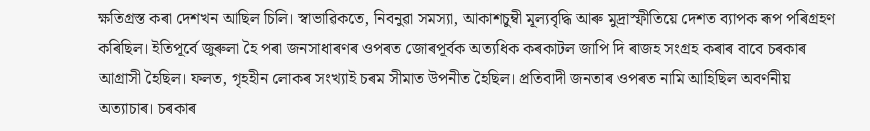ক্ষতিগ্ৰস্ত কৰা দেশখন আছিল চিলি। স্বাভাৱিকতে, নিবনুৱা সমস্যা, আকাশচুম্বী মূল্যবৃদ্ধি আৰু মুদ্ৰাস্ফীতিয়ে দেশত ব্যাপক ৰূপ পৰিগ্ৰহণ কৰিছিল। ইতিপূৰ্বে জুৰুলা হৈ পৰা জনসাধাৰণৰ ওপৰত জোৰপূৰ্বক অত্যধিক কৰকাটল জাপি দি ৰাজহ সংগ্ৰহ কৰাৰ বাবে চৰকাৰ আগ্ৰাসী হৈছিল। ফলত, গৃহহীন লোকৰ সংখ্যাই চৰম সীমাত উপনীত হৈছিল। প্ৰতিবাদী জনতাৰ ওপৰত নামি আহিছিল অবৰ্ণনীয় অত্যাচাৰ। চৰকাৰ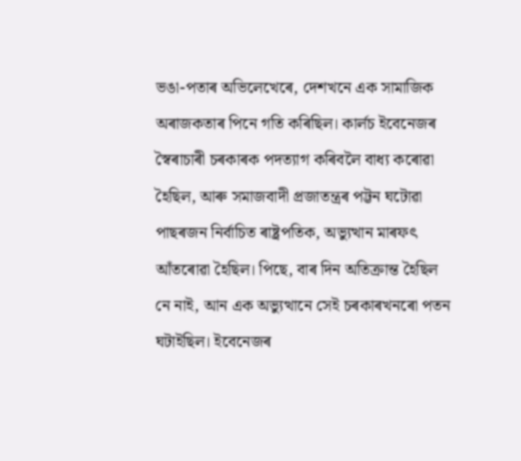ভঙা-পতাৰ অভিলেখেৰে, দেশখনে এক সামাজিক অৰাজকতাৰ পিনে গতি কৰিছিল। কাৰ্লচ ইবেনেজৰ স্বৈৰাচাৰী চৰকাৰক পদত্যাগ কৰিবলৈ বাধ্য কৰোৱা হৈছিল, আৰু সমাজবাদী প্ৰজাতন্ত্ৰৰ পট্টন ঘটোৱা পাছৰজন নিৰ্বাচিত ৰাষ্ট্ৰপতিক, অভ্যুত্থান মাৰফৎ আঁতৰোৱা হৈছিল। পিছে, বাৰ দিন অতিক্ৰান্ত হৈছিল নে নাই, আন এক অভ্যুত্থানে সেই চৰকাৰখনৰো পতন ঘটাইছিল। ইবেনেজৰ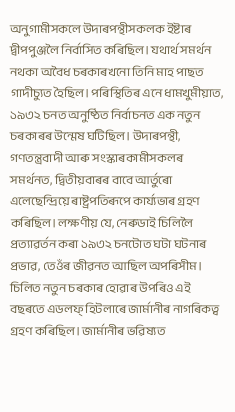অনুগামীসকলে উদাৰপন্থীসকলক ইষ্টাৰ দ্বীপপুঞ্জলৈ নিৰ্বাসিত কৰিছিল। যথাৰ্থ সমৰ্থন নথকা অবৈধ চৰকাৰখনো তিনি মাহ পাছত গাদীচ্যুত হৈছিল। পৰিস্থিতিৰ এনে ধামখুমীয়াত, ১৯৩২ চনত অনুষ্ঠিত নিৰ্বাচনত এক নতুন চৰকাৰৰ উন্মেষ ঘটিছিল। উদাৰপন্থী, গণতন্ত্ৰবাদী আৰু সংস্কাৰকামীসকলৰ সমৰ্থনত, দ্বিতীয়বাৰৰ বাবে আৰ্তুৰো এলেছেন্দ্ৰিয়ে ৰাষ্ট্ৰপতিৰূপে কাৰ্য্যভাৰ গ্ৰহণ কৰিছিল। লক্ষণীয় যে, নেৰুডাই চিলিলৈ প্ৰত্যাৱৰ্তন কৰা ১৯৩২ চনটোত ঘটা ঘটনাৰ প্ৰভাৱ, তেওঁৰ জীৱনত আছিল অপৰিসীম। চিলিত নতুন চৰকাৰ হোৱাৰ উপৰিও এই বছৰতে এডলফ্ হিটলাৰে জাৰ্মানীৰ নাগৰিকত্ব গ্ৰহণ কৰিছিল। জাৰ্মানীৰ ভৱিষ্যত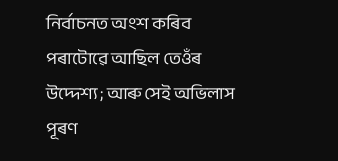নিৰ্বাচনত অংশ কৰিব পৰাটোৱে আছিল তেওঁৰ উদ্দেশ্য ; আৰু সেই অভিলাস পূৰণ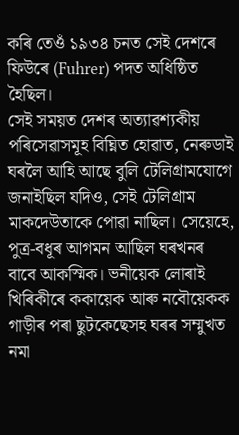কৰি তেওঁ ১৯৩৪ চনত সেই দেশৰে ফিউৰে (Fuhrer) পদত অধিষ্ঠিত হৈছিল।
সেই সময়ত দেশৰ অত্যাৱশ্যকীয় পৰিসেৱাসমূহ বিঘ্নিত হোৱাত, নেৰুডাই ঘৰলৈ আহি আছে বুলি টেলিগ্ৰামযোগে জনাইছিল যদিও, সেই টেলিগ্ৰাম মাকদেউতাকে পোৱা নাছিল। সেয়েহে, পুত্ৰ-বধূৰ আগমন আছিল ঘৰখনৰ বাবে আকস্মিক। ভনীয়েক লোৰাই খিৰিকীৰে ককায়েক আৰু নবৌয়েকক গাড়ীৰ পৰা ছুটকেছেসহ ঘৰৰ সম্মুখত নমা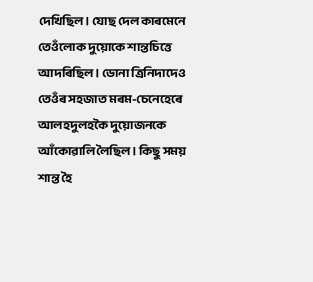দেখিছিল। যোছ দেল কাৰমেনে তেওঁলোক দুয়োকে শান্তচিত্তে আদৰিছিল। ডোনা ত্ৰিনিদাদেও তেওঁৰ সহজাত মৰম-চেনেহেৰে আলহদুলহকৈ দুয়োজনকে আঁকোৱালি লৈছিল। কিছু সময় শান্ত হৈ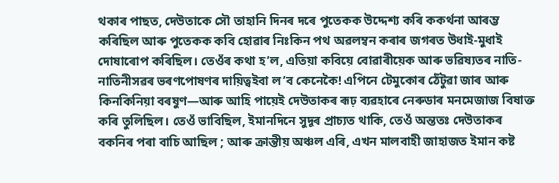থকাৰ পাছত, দেউতাকে সৌ তাহানি দিনৰ দৰে পুতেকক উদ্দেশ্য কৰি ককৰ্থনা আৰম্ভ কৰিছিল আৰু পুতেকক কবি হোৱাৰ নিঃকিন পথ অৱলম্বন কৰাৰ জগৰত উধাই-মুধাই দোষাৰোপ কৰিছিল। তেওঁৰ কথা হ’ল, এতিয়া কবিয়ে বোৱাৰীয়েক আৰু ভৱিষ্যতৰ নাতি-নাতিনীসৱৰ ভৰণপোষণৰ দায়িত্বইবা ল’ব কেনেকৈ! এপিনে টেমুকোৰ ঠেঁটুৱা জাৰ আৰু কিনকিনিয়া বৰষুণ—আৰু আহি পায়েই দেউতাকৰ ৰূঢ় ব্যৱহাৰে নেৰুডাৰ মনমেজাজ বিষাক্ত কৰি তুলিছিল। তেওঁ ভাবিছিল, ইমানদিনে সুদূৰ প্ৰাচ্যত থাকি, তেওঁ অন্ততঃ দেউতাকৰ বকনিৰ পৰা বাচি আছিল ; আৰু ক্ৰান্তীয় অঞ্চল এৰি, এখন মালবাহী জাহাজত ইমান কষ্ট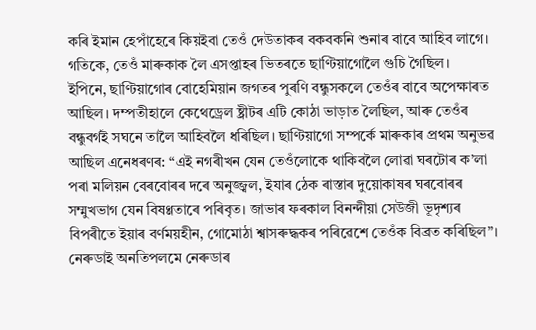কৰি ইমান হেপাঁহেৰে কিয়ইবা তেওঁ দেউতাকৰ বকবকনি শুনাৰ বাবে আহিব লাগে। গতিকে, তেওঁ মাৰুকাক লৈ এসপ্তাহৰ ভিতৰতে ছাণ্টিয়াগোলৈ গুচি গৈছিল।
ইপিনে, ছাণ্টিয়াগোৰ বোহেমিয়ান জগতৰ পুৰণি বন্ধুসকলে তেওঁৰ বাবে অপেক্ষাৰত আছিল। দম্পতীহালে কেথেড্ৰেল ষ্ট্ৰীটৰ এটি কোঠা ভাড়াত লৈছিল, আৰু তেওঁৰ বন্ধুবৰ্গই সঘনে তালৈ আহিবলৈ ধৰিছিল। ছাণ্টিয়াগো সম্পৰ্কে মাৰুকাৰ প্ৰথম অনুভৱ আছিল এনেধৰণৰ: “এই নগৰীখন যেন তেওঁলোকে থাকিবলৈ লোৱা ঘৰটোৰ ক’লা পৰা মলিয়ন বেৰবোৰৰ দৰে অনুজ্জ্বল, ইযাৰ ঠেক ৰাস্তাৰ দুয়োকাষৰ ঘৰবোৰৰ সম্মুখভাগ যেন বিষণ্ণতাৰে পৰিবৃত। জাভাৰ ফৰকাল বিনন্দীয়া সেউজী ভূদৃশ্যৰ বিপৰীতে ইয়াৰ বৰ্ণময়হীন, গোমোঠা শ্বাসৰুদ্ধকৰ পৰিৱেশে তেওঁক বিব্ৰত কৰিছিল”।
নেৰুডাই অনতিপলমে নেৰুডাৰ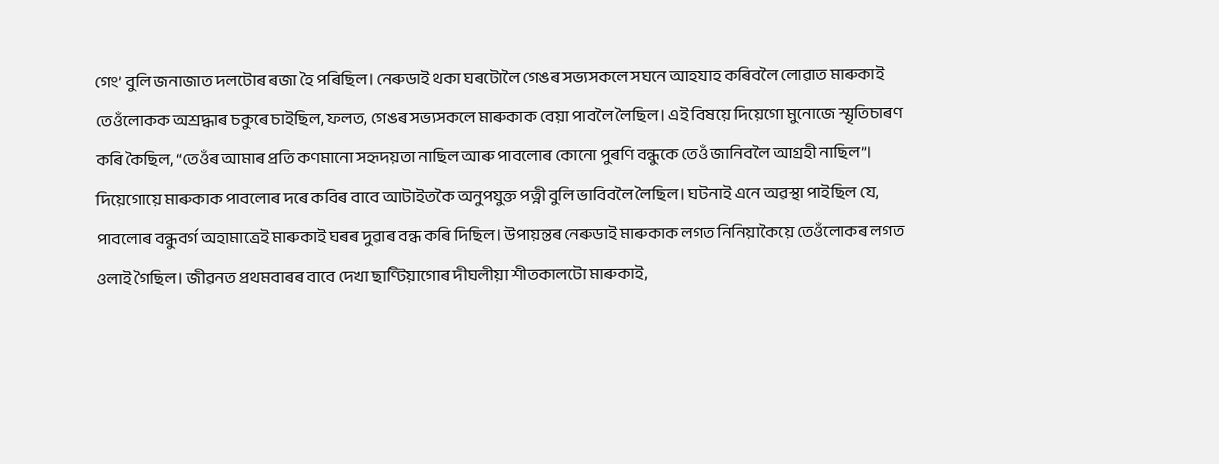গেং’ বুলি জনাজাত দলটোৰ ৰজা হৈ পৰিছিল। নেৰুডাই থকা ঘৰটোলৈ গেঙৰ সভ্যসকলে সঘনে আহযাহ কৰিবলৈ লোৱাত মাৰুকাই তেওঁলোকক অশ্ৰদ্ধাৰ চকুৰে চাইছিল, ফলত, গেঙৰ সভ্যসকলে মাৰুকাক বেয়া পাবলৈ লৈছিল। এই বিষয়ে দিয়েগো মুনোজে স্মৃতিচাৰণ কৰি কৈছিল, “তেওঁৰ আমাৰ প্ৰতি কণমানো সহৃদয়তা নাছিল আৰু পাবলোৰ কোনো পুৰণি বন্ধুকে তেওঁ জানিবলৈ আগ্ৰহী নাছিল”। দিয়েগোয়ে মাৰুকাক পাবলোৰ দৰে কবিৰ বাবে আটাইতকৈ অনুপযুক্ত পত্নী বুলি ভাবিবলৈ লৈছিল। ঘটনাই এনে অৱস্থা পাইছিল যে, পাবলোৰ বন্ধুবৰ্গ অহামাত্ৰেই মাৰুকাই ঘৰৰ দুৱাৰ বন্ধ কৰি দিছিল। উপায়ন্তৰ নেৰুডাই মাৰুকাক লগত নিনিয়াকৈয়ে তেওঁলোকৰ লগত ওলাই গৈছিল। জীৱনত প্ৰথমবাৰৰ বাবে দেখা ছাণ্টিয়াগোৰ দীঘলীয়া শীতকালটো মাৰুকাই,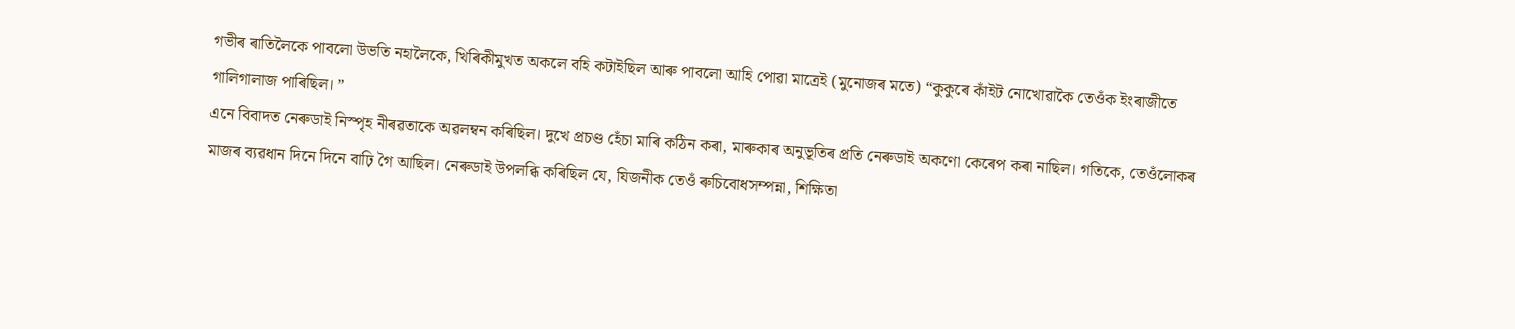গভীৰ ৰাতিলৈকে পাবলো উভতি নহালৈকে, খিৰিকীমুখত অকলে বহি কটাইছিল আৰু পাবলো আহি পোৱা মাত্ৰেই (মুনোজৰ মতে) “কুকুৰে কাঁইট নোখোৱাকৈ তেওঁক ইংৰাজীতে গালিগালাজ পাৰিছিল। ”
এনে বিবাদত নেৰুডাই নিস্পৃহ নীৰৱতাকে অৱলম্বন কৰিছিল। দুখে প্ৰচণ্ড হেঁচা মাৰি কঠিন কৰা, মাৰুকাৰ অনুভূতিৰ প্ৰতি নেৰুডাই অকণো কেৰেপ কৰা নাছিল। গতিকে, তেওঁলোকৰ মাজৰ ব্যৱধান দিনে দিনে বাঢ়ি গৈ আছিল। নেৰুডাই উপলব্ধি কৰিছিল যে, যিজনীক তেওঁ ৰুচিবোধসম্পন্না, শিক্ষিতা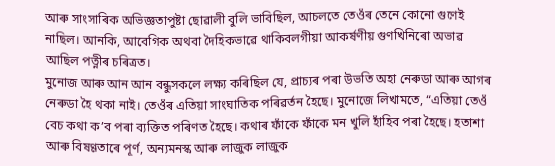আৰু সাংসাৰিক অভিজ্ঞতাপুষ্টা ছোৱালী বুলি ভাবিছিল, আচলতে তেওঁৰ তেনে কোনো গুণেই নাছিল। আনকি, আবেগিক অথবা দৈহিকভাৱে থাকিবলগীয়া আকৰ্ষণীয় গুণখিনিৰো অভাৱ আছিল পত্নীৰ চৰিত্ৰত।
মুনোজ আৰু আন আন বন্ধুসকলে লক্ষ্য কৰিছিল যে, প্ৰাচ্যৰ পৰা উভতি অহা নেৰুডা আৰু আগৰ নেৰুডা হৈ থকা নাই। তেওঁৰ এতিয়া সাংঘাতিক পৰিৱৰ্তন হৈছে। মুনোজে লিখামতে, “এতিয়া তেওঁ বেচ কথা ক’ব পৰা ব্যক্তিত পৰিণত হৈছে। কথাৰ ফাঁকে ফাঁকে মন খুলি হাঁহিব পৰা হৈছে। হতাশা আৰু বিষণ্ণতাৰে পূৰ্ণ, অন্যমনস্ক আৰু লাজুক লাজুক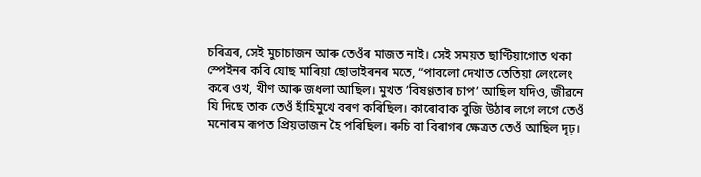চৰিত্ৰৰ, সেই মুচাচাজন আৰু তেওঁৰ মাজত নাই। সেই সময়ত ছাণ্টিয়াগোত থকা স্পেইনৰ কবি যোছ মাৰিয়া ছোভাইৰনৰ মতে, “পাবলো দেখাত তেতিয়া লেংলেং কৰে ওখ, খীণ আৰু জধলা আছিল। মুখত ’বিষণ্ণতাৰ চাপ’ আছিল যদিও, জীৱনে যি দিছে তাক তেওঁ হাঁহিমুখে বৰণ কৰিছিল। কাৰোবাক বুজি উঠাৰ লগে লগে তেওঁ মনোৰম ৰূপত প্ৰিয়ভাজন হৈ পৰিছিল। ৰুচি বা বিৰাগৰ ক্ষেত্ৰত তেওঁ আছিল দৃঢ়।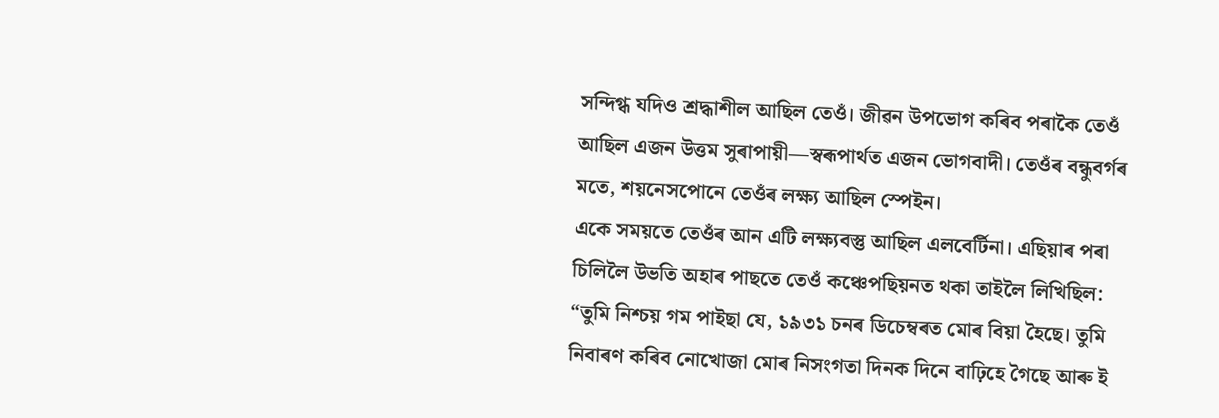সন্দিগ্ধ যদিও শ্ৰদ্ধাশীল আছিল তেওঁ। জীৱন উপভোগ কৰিব পৰাকৈ তেওঁ আছিল এজন উত্তম সুৰাপায়ী—স্বৰূপাৰ্থত এজন ভোগবাদী। তেওঁৰ বন্ধুবৰ্গৰ মতে, শয়নেসপোনে তেওঁৰ লক্ষ্য আছিল স্পেইন।
একে সময়তে তেওঁৰ আন এটি লক্ষ্যবস্তু আছিল এলবেৰ্টিনা। এছিয়াৰ পৰা চিলিলৈ উভতি অহাৰ পাছতে তেওঁ কঞ্চেপছিয়নত থকা তাইলৈ লিখিছিল: “তুমি নিশ্চয় গম পাইছা যে, ১৯৩১ চনৰ ডিচেম্বৰত মোৰ বিয়া হৈছে। তুমি নিবাৰণ কৰিব নোখোজা মোৰ নিসংগতা দিনক দিনে বাঢ়িহে গৈছে আৰু ই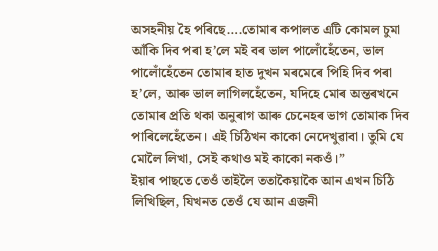অসহনীয় হৈ পৰিছে….তোমাৰ কপালত এটি কোমল চুমা আঁকি দিব পৰা হ’লে মই বৰ ভাল পালোঁহেঁতেন, ভাল পালোঁহেঁতেন তোমাৰ হাত দুখন মৰমেৰে পিহি দিব পৰা হ’লে, আৰু ভাল লাগিলহেঁতেন, যদিহে মোৰ অন্তৰখনে তোমাৰ প্ৰতি থকা অনুৰাগ আৰু চেনেহৰ ভাগ তোমাক দিব পাৰিলেহেঁতেন। এই চিঠিখন কাকো নেদেখুৱাবা। তুমি যে মোলৈ লিখা, সেই কথাও মই কাকো নকওঁ।”
ইয়াৰ পাছতে তেওঁ তাইলৈ ততাকৈয়াকৈ আন এখন চিঠি লিখিছিল, যিখনত তেওঁ যে আন এজনী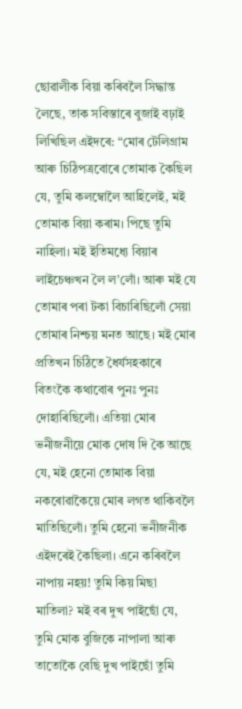ছোৱালীক বিয়া কৰিবলৈ সিদ্ধান্ত লৈছে, তাক সবিস্তাৰে বুজাই বঢ়াই লিখিছিল এইদৰে: “মোৰ টেলিগ্ৰাম আৰু চিঠিপত্ৰবোৰে তোমাক কৈছিল যে, তুমি কলম্বোলৈ আহিলেই, মই তোমাক বিয়া কৰাম। পিছে তুমি নাহিলা। মই ইতিমধ্যে বিয়াৰ লাইচেঞ্চখন লৈ ল’লোঁ। আৰু মই যে তোমাৰ পৰা টকা বিচাৰিছিলোঁ সেয়া তোমাৰ নিশ্চয় মনত আছে। মই মোৰ প্ৰতিখন চিঠিতে ধৈৰ্যসহকাৰে বিতংকৈ কথাবোৰ পুনঃ পুনঃ দোহাৰিছিলোঁ। এতিয়া মোৰ ভনীজনীয়ে মোক দোষ দি কৈ আছে যে, মই হেনো তোমাক বিয়া নকৰোৱাকৈয়ে মোৰ লগত থাকিবলৈ মাতিছিলোঁ। তুমি হেনো ভনীজনীক এইদৰেই কৈছিলা। এনে কৰিবলৈ নাপায় নহয়! তুমি কিয় মিছা মাতিলা? মই বৰ দুখ পাইছোঁ যে, তুমি মোক বুজিকে নাপালা আৰু তাতোকৈ বেছি দুখ পাইছোঁ তুমি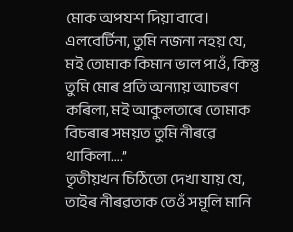মোক অপযশ দিয়া বাবে। এলবেৰ্টিনা, তুমি নজনা নহয় যে, মই তোমাক কিমান ভাল পাওঁ, কিন্তু তুমি মোৰ প্ৰতি অন্যায় আচৰণ কৰিলা, মই আকুলতাৰে তোমাক বিচৰাৰ সময়ত তুমি নীৰৱে থাকিলা….’’
তৃতীয়খন চিঠিতো দেখা যায় যে, তাইৰ নীৰৱতাক তেওঁ সমূলি মানি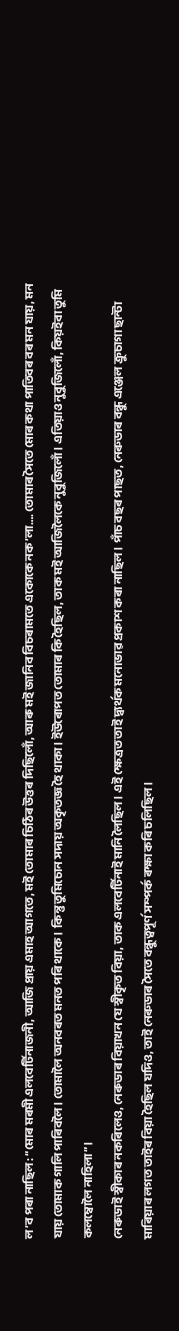ল’ব পৰা নাছিল: “মোৰ মৰমী এলবেৰ্টিনাজনী, আজি প্ৰায় এমাহ আগতে, মই তোমাৰ চিঠিৰ উত্তৰ দিছিলোঁ, আৰু মই জানিব বিচৰামতে একোকে নক’লা…. তোমাৰ সৈতে মোৰ কথা পাতিবৰ বৰ মন যায়, মন যায় তোমাক গালি পাৰিবলৈ। তোমালৈ অনবৰত মনত পৰি থাকে। কিন্তু তুমিচোন সদায় অকৃতজ্ঞ হৈ থাকা। ইউৰোপত তোমাৰ কি হৈছিল, তাক মই আজিলৈকে নুবুজিলোঁ। এতিয়াও নুবুজিলোঁ, কিয়ইবা তুমি কলম্বোলৈ নাহিলা”।
নেৰুডাই স্বীকাৰ নকৰিলেও, নেৰুডাৰ বিয়াখন যে স্বীকৃত বিয়া, তাক এলবেৰ্টিনাই মানি লৈছিল। এই ক্ষেত্ৰত তাই দ্ব্যৰ্থক মনোভাৱ প্ৰকাশ কৰা নাছিল। পাঁচ বছৰ পাছত, নেৰুডাৰ বন্ধু এঞ্জেল ক্ৰুচাগা ছান্টা মাৰিয়াৰ লগত তাইৰ বিয়া হৈছিল যদিও, তাই নেৰুডাৰ সৈতে বন্ধুত্বপূৰ্ণ সম্পৰ্ক ৰক্ষা কৰি চলিছিল।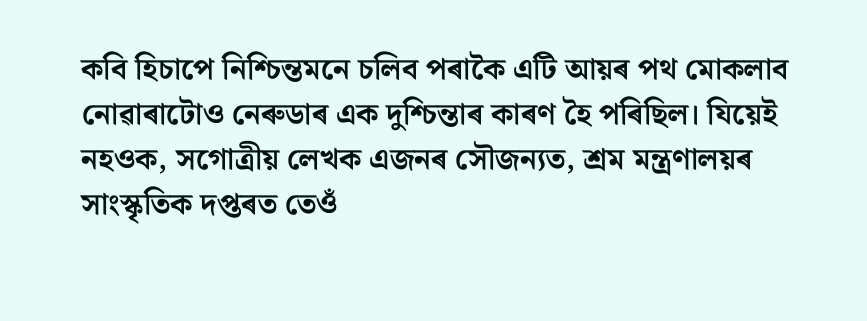কবি হিচাপে নিশ্চিন্তমনে চলিব পৰাকৈ এটি আয়ৰ পথ মোকলাব নোৱাৰাটোও নেৰুডাৰ এক দুশ্চিন্তাৰ কাৰণ হৈ পৰিছিল। যিয়েই নহওক, সগোত্রীয় লেখক এজনৰ সৌজন্যত, শ্ৰম মন্ত্ৰণালয়ৰ সাংস্কৃতিক দপ্তৰত তেওঁ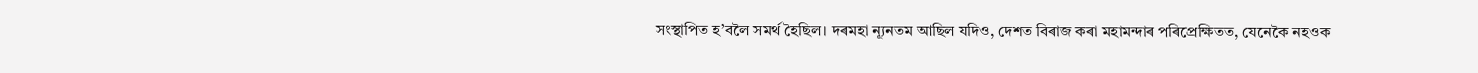সংস্থাপিত হ’বলৈ সমৰ্থ হৈছিল। দৰমহা ন্যূনতম আছিল যদিও, দেশত বিৰাজ কৰা মহামন্দাৰ পৰিপ্ৰেক্ষিতত, যেনেকৈ নহওক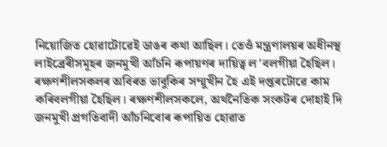নিয়োজিত হোৱাটোৱেই ডাঙৰ কথা আছিল। তেওঁ মন্ত্ৰণালয়ৰ অধীনস্থ লাইব্ৰেৰীসমূহৰ জনমুখী আঁচনি ৰূপায়ণৰ দায়িত্ব ল’বলগীয়া হৈছিল। ৰক্ষণশীলসকলৰ অবিৰত ভাবুকিৰ সম্মুখীন হৈ এই দপ্তৰটোৱে কাম কৰিবলগীয়া হৈছিল। ৰক্ষণশীলসকলে, অৰ্থনৈতিক সংকটৰ দোহাই দি জনমুখী প্ৰগতিবাদী আঁচনিবোৰ ৰূপায়িত হোৱাত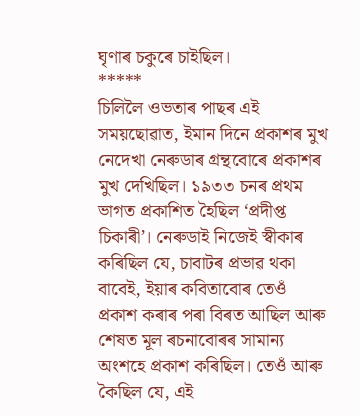ঘৃণাৰ চকুৰে চাইছিল।
*****
চিলিলৈ ওভতাৰ পাছৰ এই সময়ছোৱাত, ইমান দিনে প্ৰকাশৰ মুখ নেদেখা নেৰুডাৰ গ্ৰন্থবোৰে প্ৰকাশৰ মুখ দেখিছিল। ১৯৩৩ চনৰ প্ৰথম ভাগত প্ৰকাশিত হৈছিল ‘প্ৰদীপ্ত চিকাৰী’। নেৰুডাই নিজেই স্বীকাৰ কৰিছিল যে, চাবাটৰ প্ৰভাৱ থকা বাবেই, ইয়াৰ কবিতাবোৰ তেওঁ প্ৰকাশ কৰাৰ পৰা বিৰত আছিল আৰু শেষত মূল ৰচনাবোৰৰ সামান্য অংশহে প্ৰকাশ কৰিছিল। তেওঁ আৰু কৈছিল যে, এই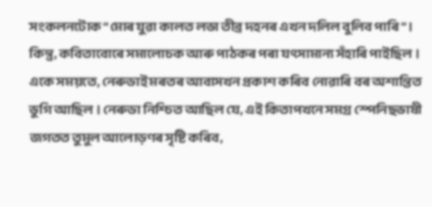সংকলনটোক “মোৰ যুৱা কালত লভা তীব্ৰ দহনৰ এখন দলিল বুলিব পাৰি”। কিন্তু, কবিতাবোৰে সমালোচক আৰু পাঠকৰ পৰা যৎসামান্য সঁহাৰি পাইছিল।
একে সময়তে, নেৰুডাই মৰতৰ আবাসখন প্ৰকাশ কৰিব নোৱাৰি বৰ অশান্তিত ভুগি আছিল। নেৰুডা নিশ্চিত আছিল যে, এই কিতাপখনে সমগ্ৰ স্পেনিছভাষী জগতত তুমুল আলোড়ণৰ সৃষ্টি কৰিব,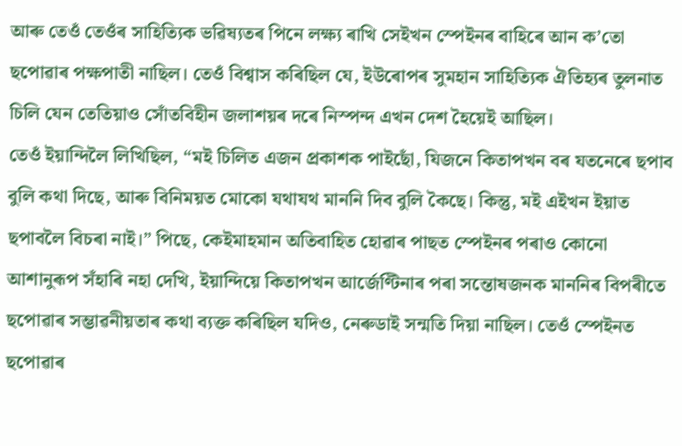আৰু তেওঁ তেওঁৰ সাহিত্যিক ভৱিষ্যতৰ পিনে লক্ষ্য ৰাখি সেইখন স্পেইনৰ বাহিৰে আন ক’তো ছপোৱাৰ পক্ষপাতী নাছিল। তেওঁ বিশ্বাস কৰিছিল যে, ইউৰোপৰ সুমহান সাহিত্যিক ঐতিহ্যৰ তুলনাত চিলি যেন তেতিয়াও সোঁতবিহীন জলাশয়ৰ দৰে নিস্পন্দ এখন দেশ হৈয়েই আছিল।
তেওঁ ইয়ান্দিলৈ লিখিছিল, “মই চিলিত এজন প্ৰকাশক পাইছোঁ, যিজনে কিতাপখন বৰ যতনেৰে ছপাব বুলি কথা দিছে, আৰু বিনিময়ত মোকো যথাযথ মাননি দিব বুলি কৈছে। কিন্তু, মই এইখন ইয়াত ছপাবলৈ বিচৰা নাই।” পিছে, কেইমাহমান অতিবাহিত হোৱাৰ পাছত স্পেইনৰ পৰাও কোনো আশানুৰূপ সঁহাৰি নহা দেখি, ইয়ান্দিয়ে কিতাপখন আৰ্জেণ্টিনাৰ পৰা সন্তোষজনক মাননিৰ বিপৰীতে ছপোৱাৰ সম্ভাৱনীয়তাৰ কথা ব্যক্ত কৰিছিল যদিও, নেৰুডাই সন্মতি দিয়া নাছিল। তেওঁ স্পেইনত ছপোৱাৰ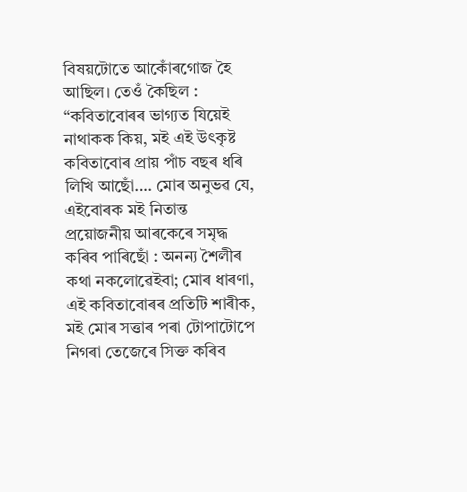বিষয়টোতে আকোঁৰগোজ হৈ আছিল। তেওঁ কৈছিল : “কবিতাবোৰৰ ভাগ্যত যিয়েই নাথাকক কিয়, মই এই উৎকৃষ্ট কবিতাবোৰ প্ৰায় পাঁচ বছৰ ধৰি লিখি আছোঁ…. মোৰ অনুভৱ যে, এইবোৰক মই নিতান্ত প্ৰয়োজনীয় আৰকেৰে সমৃদ্ধ কৰিব পাৰিছোঁ : অনন্য শৈলীৰ কথা নকলোৱেইবা; মোৰ ধাৰণা, এই কবিতাবোৰৰ প্ৰতিটি শাৰীক, মই মোৰ সত্তাৰ পৰা টোপাটোপে নিগৰা তেজেৰে সিক্ত কৰিব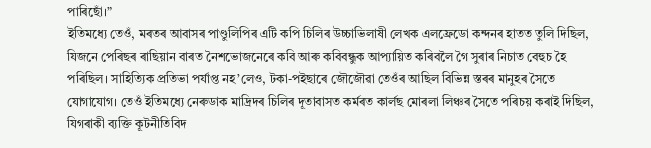পাৰিছোঁ।”
ইতিমধ্যে তেওঁ, মৰতৰ আবাসৰ পাণ্ডুলিপিৰ এটি কপি চিলিৰ উচ্চাভিলাষী লেখক এলফ্ৰেডো কন্দনৰ হাতত তুলি দিছিল, যিজনে পেৰিছৰ ৰাছিয়ান বাৰত নৈশভোজনেৰে কবি আৰু কবিবন্ধুক আপ্যায়িত কৰিবলৈ গৈ সুৰাৰ নিচাত বেহুচ হৈ পৰিছিল। সাহিত্যিক প্ৰতিভা পৰ্যাপ্ত নহ’লেও, টকা-পইছাৰে জৌজৌৱা তেওঁৰ আছিল বিভিন্ন স্তৰৰ মানুহৰ সৈতে যোগাযোগ। তেওঁ ইতিমধ্যে নেৰুডাক মাদ্ৰিদৰ চিলিৰ দূতাবাসত কৰ্মৰত কাৰ্লছ মোৰলা লিঞ্চৰ সৈতে পৰিচয় কৰাই দিছিল, যিগৰাকী ব্যক্তি কূটনীতিবিদ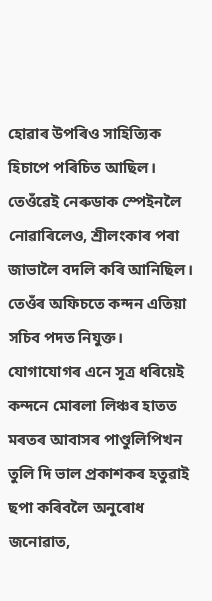হোৱাৰ উপৰিও সাহিত্যিক হিচাপে পৰিচিত আছিল। তেওঁৱেই নেৰুডাক স্পেইনলৈ নোৱাৰিলেও, শ্ৰীলংকাৰ পৰা জাভালৈ বদলি কৰি আনিছিল। তেওঁৰ অফিচতে কন্দন এতিয়া সচিব পদত নিযুক্ত।
যোগাযোগৰ এনে সূত্ৰ ধৰিয়েই কন্দনে মোৰলা লিঞ্চৰ হাতত মৰতৰ আবাসৰ পাণ্ডুলিপিখন তুলি দি ভাল প্ৰকাশকৰ হতুৱাই ছপা কৰিবলৈ অনুৰোধ জনোৱাত,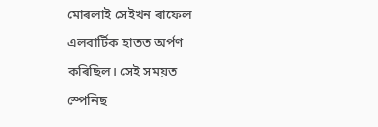মোৰলাই সেইখন ৰাফেল এলবাৰ্টিক হাতত অৰ্পণ কৰিছিল। সেই সময়ত স্পেনিছ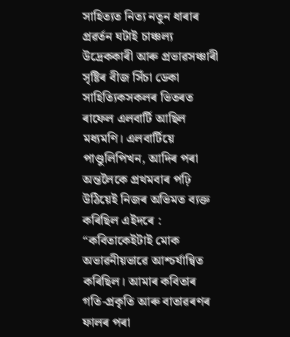সাহিত্যত নিত্য নতুন ধাৰাৰ প্ৰৱৰ্তন ঘটাই চাঞ্চল্য উদ্ৰেককাৰী আৰু প্ৰভাৱসঞ্চাৰী সৃষ্টিৰ বীজ সিঁচা ডেকা সাহিত্যিকসকলৰ ভিতৰত ৰাফেল এলবাৰ্টি আছিল মধ্যমণি। এলবাৰ্টিয়ে পাণ্ডুলিপিখন, আদিৰ পৰা অন্তলৈকে প্ৰথমবাৰ পঢ়ি উঠিয়েই নিজৰ অভিমত ব্যক্ত কৰিছিল এইদৰে : “কবিতাকেইটাই মোক অভাৱনীয়ভাৱে আশ্চৰ্যান্বিত কৰিছিল। আমাৰ কবিতাৰ গতি-প্ৰকৃতি আৰু বাতাৱৰণৰ ফালৰ পৰা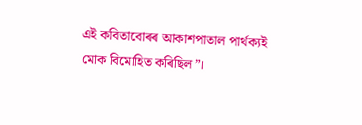এই কবিতাবোৰৰ আকাশপাতাল পাৰ্থক্যই মোক বিমোহিত কৰিছিল”।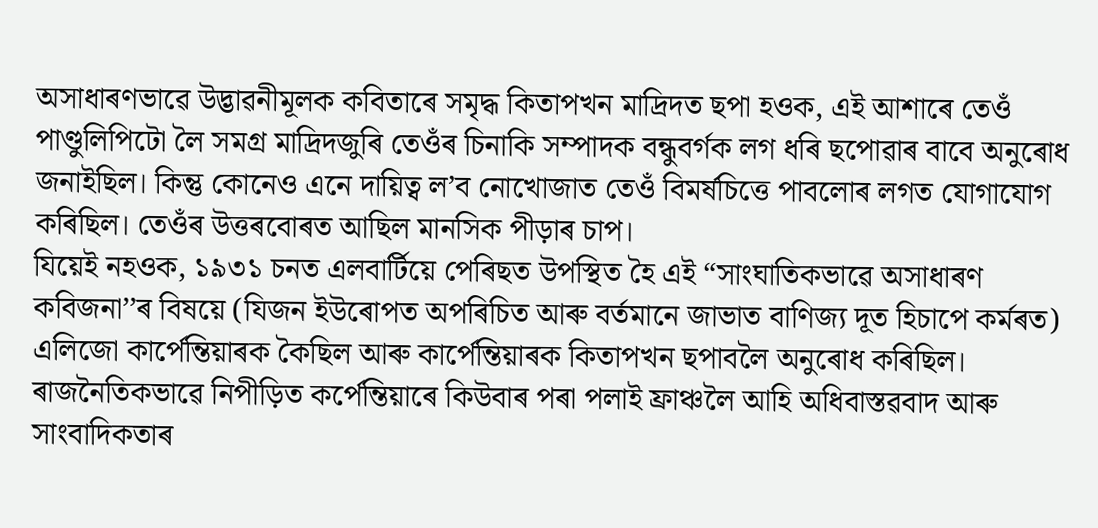অসাধাৰণভাৱে উদ্ভাৱনীমূলক কবিতাৰে সমৃদ্ধ কিতাপখন মাদ্ৰিদত ছপা হওক, এই আশাৰে তেওঁ পাণ্ডুলিপিটো লৈ সমগ্ৰ মাদ্ৰিদজুৰি তেওঁৰ চিনাকি সম্পাদক বন্ধুবৰ্গক লগ ধৰি ছপোৱাৰ বাবে অনুৰোধ জনাইছিল। কিন্তু কোনেও এনে দায়িত্ব ল’ব নোখোজাত তেওঁ বিমৰ্ষচিত্তে পাবলোৰ লগত যোগাযোগ কৰিছিল। তেওঁৰ উত্তৰবোৰত আছিল মানসিক পীড়াৰ চাপ।
যিয়েই নহওক, ১৯৩১ চনত এলবাৰ্টিয়ে পেৰিছত উপস্থিত হৈ এই “সাংঘাতিকভাৱে অসাধাৰণ কবিজনা’’ৰ বিষয়ে (যিজন ইউৰোপত অপৰিচিত আৰু বৰ্তমানে জাভাত বাণিজ্য দূত হিচাপে কৰ্মৰত) এলিজো কাৰ্পেন্তিয়াৰক কৈছিল আৰু কাৰ্পেন্তিয়াৰক কিতাপখন ছপাবলৈ অনুৰোধ কৰিছিল। ৰাজনৈতিকভাৱে নিপীড়িত কৰ্পেন্তিয়াৰে কিউবাৰ পৰা পলাই ফ্ৰাঞ্চলৈ আহি অধিবাস্তৱবাদ আৰু সাংবাদিকতাৰ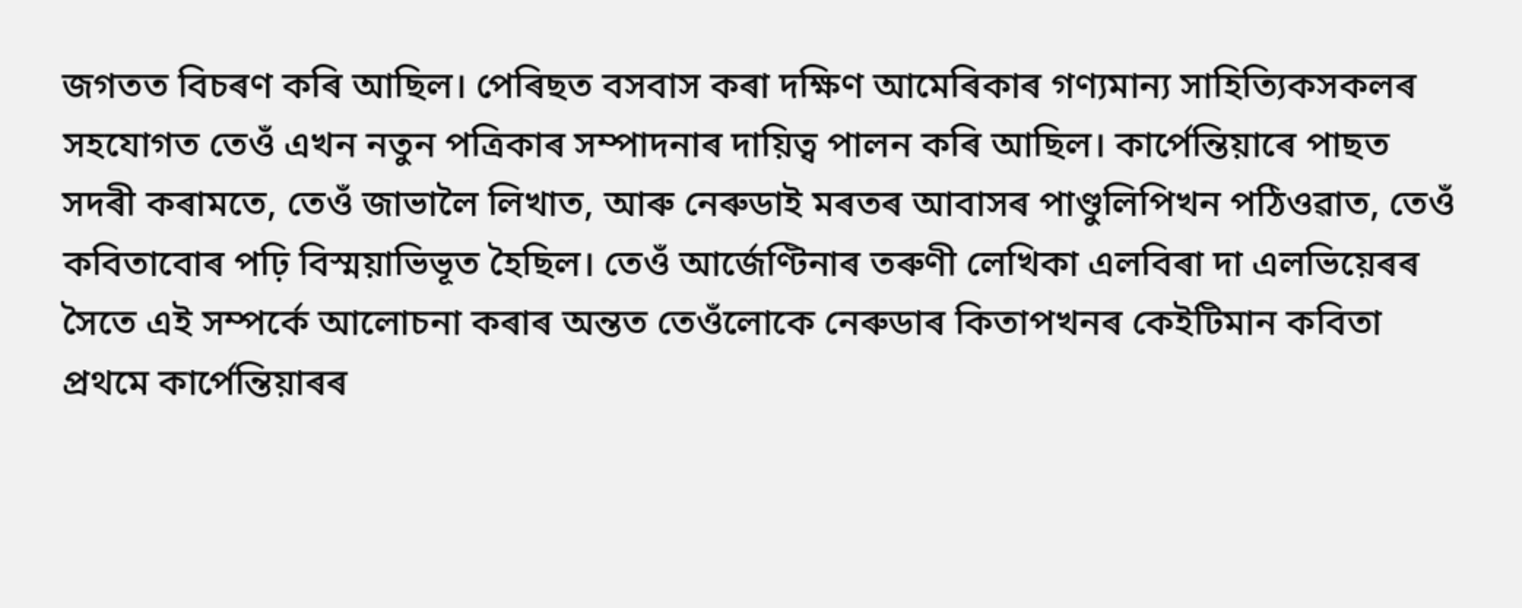জগতত বিচৰণ কৰি আছিল। পেৰিছত বসবাস কৰা দক্ষিণ আমেৰিকাৰ গণ্যমান্য সাহিত্যিকসকলৰ সহযোগত তেওঁ এখন নতুন পত্ৰিকাৰ সম্পাদনাৰ দায়িত্ব পালন কৰি আছিল। কাৰ্পেন্তিয়াৰে পাছত সদৰী কৰামতে, তেওঁ জাভালৈ লিখাত, আৰু নেৰুডাই মৰতৰ আবাসৰ পাণ্ডুলিপিখন পঠিওৱাত, তেওঁ কবিতাবোৰ পঢ়ি বিস্ময়াভিভূত হৈছিল। তেওঁ আৰ্জেণ্টিনাৰ তৰুণী লেখিকা এলবিৰা দা এলভিয়েৰৰ সৈতে এই সম্পৰ্কে আলোচনা কৰাৰ অন্তত তেওঁলোকে নেৰুডাৰ কিতাপখনৰ কেইটিমান কবিতা প্ৰথমে কাৰ্পেন্তিয়াৰৰ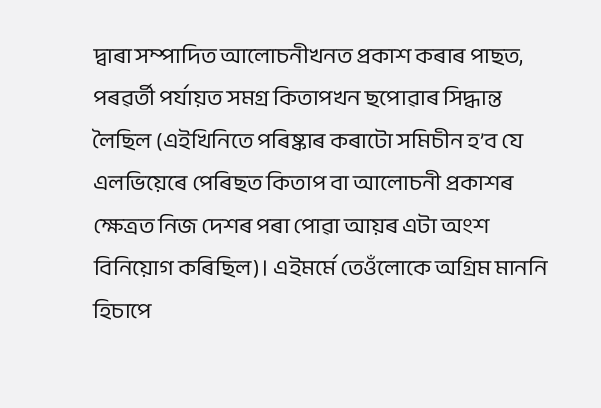দ্বাৰা সম্পাদিত আলোচনীখনত প্ৰকাশ কৰাৰ পাছত, পৰৱৰ্তী পৰ্যায়ত সমগ্ৰ কিতাপখন ছপোৱাৰ সিদ্ধান্ত লৈছিল (এইখিনিতে পৰিষ্কাৰ কৰাটো সমিচীন হ’ব যে এলভিয়েৰে পেৰিছত কিতাপ বা আলোচনী প্ৰকাশৰ ক্ষেত্ৰত নিজ দেশৰ পৰা পোৱা আয়ৰ এটা অংশ বিনিয়োগ কৰিছিল)। এইমৰ্মে তেওঁলোকে অগ্ৰিম মাননি হিচাপে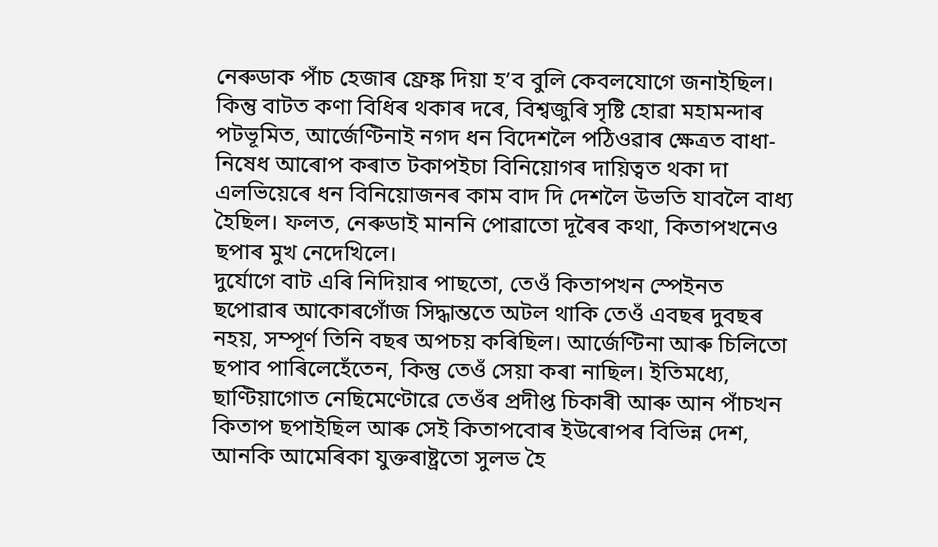নেৰুডাক পাঁচ হেজাৰ ফ্ৰেঙ্ক দিয়া হ’ব বুলি কেবলযোগে জনাইছিল। কিন্তু বাটত কণা বিধিৰ থকাৰ দৰে, বিশ্বজুৰি সৃষ্টি হোৱা মহামন্দাৰ পটভূমিত, আৰ্জেণ্টিনাই নগদ ধন বিদেশলৈ পঠিওৱাৰ ক্ষেত্ৰত বাধা-নিষেধ আৰোপ কৰাত টকাপইচা বিনিয়োগৰ দায়িত্বত থকা দা এলভিয়েৰে ধন বিনিয়োজনৰ কাম বাদ দি দেশলৈ উভতি যাবলৈ বাধ্য হৈছিল। ফলত, নেৰুডাই মাননি পোৱাতো দূৰৈৰ কথা, কিতাপখনেও ছপাৰ মুখ নেদেখিলে।
দুৰ্যোগে বাট এৰি নিদিয়াৰ পাছতো, তেওঁ কিতাপখন স্পেইনত ছপোৱাৰ আকোৰগোঁজ সিদ্ধান্ততে অটল থাকি তেওঁ এবছৰ দুবছৰ নহয়, সম্পূৰ্ণ তিনি বছৰ অপচয় কৰিছিল। আৰ্জেণ্টিনা আৰু চিলিতো ছপাব পাৰিলেহেঁতেন, কিন্তু তেওঁ সেয়া কৰা নাছিল। ইতিমধ্যে, ছাণ্টিয়াগোত নেছিমেণ্টোৱে তেওঁৰ প্ৰদীপ্ত চিকাৰী আৰু আন পাঁচখন কিতাপ ছপাইছিল আৰু সেই কিতাপবোৰ ইউৰোপৰ বিভিন্ন দেশ, আনকি আমেৰিকা যুক্তৰাষ্ট্ৰতো সুলভ হৈ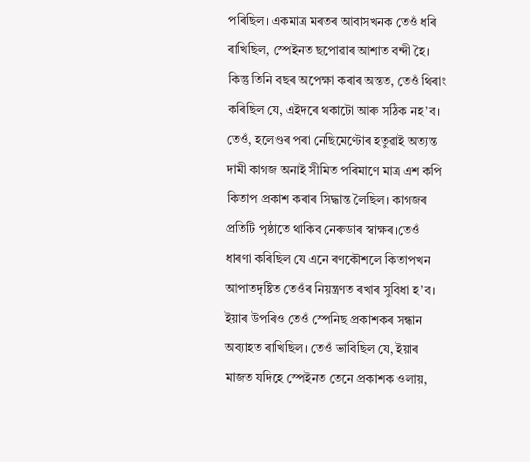পৰিছিল। একমাত্ৰ মৰতৰ আবাসখনক তেওঁ ধৰি ৰাখিছিল, স্পেইনত ছপোৱাৰ আশাত বন্দী হৈ।
কিন্তু তিনি বছৰ অপেক্ষা কৰাৰ অন্তত, তেওঁ থিৰাং কৰিছিল যে, এইদৰে থকাটো আৰু সঠিক নহ’ব। তেওঁ, হলেণ্ডৰ পৰা নেছিমেণ্টোৰ হতুৱাই অত্যন্ত দামী কাগজ অনাই সীমিত পৰিমাণে মাত্ৰ এশ কপি কিতাপ প্ৰকাশ কৰাৰ সিদ্ধান্ত লৈছিল। কাগজৰ প্ৰতিটি পৃষ্ঠাতে থাকিব নেৰুডাৰ স্বাক্ষৰ।তেওঁ ধাৰণা কৰিছিল যে এনে ৰণকৌশলে কিতাপখন আপাতদৃষ্টিত তেওঁৰ নিয়ন্ত্ৰণত ৰখাৰ সুবিধা হ’ব। ইয়াৰ উপৰিও তেওঁ স্পেনিছ প্ৰকাশকৰ সন্ধান অব্যাহত ৰাখিছিল। তেওঁ ভাবিছিল যে, ইয়াৰ মাজত যদিহে স্পেইনত তেনে প্ৰকাশক ওলায়,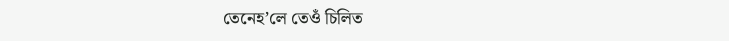তেনেহ’লে তেওঁ চিলিত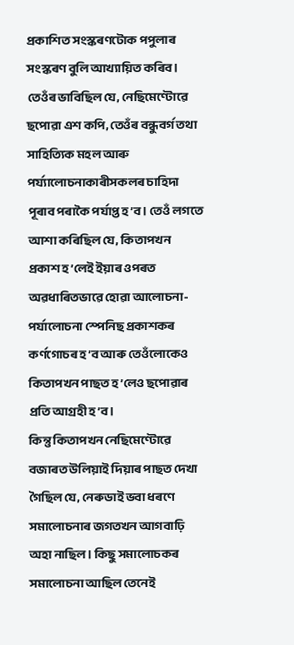প্ৰকাশিত সংস্কৰণটোক পপুলাৰ সংস্কৰণ বুলি আখ্যায়িত কৰিব। তেওঁৰ ভাবিছিল যে, নেছিমেণ্টোৱে ছপোৱা এশ কপি, তেওঁৰ বন্ধুবৰ্গ তথা সাহিত্যিক মহল আৰু পৰ্য্যালোচনাকাৰীসকলৰ চাহিদা পূৰাব পৰাকৈ পৰ্যাপ্ত হ’ব। তেওঁ লগতে আশা কৰিছিল যে, কিতাপখন প্ৰকাশ হ’লেই ইয়াৰ ওপৰত অৱধাৰিতভাৱে হোৱা আলোচনা-পৰ্যালোচনা স্পেনিছ প্ৰকাশকৰ কৰ্ণগোচৰ হ’ব আৰু তেওঁলোকেও কিতাপখন পাছত হ’লেও ছপোৱাৰ প্ৰতি আগ্ৰহী হ’ব।
কিন্তু কিতাপখন নেছিমেণ্টোৱে বজাৰত উলিয়াই দিয়াৰ পাছত দেখা গৈছিল যে, নেৰুডাই ভবা ধৰণে সমালোচনাৰ জগতখন আগবাঢ়ি অহা নাছিল। কিছু সমালোচকৰ সমালোচনা আছিল তেনেই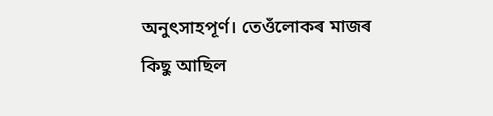অনুৎসাহপূৰ্ণ। তেওঁলোকৰ মাজৰ কিছু আছিল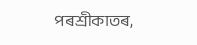পৰশ্ৰীকাতৰ,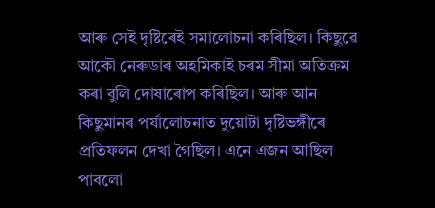আৰু সেই দৃষ্টিৰেই সমালোচনা কৰিছিল। কিছুৱে আকৌ নেৰুডাৰ অহমিকাই চৰম সীমা অতিক্ৰম কৰা বুলি দোষাৰোপ কৰিছিল। আৰু আন কিছুমানৰ পৰ্যালোচনাত দুয়োটা দৃষ্টিভঙ্গীৰে প্ৰতিফলন দেখা গৈছিল। এনে এজন আছিল পাবলো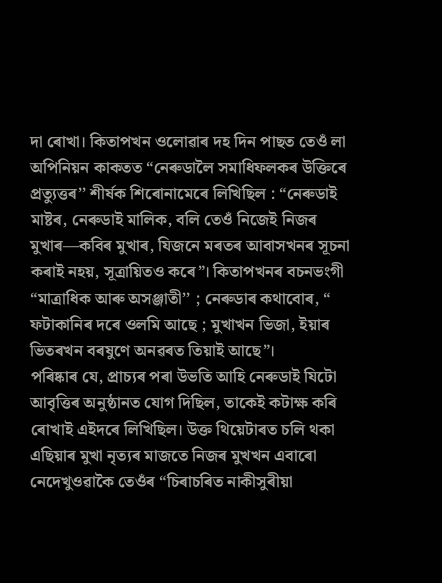দা ৰোখা। কিতাপখন ওলোৱাৰ দহ দিন পাছত তেওঁ লা অপিনিয়ন কাকতত “নেৰুডালৈ সমাধিফলকৰ উক্তিৰে প্ৰত্যুত্তৰ’’ শীৰ্ষক শিৰোনামেৰে লিখিছিল : “নেৰুডাই মাষ্টৰ, নেৰুডাই মালিক, বলি তেওঁ নিজেই নিজৰ মুখাৰ—কবিৰ মুখাৰ, যিজনে মৰতৰ আবাসখনৰ সূচনা কৰাই নহয়, সূত্ৰায়িতও কৰে”। কিতাপখনৰ বচনভংগী “মাত্ৰাধিক আৰু অসঞ্জাতী’’ ; নেৰুডাৰ কথাবোৰ, “ ফটাকানিৰ দৰে ওলমি আছে ; মুখাখন ভিজা, ইয়াৰ ভিতৰখন বৰষুণে অনৱৰত তিয়াই আছে”।
পৰিষ্কাৰ যে, প্ৰাচ্যৰ পৰা উভতি আহি নেৰুডাই যিটো আবৃত্তিৰ অনুষ্ঠানত যোগ দিছিল, তাকেই কটাক্ষ কৰি ৰোখাই এইদৰে লিখিছিল। উক্ত থিয়েটাৰত চলি থকা এছিয়াৰ মুখা নৃত্যৰ মাজতে নিজৰ মুখখন এবাৰো নেদেখুওৱাকৈ তেওঁৰ “চিৰাচৰিত নাকীসুৰীয়া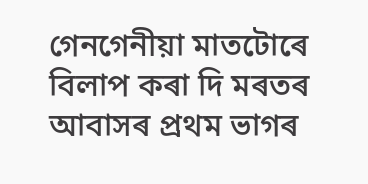গেনগেনীয়া মাতটোৰে বিলাপ কৰা দি মৰতৰ আবাসৰ প্ৰথম ভাগৰ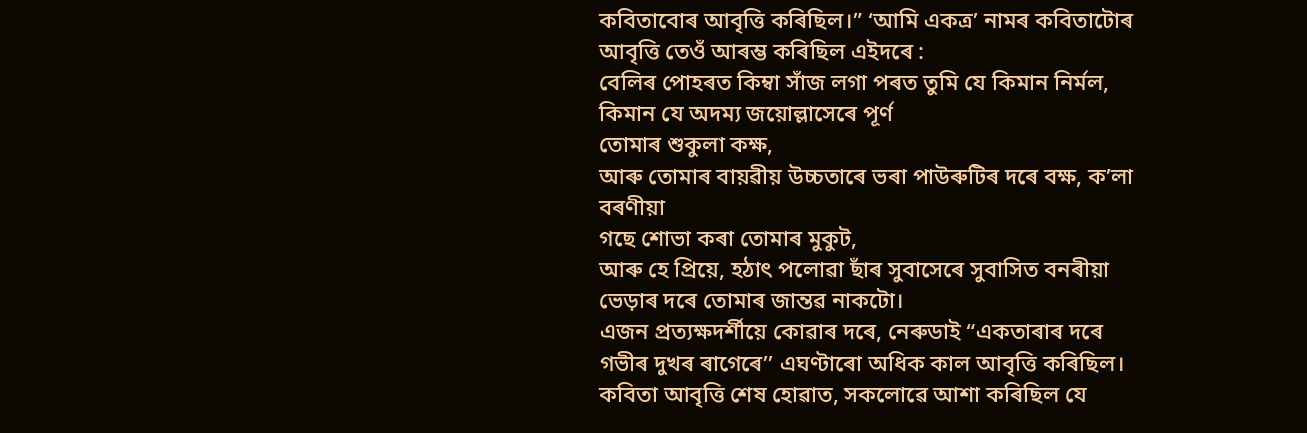কবিতাবোৰ আবৃত্তি কৰিছিল।” ‘আমি একত্ৰ’ নামৰ কবিতাটোৰ আবৃত্তি তেওঁ আৰম্ভ কৰিছিল এইদৰে :
বেলিৰ পোহৰত কিম্বা সাঁজ লগা পৰত তুমি যে কিমান নিৰ্মল,
কিমান যে অদম্য জয়োল্লাসেৰে পূৰ্ণ
তোমাৰ শুকুলা কক্ষ,
আৰু তোমাৰ বায়ৱীয় উচ্চতাৰে ভৰা পাউৰুটিৰ দৰে বক্ষ, ক’লা বৰণীয়া
গছে শোভা কৰা তোমাৰ মুকুট,
আৰু হে প্ৰিয়ে, হঠাৎ পলোৱা ছাঁৰ সুবাসেৰে সুবাসিত বনৰীয়া ভেড়াৰ দৰে তোমাৰ জান্তৱ নাকটো।
এজন প্ৰত্যক্ষদৰ্শীয়ে কোৱাৰ দৰে, নেৰুডাই “একতাৰাৰ দৰে গভীৰ দুখৰ ৰাগেৰে’’ এঘণ্টাৰো অধিক কাল আবৃত্তি কৰিছিল। কবিতা আবৃত্তি শেষ হোৱাত, সকলোৱে আশা কৰিছিল যে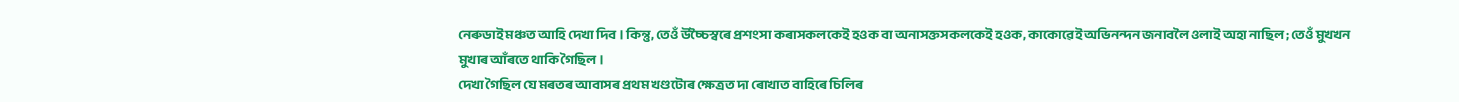নেৰুডাই মঞ্চত আহি দেখা দিব। কিন্তু, তেওঁ উচ্চৈস্বৰে প্ৰশংসা কৰাসকলকেই হওক বা অনাসক্তসকলকেই হওক, কাকোৱেই অভিনন্দন জনাবলৈ ওলাই অহা নাছিল ; তেওঁ মুখখন মুখাৰ আঁৰতে থাকি গৈছিল।
দেখা গৈছিল যে মৰতৰ আবাসৰ প্ৰথম খণ্ডটোৰ ক্ষেত্ৰত দা ৰোখাত বাহিৰে চিলিৰ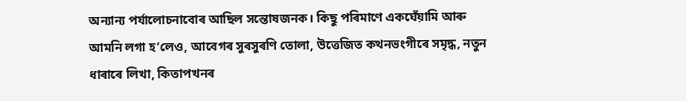অন্যান্য পৰ্যালোচনাবোৰ আছিল সন্তোষজনক। কিছু পৰিমাণে একঘেঁয়ামি আৰু আমনি লগা হ’লেও, আবেগৰ সুৰসুৰণি তোলা, উত্তেজিত কথনভংগীৰে সমৃদ্ধ, নতুন ধাৰাৰে লিখা, কিতাপখনৰ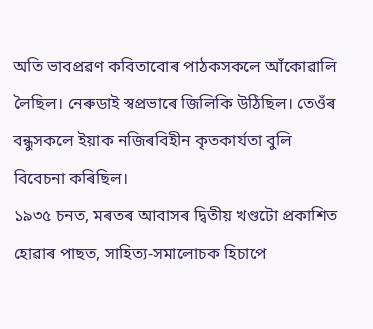অতি ভাবপ্ৰৱণ কবিতাবোৰ পাঠকসকলে আঁকোৱালি লৈছিল। নেৰুডাই স্বপ্ৰভাৰে জিলিকি উঠিছিল। তেওঁৰ বন্ধুসকলে ইয়াক নজিৰবিহীন কৃতকাৰ্যতা বুলি বিবেচনা কৰিছিল।
১৯৩৫ চনত, মৰতৰ আবাসৰ দ্বিতীয় খণ্ডটো প্ৰকাশিত হোৱাৰ পাছত, সাহিত্য-সমালোচক হিচাপে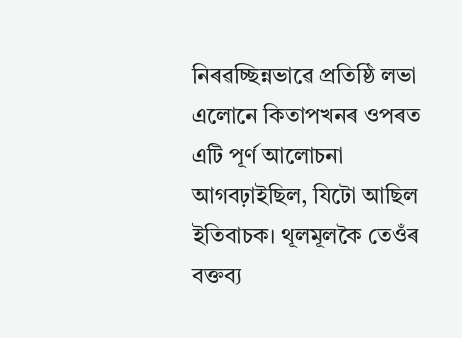নিৰৱচ্ছিন্নভাৱে প্ৰতিষ্ঠি লভা এলোনে কিতাপখনৰ ওপৰত এটি পূৰ্ণ আলোচনা আগবঢ়াইছিল, যিটো আছিল ইতিবাচক। থূলমূলকৈ তেওঁৰ বক্তব্য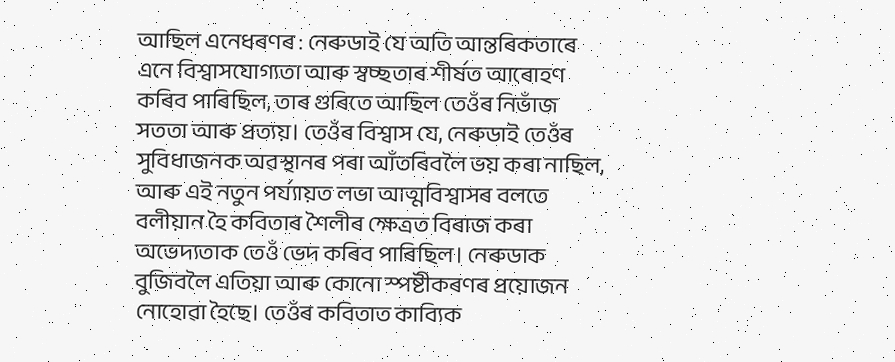আছিল এনেধৰণৰ : নেৰুডাই যে অতি আন্তৰিকতাৰে এনে বিশ্বাসযোগ্যতা আৰু স্বচ্ছতাৰ শীৰ্ষত আৰোহণ কৰিব পাৰিছিল, তাৰ গুৰিতে আছিল তেওঁৰ নিভাঁজ সততা আৰু প্ৰত্যয়। তেওঁৰ বিশ্বাস যে, নেৰুডাই তেওঁৰ সুবিধাজনক অৱস্থানৰ পৰা আঁতৰিবলৈ ভয় কৰা নাছিল, আৰু এই নতুন পৰ্য্যায়ত লভা আত্মবিশ্বাসৰ বলতে বলীয়ান হৈ কবিতাৰ শৈলীৰ ক্ষেত্ৰত বিৰাজ কৰা অভেদ্যতাক তেওঁ ভেদ কৰিব পাৰিছিল। নেৰুডাক বুজিবলৈ এতিয়া আৰু কোনো স্পষ্টীকৰণৰ প্ৰয়োজন নোহোৱা হৈছে। তেওঁৰ কবিতাত কাব্যিক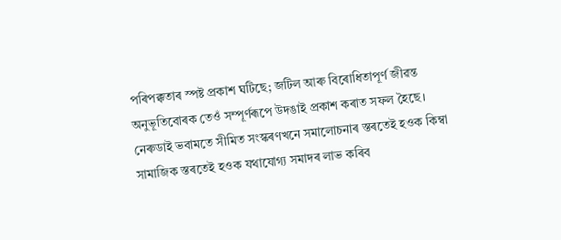পৰিপক্কতাৰ স্পষ্ট প্ৰকাশ ঘটিছে; জটিল আৰু বিৰোধিতাপূৰ্ণ জীৱন্ত অনুভূতিবোৰক তেওঁ সম্পূৰ্ণৰূপে উদঙাই প্ৰকাশ কৰাত সফল হৈছে।
নেৰুডাই ভবামতে সীমিত সংস্কৰণখনে সমালোচনাৰ স্তৰতেই হওক কিম্বা সামাজিক স্তৰতেই হওক যথাযোগ্য সমাদৰ লাভ কৰিব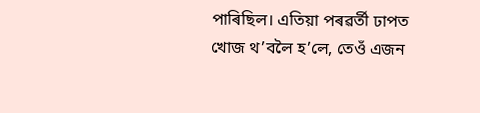পাৰিছিল। এতিয়া পৰৱৰ্তী ঢাপত খোজ থ’বলৈ হ’লে, তেওঁ এজন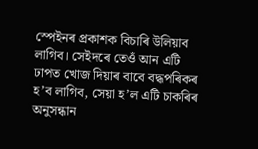স্পেইনৰ প্ৰকাশক বিচাৰি উলিয়াব লাগিব। সেইদৰে তেওঁ আন এটি ঢাপত খোজ দিয়াৰ বাবে বদ্ধপৰিকৰ হ’ব লাগিব, সেয়া হ’ল এটি চাকৰিৰ অনুসন্ধান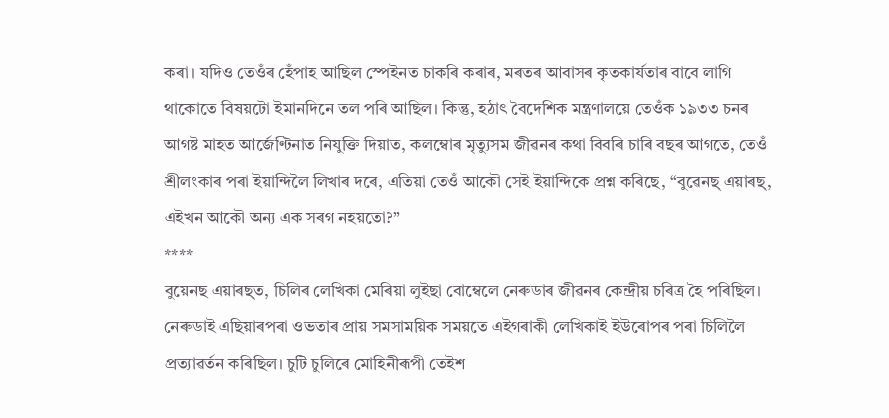কৰা। যদিও তেওঁৰ হেঁপাহ আছিল স্পেইনত চাকৰি কৰাৰ, মৰতৰ আবাসৰ কৃতকাৰ্যতাৰ বাবে লাগি থাকোতে বিষয়টো ইমানদিনে তল পৰি আছিল। কিন্তু, হঠাৎ বৈদেশিক মন্ত্ৰণালয়ে তেওঁক ১৯৩৩ চনৰ আগষ্ট মাহত আৰ্জেণ্টিনাত নিযুক্তি দিয়াত, কলম্বোৰ মৃত্যুসম জীৱনৰ কথা বিবৰি চাৰি বছৰ আগতে, তেওঁ শ্ৰীলংকাৰ পৰা ইয়ান্দিলৈ লিখাৰ দৰে, এতিয়া তেওঁ আকৌ সেই ইয়ান্দিকে প্ৰশ্ন কৰিছে, “বুৱেনছ্ এয়াৰছ্, এইখন আকৌ অন্য এক সৰগ নহয়তো?”
****
বুয়েনছ এয়াৰছ্ত, চিলিৰ লেখিকা মেৰিয়া লুইছা বোম্বেলে নেৰুডাৰ জীৱনৰ কেন্দ্ৰীয় চৰিত্ৰ হৈ পৰিছিল। নেৰুডাই এছিয়াৰপৰা ওভতাৰ প্ৰায় সমসাময়িক সময়তে এইগৰাকী লেখিকাই ইউৰোপৰ পৰা চিলিলৈ প্ৰত্যাৱৰ্তন কৰিছিল। চুটি চুলিৰে মোহিনীৰূপী তেইশ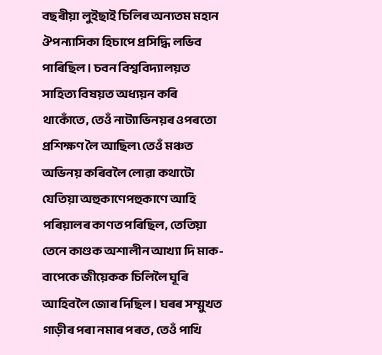বছৰীয়া লুইছাই চিলিৰ অন্যতম মহান ঔপন্যাসিকা হিচাপে প্ৰসিদ্ধি লভিব পাৰিছিল। চবন বিশ্ববিদ্যালয়ত সাহিত্য বিষয়ত অধ্যয়ন কৰি থাকোঁতে, তেওঁ নাট্যাভিনয়ৰ ওপৰতো প্ৰশিক্ষণ লৈ আছিল৷ তেওঁ মঞ্চত অভিনয় কৰিবলৈ লোৱা কথাটো যেতিয়া অহুকাণেপহুকাণে আহি পৰিয়ালৰ কাণত পৰিছিল, তেতিয়া তেনে কাণ্ডক অশালীন আখ্যা দি মাক-বাপেকে জীয়েকক চিলিলৈ ঘূৰি আহিবলৈ জোৰ দিছিল। ঘৰৰ সম্মুখত গাড়ীৰ পৰা নমাৰ পৰত, তেওঁ পাখি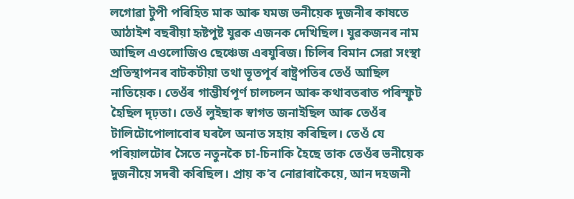লগোৱা টুপী পৰিহিত মাক আৰু যমজ ভনীয়েক দুজনীৰ কাষতে আঠাইশ বছৰীয়া হৃষ্টপুষ্ট যুৱক এজনক দেখিছিল। যুৱকজনৰ নাম আছিল এওলোজিও ছেঞ্চেজ এৰযুৰিজ। চিলিৰ বিমান সেৱা সংস্থা প্রতিস্থাপনৰ বাটকটীয়া তথা ভূতপূৰ্ব ৰাষ্ট্ৰপতিৰ তেওঁ আছিল নাতিয়েক। তেওঁৰ গাম্ভীৰ্যপূৰ্ণ চালচলন আৰু কথাবতৰাত পৰিস্ফুট হৈছিল দৃঢ়তা। তেওঁ লুইছাক স্বাগত জনাইছিল আৰু তেওঁৰ টালিটোপোলাবোৰ ঘৰলৈ অনাত সহায় কৰিছিল। তেওঁ যে পৰিয়ালটোৰ সৈতে নতুনকৈ চা-চিনাকি হৈছে তাক তেওঁৰ ভনীয়েক দুজনীয়ে সদৰী কৰিছিল। প্ৰায় ক’ব নোৱাৰাকৈয়ে, আন দহজনী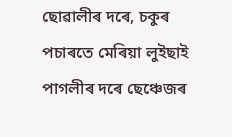ছোৱালীৰ দৰে, চকুৰ পচাৰতে মেৰিয়া লুইছাই পাগলীৰ দৰে ছেঞ্চেজৰ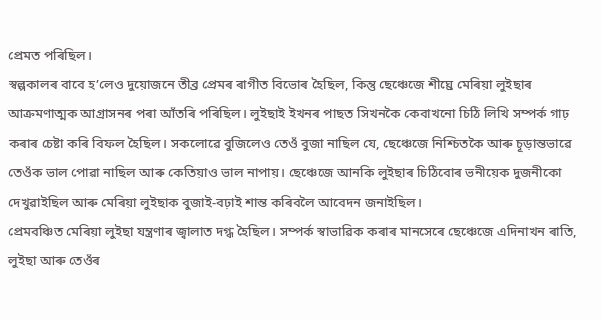প্ৰেমত পৰিছিল।
স্বল্পকালৰ বাবে হ’লেও দুয়োজনে তীব্ৰ প্ৰেমৰ ৰাগীত বিভোৰ হৈছিল, কিন্তু ছেঞ্চেজে শীঘ্ৰে মেৰিয়া লুইছাৰ আক্ৰমণাত্মক আগ্ৰাসনৰ পৰা আঁতৰি পৰিছিল। লুইছাই ইখনৰ পাছত সিখনকৈ কেবাখনো চিঠি লিখি সম্পৰ্ক গাঢ় কৰাৰ চেষ্টা কৰি বিফল হৈছিল। সকলোৱে বুজিলেও তেওঁ বুজা নাছিল যে, ছেঞ্চেজে নিশ্চিতকৈ আৰু চূড়ান্তভাৱে তেওঁক ভাল পোৱা নাছিল আৰু কেতিয়াও ভাল নাপায়। ছেঞ্চেজে আনকি লুইছাৰ চিঠিবোৰ ভনীয়েক দুজনীকো দেখুৱাইছিল আৰু মেৰিয়া লুইছাক বুজাই-বঢ়াই শান্ত কৰিবলৈ আবেদন জনাইছিল।
প্ৰেমবঞ্চিত মেৰিয়া লুইছা যন্ত্ৰণাৰ জ্বালাত দগ্ধ হৈছিল। সম্পৰ্ক স্বাভাৱিক কৰাৰ মানসেৰে ছেঞ্চেজে এদিনাখন ৰাতি, লুইছা আৰু তেওঁৰ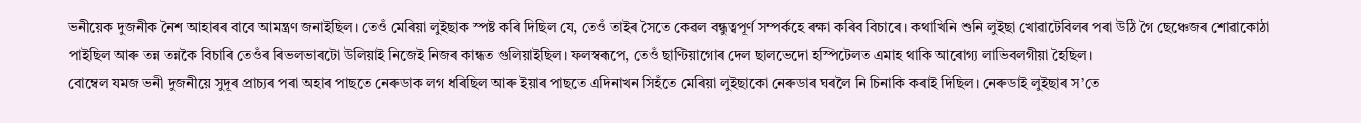ভনীয়েক দুজনীক নৈশ আহাৰৰ বাবে আমন্ত্ৰণ জনাইছিল। তেওঁ মেৰিয়া লুইছাক স্পষ্ট কৰি দিছিল যে, তেওঁ তাইৰ সৈতে কেৱল বন্ধুত্বপূৰ্ণ সম্পৰ্কহে ৰক্ষা কৰিব বিচাৰে। কথাখিনি শুনি লুইছা খোৱাটেবিলৰ পৰা উঠি গৈ ছেঞ্চেজৰ শোৱাকোঠা পাইছিল আৰু তন্ন তন্নকৈ বিচাৰি তেওঁৰ ৰিভলভাৰটো উলিয়াই নিজেই নিজৰ কান্ধত গুলিয়াইছিল। ফলস্বৰূপে, তেওঁ ছাণ্টিয়াগোৰ দেল ছালভেদো হস্পিটেলত এমাহ থাকি আৰোগ্য লাভিবলগীয়া হৈছিল।
বোম্বেল যমজ ভনী দুজনীয়ে সুদূৰ প্ৰাচ্যৰ পৰা অহাৰ পাছতে নেৰুডাক লগ ধৰিছিল আৰু ইয়াৰ পাছতে এদিনাখন সিহঁতে মেৰিয়া লুইছাকো নেৰুডাৰ ঘৰলৈ নি চিনাকি কৰাই দিছিল। নেৰুডাই লুইছাৰ স’তে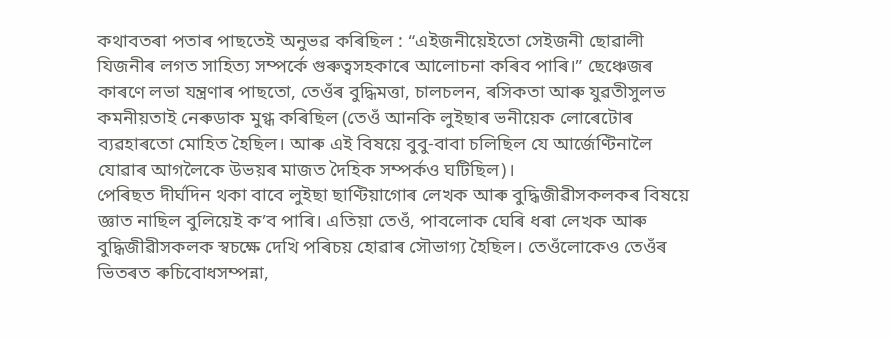কথাবতৰা পতাৰ পাছতেই অনুভৱ কৰিছিল : “এইজনীয়েইতো সেইজনী ছোৱালী যিজনীৰ লগত সাহিত্য সম্পৰ্কে গুৰুত্বসহকাৰে আলোচনা কৰিব পাৰি।” ছেঞ্চেজৰ কাৰণে লভা যন্ত্ৰণাৰ পাছতো, তেওঁৰ বুদ্ধিমত্তা, চালচলন, ৰসিকতা আৰু যুৱতীসুলভ কমনীয়তাই নেৰুডাক মুগ্ধ কৰিছিল (তেওঁ আনকি লুইছাৰ ভনীয়েক লোৰেটোৰ ব্যৱহাৰতো মোহিত হৈছিল। আৰু এই বিষয়ে বুবু-বাবা চলিছিল যে আৰ্জেণ্টিনালৈ যোৱাৰ আগলৈকে উভয়ৰ মাজত দৈহিক সম্পৰ্কও ঘটিছিল)।
পেৰিছত দীৰ্ঘদিন থকা বাবে লুইছা ছাণ্টিয়াগোৰ লেখক আৰু বুদ্ধিজীৱীসকলকৰ বিষয়ে জ্ঞাত নাছিল বুলিয়েই ক’ব পাৰি। এতিয়া তেওঁ, পাবলোক ঘেৰি ধৰা লেখক আৰু বুদ্ধিজীৱীসকলক স্বচক্ষে দেখি পৰিচয় হোৱাৰ সৌভাগ্য হৈছিল। তেওঁলোকেও তেওঁৰ ভিতৰত ৰুচিবোধসম্পন্না,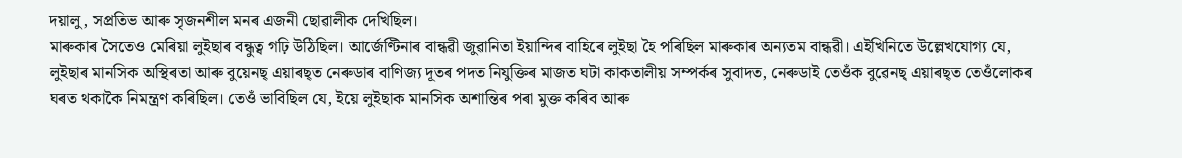দয়ালু, সপ্রতিভ আৰু সৃজনশীল মনৰ এজনী ছোৱালীক দেখিছিল।
মাৰুকাৰ সৈতেও মেৰিয়া লুইছাৰ বন্ধুত্ব গঢ়ি উঠিছিল। আৰ্জেণ্টিনাৰ বান্ধৱী জুৱানিতা ইয়ান্দিৰ বাহিৰে লুইছা হৈ পৰিছিল মাৰুকাৰ অন্যতম বান্ধৱী। এইখিনিতে উল্লেখযোগ্য যে, লুইছাৰ মানসিক অস্থিৰতা আৰু বুয়েনছ্ এয়াৰছ্ত নেৰুডাৰ বাণিজ্য দূতৰ পদত নিযুক্তিৰ মাজত ঘটা কাকতালীয় সম্পৰ্কৰ সুবাদত, নেৰুডাই তেওঁক বুৱেনছ্ এয়াৰছ্ত তেওঁলোকৰ ঘৰত থকাকৈ নিমন্ত্ৰণ কৰিছিল। তেওঁ ভাবিছিল যে, ইয়ে লুইছাক মানসিক অশান্তিৰ পৰা মুক্ত কৰিব আৰু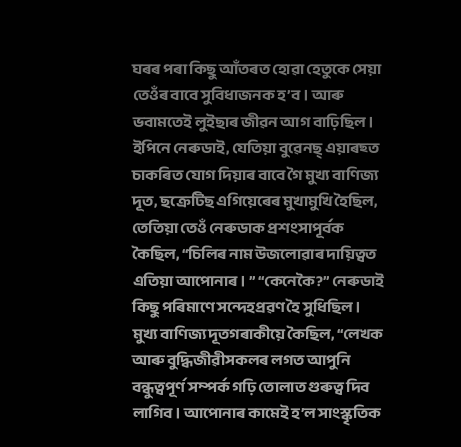ঘৰৰ পৰা কিছু আঁতৰত হোৱা হেতুকে সেয়া তেওঁৰ বাবে সুবিধাজনক হ’ব। আৰু ভবামতেই লুইছাৰ জীৱন আগ বাঢ়িছিল।
ইপিনে নেৰুডাই, যেতিয়া বুৱেনছ্ এয়াৰছ্ত চাকৰিত যোগ দিয়াৰ বাবে গৈ মুখ্য বাণিজ্য দূত, ছক্ৰেটিছ এগিয়েৰেৰ মুখামুখি হৈছিল, তেতিয়া তেওঁ নেৰুডাক প্ৰশংসাপূৰ্বক কৈছিল, “চিলিৰ নাম উজলোৱাৰ দায়িত্বত এতিয়া আপোনাৰ। ” “কেনেকৈ?” নেৰুডাই কিছু পৰিমাণে সন্দেহপ্ৰৱণ হৈ সুধিছিল। মুখ্য বাণিজ্য দূতগৰাকীয়ে কৈছিল, “লেখক আৰু বুদ্ধিজীৱীসকলৰ লগত আপুনি বন্ধুত্বপূৰ্ণ সম্পৰ্ক গঢ়ি তোলাত গুৰুত্ব দিব লাগিব। আপোনাৰ কামেই হ’ল সাংস্কৃতিক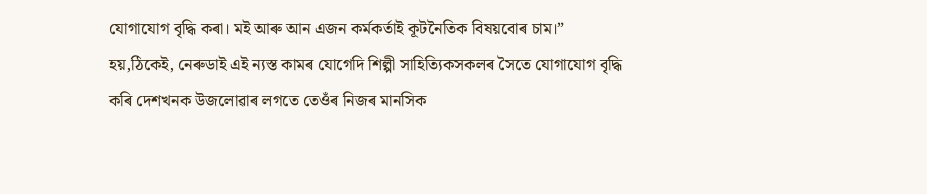যোগাযোগ বৃদ্ধি কৰা। মই আৰু আন এজন কৰ্মকৰ্তাই কূটনৈতিক বিষয়বোৰ চাম।”
হয়,ঠিকেই, নেৰুডাই এই ন্যস্ত কামৰ যোগেদি শিল্পী সাহিত্যিকসকলৰ সৈতে যোগাযোগ বৃদ্ধি কৰি দেশখনক উজলোৱাৰ লগতে তেওঁৰ নিজৰ মানসিক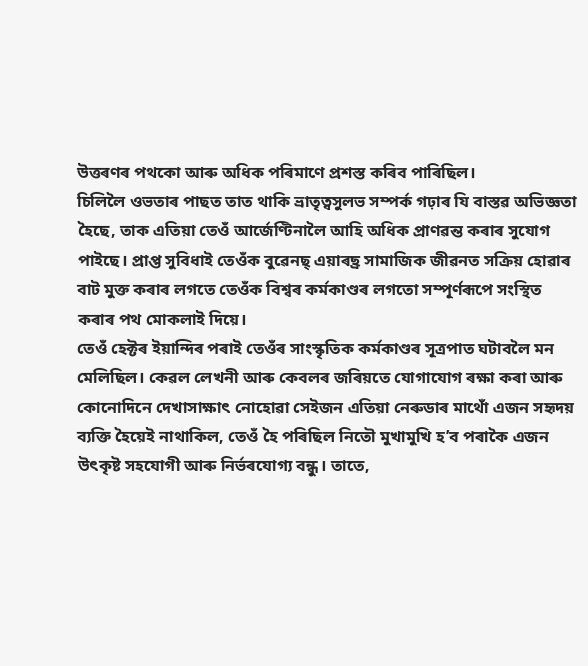উত্তৰণৰ পথকো আৰু অধিক পৰিমাণে প্ৰশস্ত কৰিব পাৰিছিল।
চিলিলৈ ওভতাৰ পাছত তাত থাকি ভ্ৰাতৃত্বসুলভ সম্পৰ্ক গঢ়াৰ যি বাস্তৱ অভিজ্ঞতা হৈছে, তাক এতিয়া তেওঁ আৰ্জেণ্টিনালৈ আহি অধিক প্ৰাণৱন্ত কৰাৰ সুযোগ পাইছে। প্ৰাপ্ত সুবিধাই তেওঁক বুৱেনছ্ এয়াৰছ্ৰ সামাজিক জীৱনত সক্ৰিয় হোৱাৰ বাট মুক্ত কৰাৰ লগতে তেওঁক বিশ্বৰ কৰ্মকাণ্ডৰ লগতো সম্পূৰ্ণৰূপে সংস্থিত কৰাৰ পথ মোকলাই দিয়ে।
তেওঁ হেক্টৰ ইয়ান্দিৰ পৰাই তেওঁৰ সাংস্কৃতিক কৰ্মকাণ্ডৰ সূত্ৰপাত ঘটাবলৈ মন মেলিছিল। কেৱল লেখনী আৰু কেবলৰ জৰিয়তে যোগাযোগ ৰক্ষা কৰা আৰু কোনোদিনে দেখাসাক্ষাৎ নোহোৱা সেইজন এতিয়া নেৰুডাৰ মাথোঁ এজন সহৃদয় ব্যক্তি হৈয়েই নাথাকিল, তেওঁ হৈ পৰিছিল নিতৌ মুখামুখি হ’ব পৰাকৈ এজন উৎকৃষ্ট সহযোগী আৰু নিৰ্ভৰযোগ্য বন্ধু। তাতে,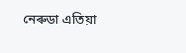নেৰুডা এতিয়া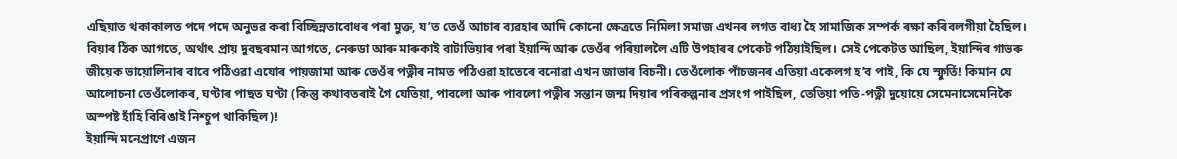এছিয়াত থকাকালত পদে পদে অনুভৱ কৰা বিচ্ছিন্নতাবোধৰ পৰা মুক্ত, য’ত তেওঁ আচাৰ ব্যৱহাৰ আদি কোনো ক্ষেত্ৰতে নিমিলা সমাজ এখনৰ লগত বাধ্য হৈ সামাজিক সম্পৰ্ক ৰক্ষা কৰিবলগীয়া হৈছিল।
বিয়াৰ ঠিক আগতে, অৰ্থাৎ প্ৰায় দুবছৰমান আগতে, নেৰুডা আৰু মাৰুকাই বাটাভিয়াৰ পৰা ইয়ান্দি আৰু তেওঁৰ পৰিয়াললৈ এটি উপহাৰৰ পেকেট পঠিয়াইছিল। সেই পেকেটত আছিল, ইয়ান্দিৰ গাভৰু জীয়েক ভায়োলিনাৰ বাবে পঠিওৱা এযোৰ পায়জামা আৰু তেওঁৰ পত্নীৰ নামত পঠিওৱা হাতেৰে বনোৱা এখন জাভাৰ বিচনী। তেওঁলোক পাঁচজনৰ এতিয়া একেলগ হ’ব পাই, কি যে স্ফুৰ্তি! কিমান যে আলোচনা তেওঁলোকৰ, ঘণ্টাৰ পাছত ঘণ্টা (কিন্তু কথাবতৰাই গৈ যেতিয়া, পাবলো আৰু পাবলো পত্নীৰ সন্তান জন্ম দিয়াৰ পৰিকল্পনাৰ প্ৰসংগ পাইছিল, তেতিয়া পতি-পত্নী দুয়োয়ে সেমেনাসেমেনিকৈ অস্পষ্ট হাঁহি বিৰিঙাই নিশ্চুপ থাকিছিল)!
ইয়ান্দি মনেপ্ৰাণে এজন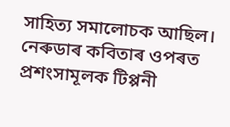সাহিত্য সমালোচক আছিল। নেৰুডাৰ কবিতাৰ ওপৰত প্রশংসামূলক টিপ্পনী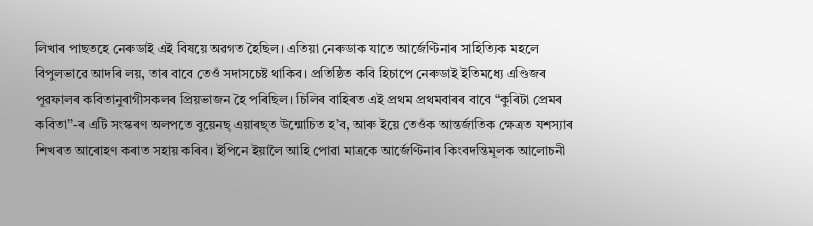লিখাৰ পাছতহে নেৰুডাই এই বিষয়ে অৱগত হৈছিল। এতিয়া নেৰুডাক যাতে আৰ্জেণ্টিনাৰ সাহিত্যিক মহলে বিপুলভাৱে আদৰি লয়, তাৰ বাবে তেওঁ সদাসচেষ্ট থাকিব। প্ৰতিষ্ঠিত কবি হিচাপে নেৰুডাই ইতিমধ্যে এণ্ডিজৰ পূৱফালৰ কবিতানুৰাগীসকলৰ প্ৰিয়ভাজন হৈ পৰিছিল। চিলিৰ বাহিৰত এই প্ৰথম প্ৰথমবাৰৰ বাবে “কুৰিটা প্ৰেমৰ কবিতা’’-ৰ এটি সংস্কৰণ অলপতে বুয়েনছ্ এয়াৰছ্ত উন্মোচিত হ’ব, আৰু ইয়ে তেওঁক আন্তৰ্জাতিক ক্ষেত্ৰত যশস্যাৰ শিখৰত আৰোহণ কৰাত সহায় কৰিব। ইপিনে ইয়ালৈ আহি পোৱা মাত্ৰকে আৰ্জেণ্টিনাৰ কিংবদন্তিমূলক আলোচনী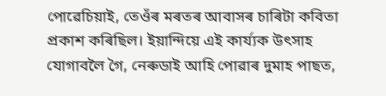পোৱেচিয়াই, তেওঁৰ মৰতৰ আবাসৰ চাৰিটা কবিতা প্ৰকাশ কৰিছিল। ইয়ান্দিয়ে এই কাৰ্য্যক উৎসাহ যোগাবলৈ গৈ, নেৰুডাই আহি পোৱাৰ দুমাহ পাছত,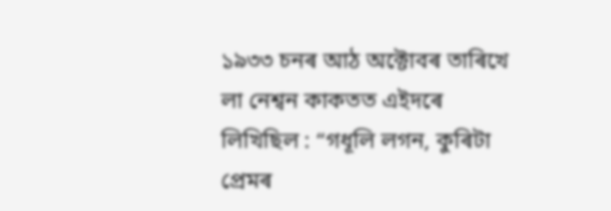১৯৩৩ চনৰ আঠ অক্টোবৰ তাৰিখে লা নেশ্বন কাকতত এইদৰে লিখিছিল : “গধূলি লগন, কুৰিটা প্ৰেমৰ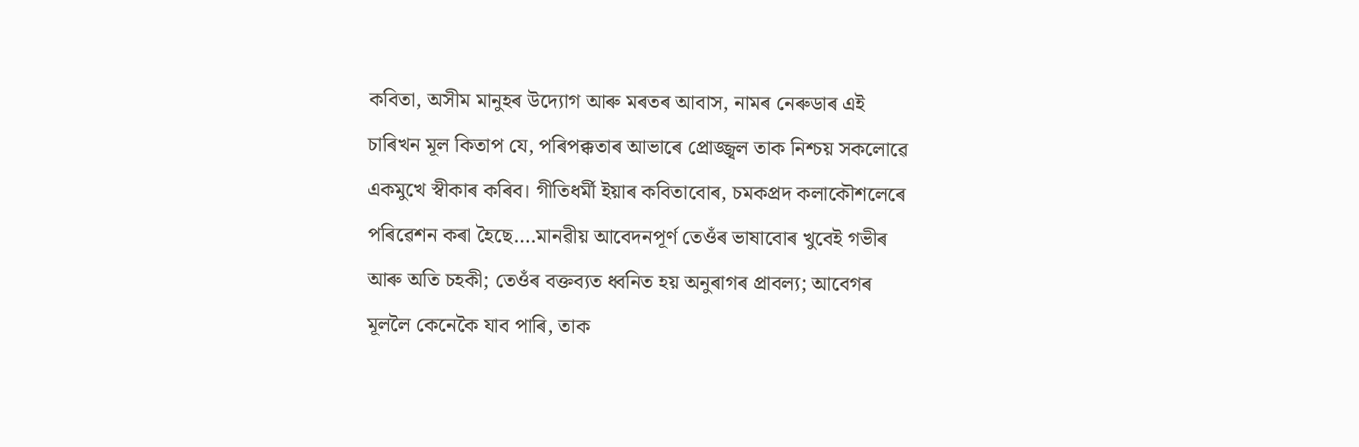কবিতা, অসীম মানুহৰ উদ্যোগ আৰু মৰতৰ আবাস, নামৰ নেৰুডাৰ এই চাৰিখন মূল কিতাপ যে, পৰিপক্কতাৰ আভাৰে প্ৰোজ্জ্বল তাক নিশ্চয় সকলোৱে একমুখে স্বীকাৰ কৰিব। গীতিধৰ্মী ইয়াৰ কবিতাবোৰ, চমকপ্ৰদ কলাকৌশলেৰে পৰিৱেশন কৰা হৈছে….মানৱীয় আবেদনপূৰ্ণ তেওঁৰ ভাষাবোৰ খুবেই গভীৰ আৰু অতি চহকী; তেওঁৰ বক্তব্যত ধ্বনিত হয় অনুৰাগৰ প্ৰাবল্য; আবেগৰ মূললৈ কেনেকৈ যাব পাৰি, তাক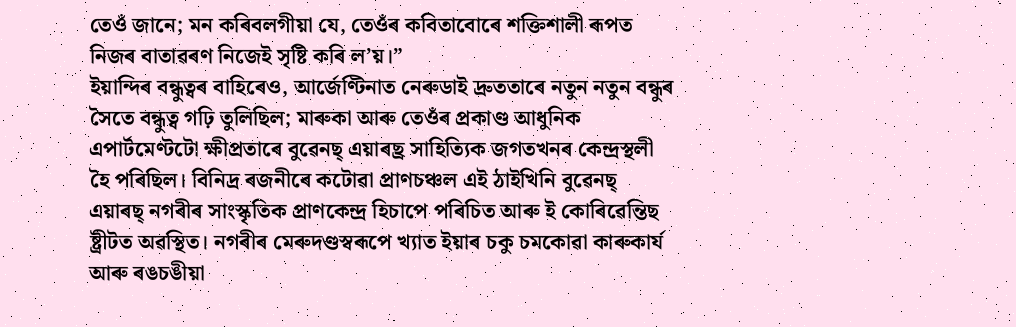তেওঁ জানে; মন কৰিবলগীয়া যে, তেওঁৰ কবিতাবোৰে শক্তিশালী ৰূপত নিজৰ বাতাৱৰণ নিজেই সৃষ্টি কৰি ল’য়।”
ইয়ান্দিৰ বন্ধুত্বৰ বাহিৰেও, আৰ্জেণ্টিনাত নেৰুডাই দ্ৰুততাৰে নতুন নতুন বন্ধুৰ সৈতে বন্ধুত্ব গঢ়ি তুলিছিল; মাৰুকা আৰু তেওঁৰ প্ৰকাণ্ড আধুনিক এপাৰ্টমেণ্টটো ক্ষীপ্ৰতাৰে বুৱেনছ্ এয়াৰছ্ৰ সাহিত্যিক জগতখনৰ কেন্দ্ৰস্থলী হৈ পৰিছিল। বিনিদ্ৰ ৰজনীৰে কটোৱা প্ৰাণচঞ্চল এই ঠাইখিনি বুৱেনছ্ এয়াৰছ্ নগৰীৰ সাংস্কৃতিক প্ৰাণকেন্দ্ৰ হিচাপে পৰিচিত আৰু ই কোৰিৱেন্তিছ ষ্ট্ৰীটত অৱস্থিত। নগৰীৰ মেৰুদণ্ডস্বৰূপে খ্যাত ইয়াৰ চকু চমকোৱা কাৰুকাৰ্য আৰু ৰঙচঙীয়া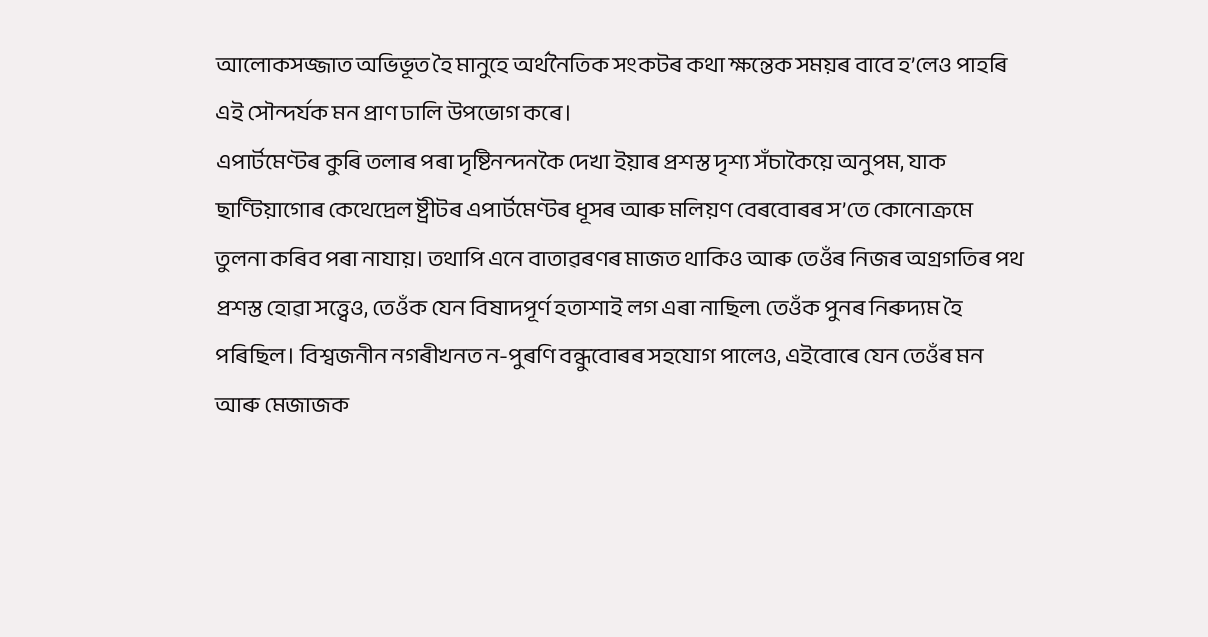আলোকসজ্জাত অভিভূত হৈ মানুহে অৰ্থনৈতিক সংকটৰ কথা ক্ষন্তেক সময়ৰ বাবে হ’লেও পাহৰি এই সৌন্দৰ্যক মন প্ৰাণ ঢালি উপভোগ কৰে।
এপাৰ্টমেণ্টৰ কুৰি তলাৰ পৰা দৃষ্টিনন্দনকৈ দেখা ইয়াৰ প্ৰশস্ত দৃশ্য সঁচাকৈয়ে অনুপম, যাক ছাণ্টিয়াগোৰ কেথেদ্ৰেল ষ্ট্ৰীটৰ এপাৰ্টমেণ্টৰ ধূসৰ আৰু মলিয়ণ বেৰবোৰৰ স’তে কোনোক্ৰমে তুলনা কৰিব পৰা নাযায়। তথাপি এনে বাতাৱৰণৰ মাজত থাকিও আৰু তেওঁৰ নিজৰ অগ্ৰগতিৰ পথ প্ৰশস্ত হোৱা সত্ত্বেও, তেওঁক যেন বিষাদপূৰ্ণ হতাশাই লগ এৰা নাছিল৷ তেওঁক পুনৰ নিৰুদ্যম হৈ পৰিছিল। বিশ্বজনীন নগৰীখনত ন-পুৰণি বন্ধুবোৰৰ সহযোগ পালেও, এইবোৰে যেন তেওঁৰ মন আৰু মেজাজক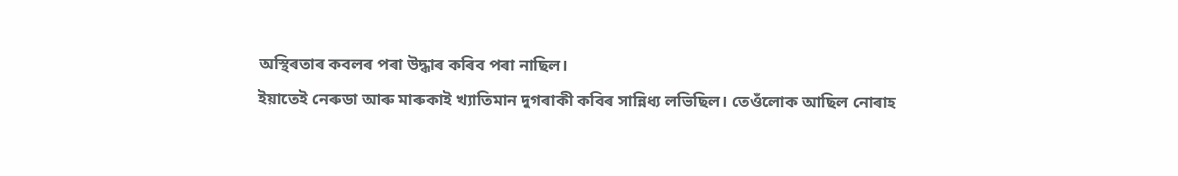অস্থিৰতাৰ কবলৰ পৰা উদ্ধাৰ কৰিব পৰা নাছিল।
ইয়াতেই নেৰুডা আৰু মাৰুকাই খ্যাতিমান দুগৰাকী কবিৰ সান্নিধ্য লভিছিল। তেওঁলোক আছিল নোৰাহ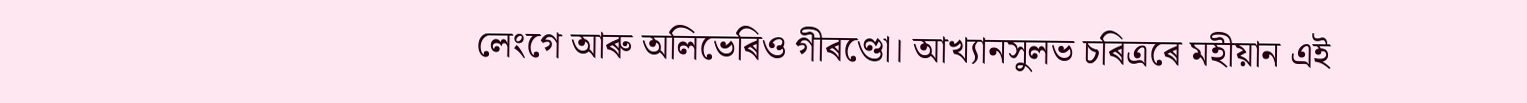লেংগে আৰু অলিভেৰিও গীৰণ্ডো। আখ্যানসুলভ চৰিত্ৰৰে মহীয়ান এই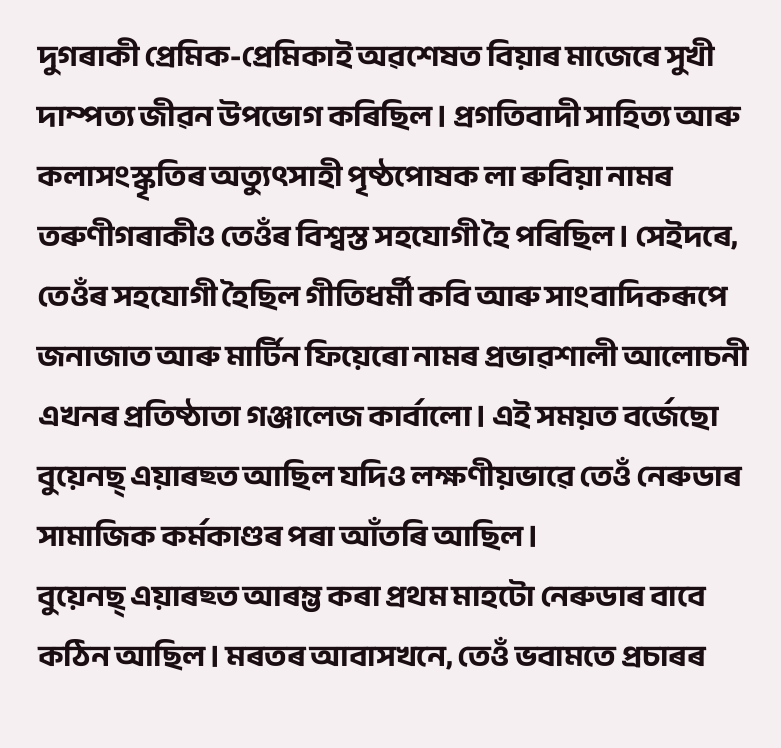দুগৰাকী প্ৰেমিক-প্ৰেমিকাই অৱশেষত বিয়াৰ মাজেৰে সুখী দাম্পত্য জীৱন উপভোগ কৰিছিল। প্ৰগতিবাদী সাহিত্য আৰু কলাসংস্কৃতিৰ অত্যুৎসাহী পৃষ্ঠপোষক লা ৰুবিয়া নামৰ তৰুণীগৰাকীও তেওঁৰ বিশ্বস্ত সহযোগী হৈ পৰিছিল। সেইদৰে, তেওঁৰ সহযোগী হৈছিল গীতিধৰ্মী কবি আৰু সাংবাদিকৰূপে জনাজাত আৰু মাৰ্টিন ফিয়েৰো নামৰ প্ৰভাৱশালী আলোচনী এখনৰ প্ৰতিষ্ঠাতা গঞ্জালেজ কাৰ্বালো। এই সময়ত বৰ্জেছো বুয়েনছ্ এয়াৰছ্ত আছিল যদিও লক্ষণীয়ভাৱে তেওঁ নেৰুডাৰ সামাজিক কৰ্মকাণ্ডৰ পৰা আঁতৰি আছিল।
বুয়েনছ্ এয়াৰছ্ত আৰম্ভ কৰা প্ৰথম মাহটো নেৰুডাৰ বাবে কঠিন আছিল। মৰতৰ আবাসখনে, তেওঁ ভবামতে প্ৰচাৰৰ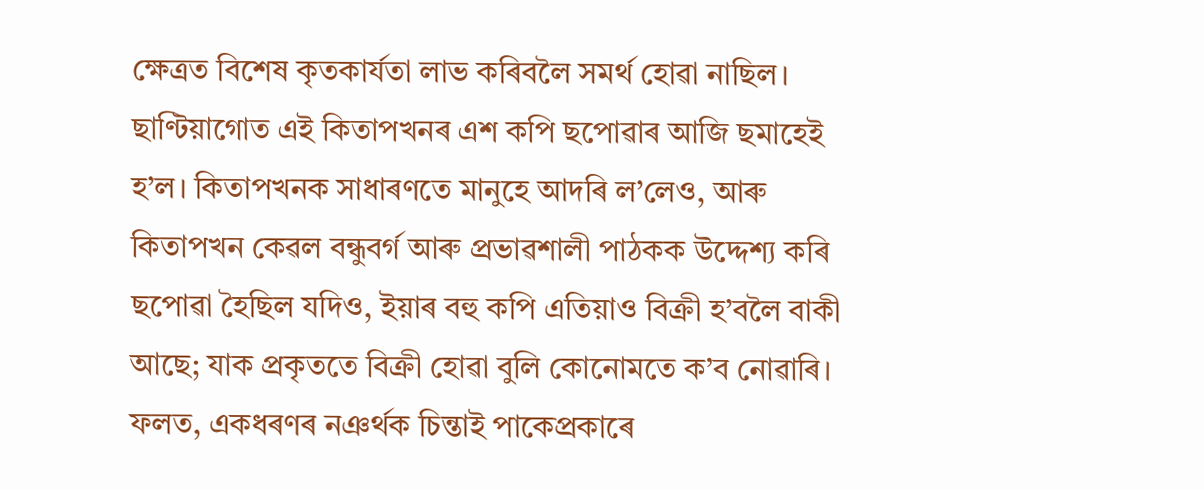ক্ষেত্ৰত বিশেষ কৃতকাৰ্যতা লাভ কৰিবলৈ সমৰ্থ হোৱা নাছিল। ছাণ্টিয়াগোত এই কিতাপখনৰ এশ কপি ছপোৱাৰ আজি ছমাহেই হ’ল। কিতাপখনক সাধাৰণতে মানুহে আদৰি ল’লেও, আৰু কিতাপখন কেৱল বন্ধুবৰ্গ আৰু প্ৰভাৱশালী পাঠকক উদ্দেশ্য কৰি ছপোৱা হৈছিল যদিও, ইয়াৰ বহু কপি এতিয়াও বিক্ৰী হ’বলৈ বাকী আছে; যাক প্ৰকৃততে বিক্ৰী হোৱা বুলি কোনোমতে ক’ব নোৱাৰি। ফলত, একধৰণৰ নঞৰ্থক চিন্তাই পাকেপ্ৰকাৰে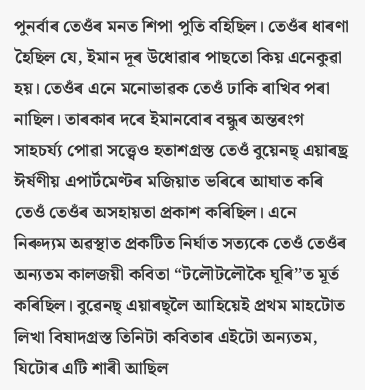পুনৰ্বাৰ তেওঁৰ মনত শিপা পুতি বহিছিল। তেওঁৰ ধাৰণা হৈছিল যে, ইমান দূৰ উধোৱাৰ পাছতো কিয় এনেকুৱা হয়। তেওঁৰ এনে মনোভাৱক তেওঁ ঢাকি ৰাখিব পৰা নাছিল। তাৰকাৰ দৰে ইমানবোৰ বন্ধুৰ অন্তৰংগ সাহচৰ্য্য পোৱা সত্ত্বেও হতাশগ্ৰস্ত তেওঁ বুয়েনছ্ এয়াৰছ্ৰ ঈর্ষণীয় এপাৰ্টমেণ্টৰ মজিয়াত ভৰিৰে আঘাত কৰি তেওঁ তেওঁৰ অসহায়তা প্ৰকাশ কৰিছিল। এনে নিৰুদ্যম অৱস্থাত প্রকটিত নিৰ্ঘাত সত্যকে তেওঁ তেওঁৰ অন্যতম কালজয়ী কবিতা “টলৌটলৌকৈ ঘূৰি’’ত মূৰ্ত কৰিছিল। বুৱেনছ্ এয়াৰছ্লৈ আহিয়েই প্ৰথম মাহটোত লিখা বিষাদগ্রস্ত তিনিটা কবিতাৰ এইটো অন্যতম, যিটোৰ এটি শাৰী আছিল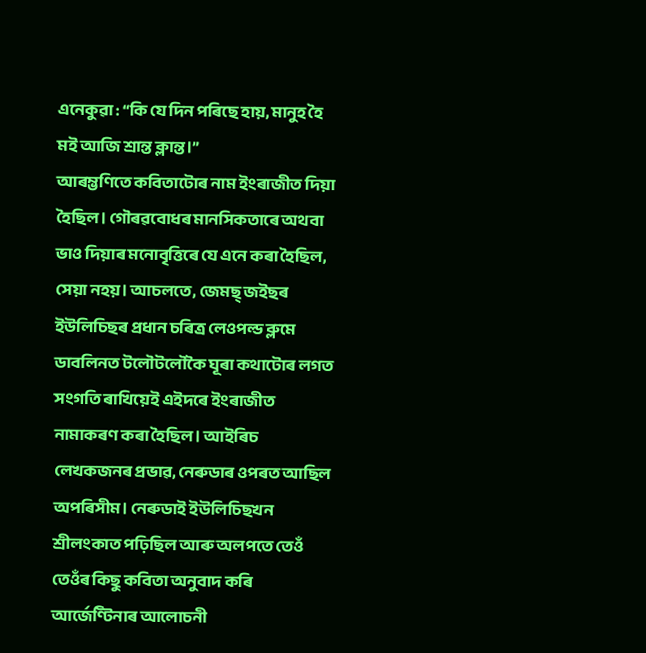এনেকুৱা : “কি যে দিন পৰিছে হায়, মানুহ হৈ মই আজি শ্ৰান্ত ক্লান্ত।”
আৰম্ভণিতে কবিতাটোৰ নাম ইংৰাজীত দিয়া হৈছিল। গৌৰৱবোধৰ মানসিকতাৰে অথবা ভাও দিয়াৰ মনোবৃত্তিৰে যে এনে কৰা হৈছিল, সেয়া নহয়। আচলতে, জেমছ্ জইছৰ ইউলিচিছৰ প্ৰধান চৰিত্ৰ লেওপল্ড ব্লুমে ডাবলিনত টলৌটলৌকৈ ঘূৰা কথাটোৰ লগত সংগতি ৰাখিয়েই এইদৰে ইংৰাজীত নামাকৰণ কৰা হৈছিল। আইৰিচ লেখকজনৰ প্ৰভাৱ, নেৰুডাৰ ওপৰত আছিল অপৰিসীম। নেৰুডাই ইউলিচিছখন শ্ৰীলংকাত পঢ়িছিল আৰু অলপতে তেওঁ তেওঁৰ কিছু কবিতা অনুবাদ কৰি আৰ্জেণ্টিনাৰ আলোচনী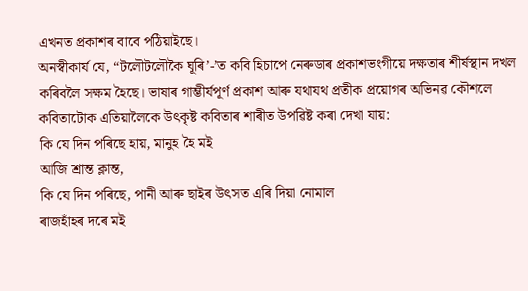এখনত প্ৰকাশৰ বাবে পঠিয়াইছে।
অনস্বীকাৰ্য যে, “টলৌটলৌকৈ ঘূৰি’-’ত কবি হিচাপে নেৰুডাৰ প্ৰকাশভংগীয়ে দক্ষতাৰ শীৰ্ষস্থান দখল কৰিবলৈ সক্ষম হৈছে। ভাষাৰ গাম্ভীৰ্যপূৰ্ণ প্ৰকাশ আৰু যথাযথ প্ৰতীক প্ৰয়োগৰ অভিনৱ কৌশলে কবিতাটোক এতিয়ালৈকে উৎকৃষ্ট কবিতাৰ শাৰীত উপৱিষ্ট কৰা দেখা যায়:
কি যে দিন পৰিছে হায়, মানুহ হৈ মই
আজি শ্ৰান্ত ক্লান্ত,
কি যে দিন পৰিছে, পানী আৰু ছাইৰ উৎসত এৰি দিয়া নোমাল
ৰাজহাঁহৰ দৰে মই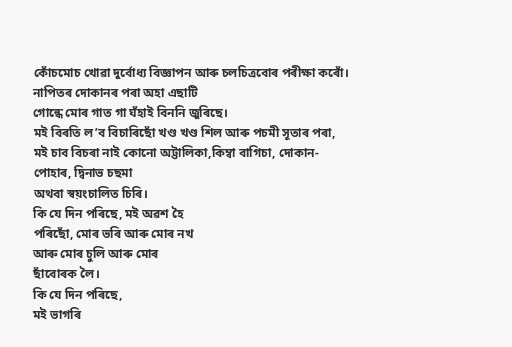কোঁচমোচ খোৱা দুৰ্বোধ্য বিজ্ঞাপন আৰু চলচিত্ৰবোৰ পৰীক্ষা কৰোঁ।
নাপিতৰ দোকানৰ পৰা অহা এছাটি
গোন্ধে মোৰ গাত গা ঘঁহাই বিননি জুৰিছে।
মই বিৰতি ল’ব বিচাৰিছোঁ খণ্ড খণ্ড শিল আৰু পচমী সূতাৰ পৰা,
মই চাব বিচৰা নাই কোনো অট্টালিকা,কিম্বা বাগিচা, দোকান-পোহাৰ, দ্বিনাভ চছমা
অথবা স্বয়ংচালিত চিৰি।
কি যে দিন পৰিছে, মই অৱশ হৈ
পৰিছোঁ, মোৰ ভৰি আৰু মোৰ নখ
আৰু মোৰ চুলি আৰু মোৰ
ছাঁবোৰক লৈ।
কি যে দিন পৰিছে,
মই ভাগৰি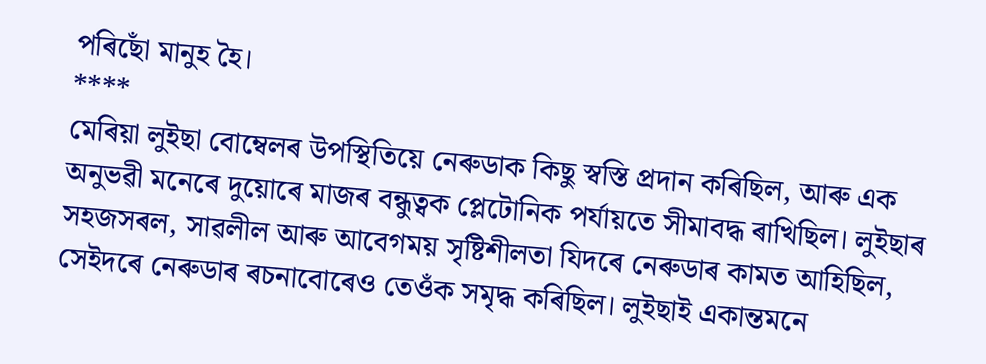পৰিছোঁ মানুহ হৈ।
****
মেৰিয়া লুইছা বোম্বেলৰ উপস্থিতিয়ে নেৰুডাক কিছু স্বস্তি প্ৰদান কৰিছিল, আৰু এক অনুভৱী মনেৰে দুয়োৰে মাজৰ বন্ধুত্বক প্লেটোনিক পৰ্যায়তে সীমাবদ্ধ ৰাখিছিল। লুইছাৰ সহজসৰল, সাৱলীল আৰু আবেগময় সৃষ্টিশীলতা যিদৰে নেৰুডাৰ কামত আহিছিল, সেইদৰে নেৰুডাৰ ৰচনাবোৰেও তেওঁক সমৃদ্ধ কৰিছিল। লুইছাই একান্তমনে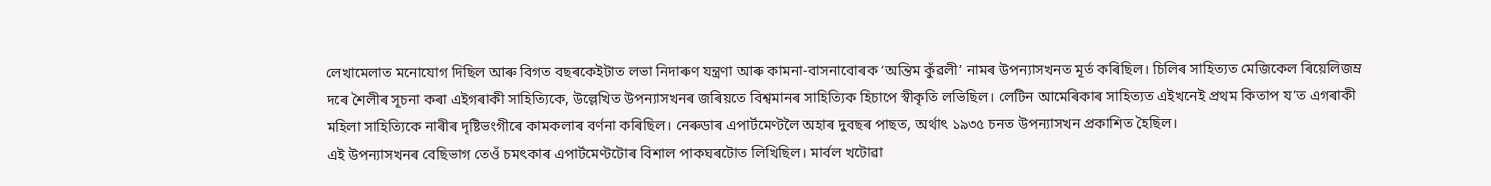লেখামেলাত মনোযোগ দিছিল আৰু বিগত বছৰকেইটাত লভা নিদাৰুণ যন্ত্ৰণা আৰু কামনা-বাসনাবোৰক ‘অন্তিম কুঁৱলী’ নামৰ উপন্যাসখনত মূৰ্ত কৰিছিল। চিলিৰ সাহিত্যত মেজিকেল ৰিয়েলিজম্ৰ দৰে শৈলীৰ সূচনা কৰা এইগৰাকী সাহিত্যিকে, উল্লেখিত উপন্যাসখনৰ জৰিয়তে বিশ্বমানৰ সাহিত্যিক হিচাপে স্বীকৃতি লভিছিল। লেটিন আমেৰিকাৰ সাহিত্যত এইখনেই প্ৰথম কিতাপ য’ত এগৰাকী মহিলা সাহিত্যিকে নাৰীৰ দৃষ্টিভংগীৰে কামকলাৰ বৰ্ণনা কৰিছিল। নেৰুডাৰ এপাৰ্টমেণ্টলৈ অহাৰ দুবছৰ পাছত, অৰ্থাৎ ১৯৩৫ চনত উপন্যাসখন প্ৰকাশিত হৈছিল।
এই উপন্যাসখনৰ বেছিভাগ তেওঁ চমৎকাৰ এপাৰ্টমেণ্টটোৰ বিশাল পাকঘৰটোত লিখিছিল। মাৰ্বল খটোৱা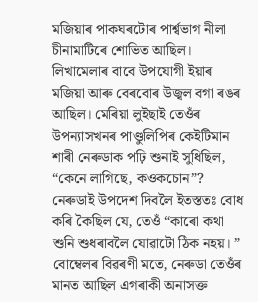মজিয়াৰ পাকঘৰটোৰ পাৰ্শ্বভাগ নীলা চীনামাটিৰে শোভিত আছিল। লিখামেলাৰ বাবে উপযোগী ইয়াৰ মজিয়া আৰু বেৰবোৰ উজ্বল বগা ৰঙৰ আছিল। মেৰিয়া লুইছাই তেওঁৰ উপন্যাসখনৰ পাণ্ডুলিপিৰ কেইটিমান শাৰী নেৰুডাক পঢ়ি শুনাই সুধিছিল, “কেনে লাগিছে, কওকচোন”? নেৰুডাই উপদেশ দিবলৈ ইতস্ততঃ বোধ কৰি কৈছিল যে, তেওঁ “কাৰো কথা শুনি শুধৰাবলৈ যোৱাটো ঠিক নহয়। ” বোম্বেলৰ বিৱৰণী মতে, নেৰুডা তেওঁৰ মানত আছিল এগৰাকী অনাসক্ত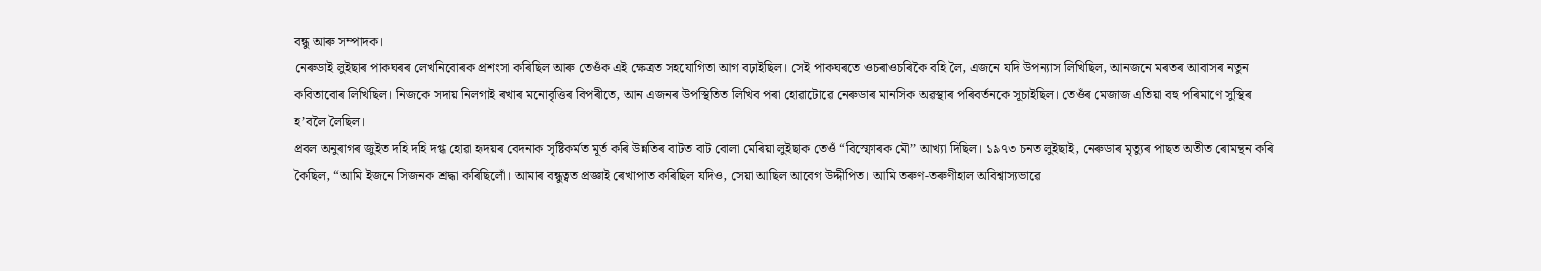বন্ধু আৰু সম্পাদক।
নেৰুডাই লুইছাৰ পাকঘৰৰ লেখনিবোৰক প্ৰশংসা কৰিছিল আৰু তেওঁক এই ক্ষেত্ৰত সহযোগিতা আগ বঢ়াইছিল। সেই পাকঘৰতে ওচৰাওচৰিকৈ বহি লৈ, এজনে যদি উপন্যাস লিখিছিল, আনজনে মৰতৰ আবাসৰ নতুন কবিতাবোৰ লিখিছিল। নিজকে সদায় নিলগাই ৰখাৰ মনোবৃত্তিৰ বিপৰীতে, আন এজনৰ উপস্থিতিত লিখিব পৰা হোৱাটোৱে নেৰুডাৰ মানসিক অৱস্থাৰ পৰিবৰ্তনকে সূচাইছিল। তেওঁৰ মেজাজ এতিয়া বহু পৰিমাণে সুস্থিৰ হ’বলৈ লৈছিল।
প্ৰবল অনুৰাগৰ জুইত দহি দহি দগ্ধ হোৱা হৃদয়ৰ বেদনাক সৃষ্টিকৰ্মত মূৰ্ত কৰি উন্নতিৰ বাটত বাট বোলা মেৰিয়া লুইছাক তেওঁ “বিস্ফোৰক মৌ’’ আখ্যা দিছিল। ১৯৭৩ চনত লুইছাই, নেৰুডাৰ মৃত্যুৰ পাছত অতীত ৰোমন্থন কৰি কৈছিল, “আমি ইজনে সিজনক শ্ৰদ্ধা কৰিছিলোঁ। আমাৰ বন্ধুত্বত প্ৰজ্ঞাই ৰেখাপাত কৰিছিল যদিও, সেয়া আছিল আবেগ উদ্দীপিত। আমি তৰুণ-তৰুণীহাল অবিশ্বাস্যভাৱে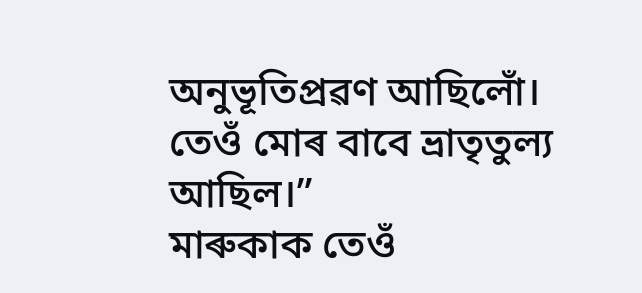অনুভূতিপ্ৰৱণ আছিলোঁ। তেওঁ মোৰ বাবে ভ্ৰাতৃতুল্য আছিল।”
মাৰুকাক তেওঁ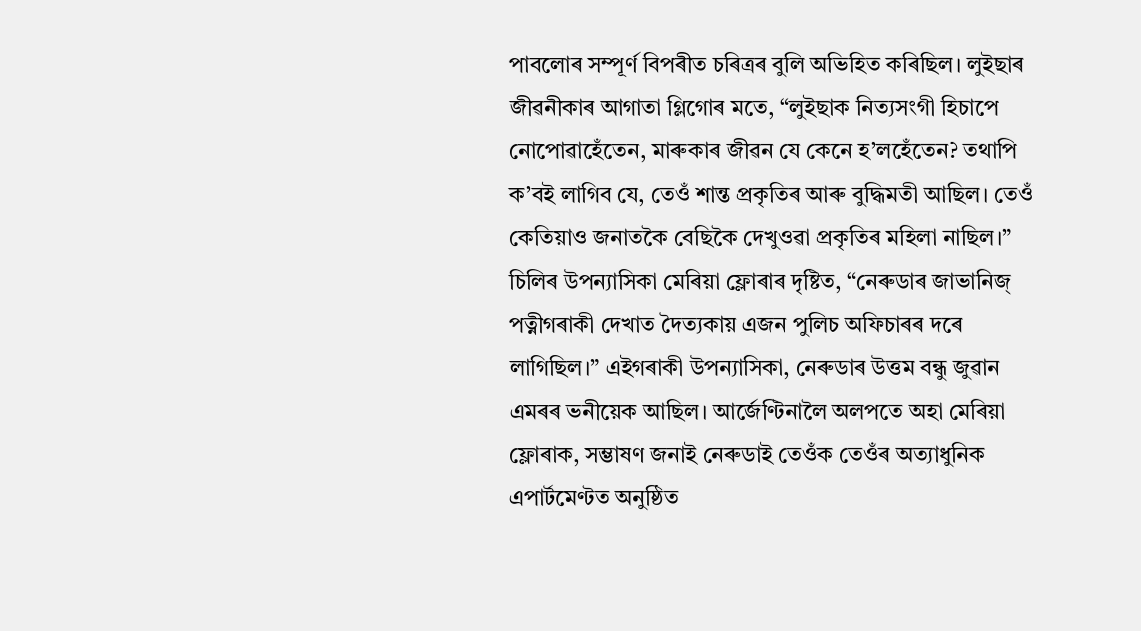পাবলোৰ সম্পূৰ্ণ বিপৰীত চৰিত্ৰৰ বুলি অভিহিত কৰিছিল। লুইছাৰ জীৱনীকাৰ আগাতা গ্লিগোৰ মতে, “লুইছাক নিত্যসংগী হিচাপে নোপোৱাহেঁতেন, মাৰুকাৰ জীৱন যে কেনে হ’লহেঁতেন? তথাপি ক’বই লাগিব যে, তেওঁ শান্ত প্ৰকৃতিৰ আৰু বুদ্ধিমতী আছিল। তেওঁ কেতিয়াও জনাতকৈ বেছিকৈ দেখুওৱা প্ৰকৃতিৰ মহিলা নাছিল।” চিলিৰ উপন্যাসিকা মেৰিয়া ফ্লোৰাৰ দৃষ্টিত, “নেৰুডাৰ জাভানিজ্ পত্নীগৰাকী দেখাত দৈত্যকায় এজন পুলিচ অফিচাৰৰ দৰে লাগিছিল।” এইগৰাকী উপন্যাসিকা, নেৰুডাৰ উত্তম বন্ধু জুৱান এমৰৰ ভনীয়েক আছিল। আৰ্জেণ্টিনালৈ অলপতে অহা মেৰিয়া ফ্লোৰাক, সম্ভাষণ জনাই নেৰুডাই তেওঁক তেওঁৰ অত্যাধুনিক এপাৰ্টমেণ্টত অনুষ্ঠিত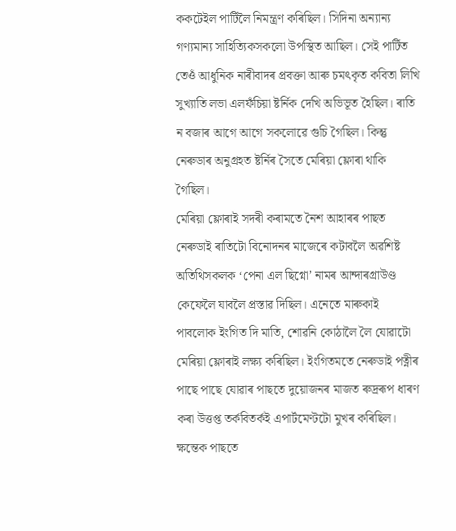ককটেইল পাৰ্টিলৈ নিমন্ত্ৰণ কৰিছিল। সিদিনা অন্যান্য গণ্যমান্য সাহিত্যিকসকলো উপস্থিত আছিল। সেই পাৰ্টিত তেওঁ আধুনিক নাৰীবাদৰ প্ৰবক্তা আৰু চমৎকৃত কবিতা লিখি সুখ্যাতি লভা এলফঁচিয়া ষ্টৰ্নিক দেখি অভিভূত হৈছিল। ৰাতি ন বজাৰ আগে আগে সকলোৱে গুচি গৈছিল। কিন্তু নেৰুডাৰ অনুগ্ৰহত ষ্টৰ্নিৰ সৈতে মেৰিয়া ফ্লোৰা থাকি গৈছিল।
মেৰিয়া ফ্লোৰাই সদৰী কৰামতে নৈশ আহাৰৰ পাছত নেৰুডাই ৰাতিটো বিনোদনৰ মাজেৰে কটাবলৈ অৱশিষ্ট অতিথিসকলক ‘পেনা এল ছিগ্নো’ নামৰ আন্দাৰগ্ৰাউণ্ড কেফেলৈ যাবলৈ প্ৰস্তাৱ দিছিল। এনেতে মাৰুকাই পাবলোক ইংগিত দি মাতি, শোৱনি কোঠালৈ লৈ যোৱাটো মেৰিয়া ফ্লোৰাই লক্ষ্য কৰিছিল। ইংগিতমতে নেৰুডাই পত্নীৰ পাছে পাছে যোৱাৰ পাছতে দুয়োজনৰ মাজত ৰুদ্ৰৰূপ ধাৰণ কৰা উত্তপ্ত তৰ্কবিতৰ্কই এপাৰ্টমেণ্টটো মুখৰ কৰিছিল। ক্ষন্তেক পাছতে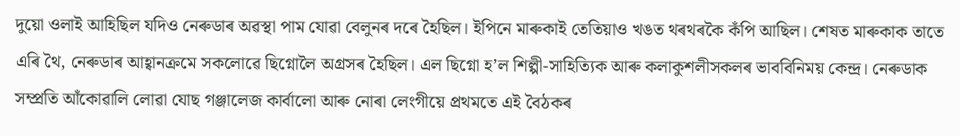দুয়ো ওলাই আহিছিল যদিও নেৰুডাৰ অৱস্থা পাম যোৱা বেলুনৰ দৰে হৈছিল। ইপিনে মাৰুকাই তেতিয়াও খঙত থৰথৰকৈ কঁপি আছিল। শেষত মাৰুকাক তাতে এৰি থৈ, নেৰুডাৰ আহ্বানক্ৰমে সকলোৱে ছিগ্নোলৈ অগ্ৰসৰ হৈছিল। এল ছিগ্নো হ’ল শিল্পী-সাহিত্যিক আৰু কলাকুশলীসকলৰ ভাববিনিময় কেন্দ্ৰ। নেৰুডাক সম্প্ৰতি আঁকোৱালি লোৱা যোছ গঞ্জালেজ কাৰ্বালো আৰু নোৰা লেংগীয়ে প্ৰথমতে এই বৈঠকৰ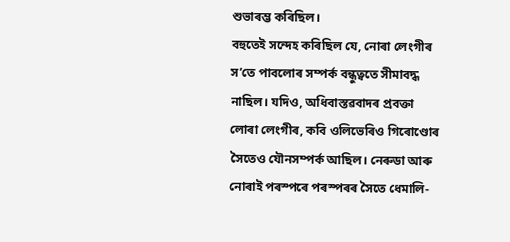শুভাৰম্ভ কৰিছিল।
বহুতেই সন্দেহ কৰিছিল যে, নোৰা লেংগীৰ স’তে পাবলোৰ সম্পৰ্ক বন্ধুত্বতে সীমাবদ্ধ নাছিল। যদিও, অধিবাস্তৱবাদৰ প্ৰবক্তা লোৰা লেংগীৰ, কবি ওলিভেৰিও গিৰোণ্ডোৰ সৈতেও যৌনসম্পৰ্ক আছিল। নেৰুডা আৰু নোৰাই পৰস্পৰে পৰস্পৰৰ সৈতে ধেমালি-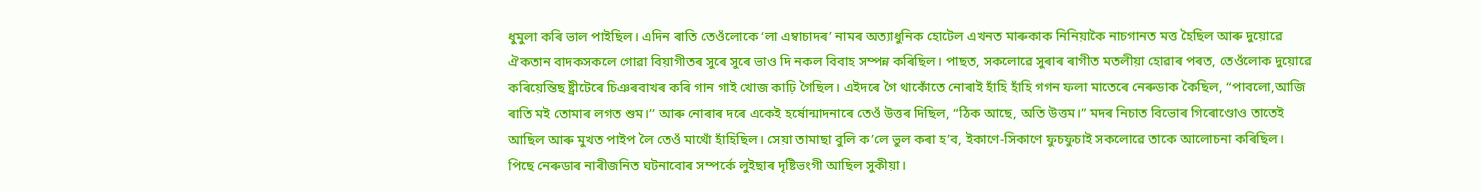ধুমুলা কৰি ভাল পাইছিল। এদিন ৰাতি তেওঁলোকে ‘লা এম্বাচাদৰ’ নামৰ অত্যাধুনিক হোটেল এখনত মাৰুকাক নিনিয়াকৈ নাচগানত মত্ত হৈছিল আৰু দুয়োৱে ঐকতান বাদকসকলে গোৱা বিয়াগীতৰ সুৰে সুৰে ভাও দি নকল বিবাহ সম্পন্ন কৰিছিল। পাছত, সকলোৱে সুৰাৰ ৰাগীত মতলীয়া হোৱাৰ পৰত, তেওঁলোক দুয়োৱে কৰিয়েন্তিছ ষ্ট্ৰীটেৰে চিঞৰবাখৰ কৰি গান গাই খোজ কাঢ়ি গৈছিল। এইদৰে গৈ থাকোঁতে নোৰাই হাঁহি হাঁহি গগন ফলা মাতেৰে নেৰুডাক কৈছিল, “পাবলো,আজি ৰাতি মই তোমাৰ লগত শুম।’’ আৰু নোৰাৰ দৰে একেই হৰ্ষোন্মাদনাৰে তেওঁ উত্তৰ দিছিল, “ঠিক আছে, অতি উত্তম।” মদৰ নিচাত বিভোৰ গিৰোণ্ডোও তাতেই আছিল আৰু মুখত পাইপ লৈ তেওঁ মাথোঁ হাঁহিছিল। সেয়া তামাছা বুলি ক’লে ভুল কৰা হ’ব, ইকাণে-সিকাণে ফুচফুচাই সকলোৱে তাকে আলোচনা কৰিছিল।
পিছে নেৰুডাৰ নাৰীজনিত ঘটনাবোৰ সম্পৰ্কে লুইছাৰ দৃষ্টিভংগী আছিল সুকীয়া।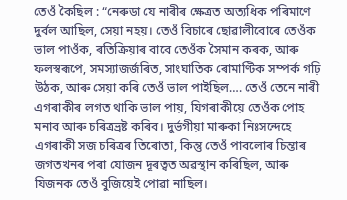তেওঁ কৈছিল : “নেৰুডা যে নাৰীৰ ক্ষেত্ৰত অত্যধিক পৰিমাণে দুৰ্বল আছিল, সেয়া নহয়। তেওঁ বিচাৰে ছোৱালীবোৰে তেওঁক ভাল পাওঁক, ৰতিক্ৰিয়াৰ বাবে তেওঁক সৈমান কৰক, আৰু ফলস্বৰূপে, সমস্যাজৰ্জৰিত, সাংঘাতিক ৰোমাণ্টিক সম্পৰ্ক গঢ়ি উঠক, আৰু সেয়া কৰি তেওঁ ভাল পাইছিল…. তেওঁ তেনে নাৰী এগৰাকীৰ লগত থাকি ভাল পায়, যিগৰাকীয়ে তেওঁক পোহ মনাব আৰু চৰিত্ৰভ্ৰষ্ট কৰিব। দুৰ্ভগীয়া মাৰুকা নিঃসন্দেহে এগৰাকী সজ চৰিত্ৰৰ তিৰোতা, কিন্তু তেওঁ পাবলোৰ চিন্তাৰ জগতখনৰ পৰা যোজন দূৰত্বত অৱস্থান কৰিছিল, আৰু যিজনক তেওঁ বুজিয়েই পোৱা নাছিল।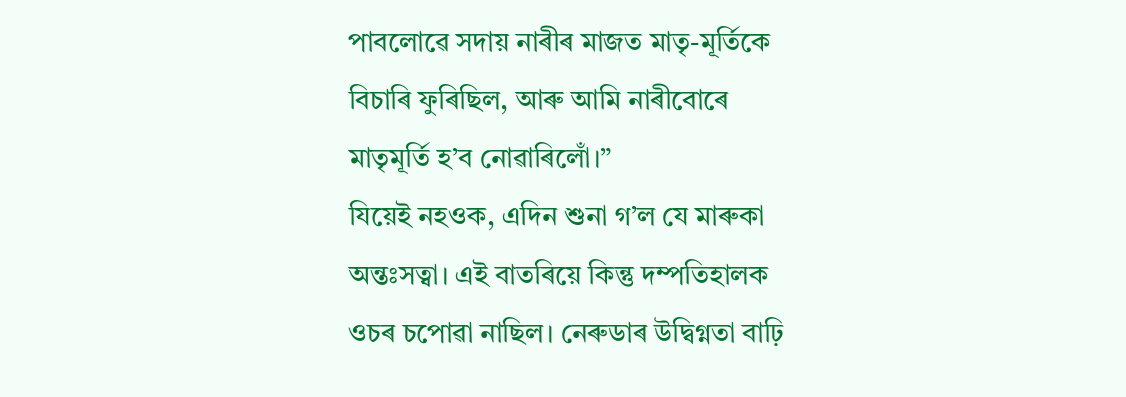পাবলোৱে সদায় নাৰীৰ মাজত মাতৃ-মূৰ্তিকে বিচাৰি ফুৰিছিল, আৰু আমি নাৰীবোৰে মাতৃমূৰ্তি হ’ব নোৱাৰিলোঁ।”
যিয়েই নহওক, এদিন শুনা গ’ল যে মাৰুকা অন্তঃসত্বা। এই বাতৰিয়ে কিন্তু দম্পতিহালক ওচৰ চপোৱা নাছিল। নেৰুডাৰ উদ্বিগ্নতা বাঢ়ি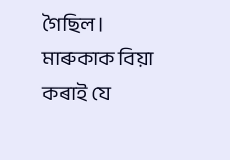গৈছিল। মাৰুকাক বিয়া কৰাই যে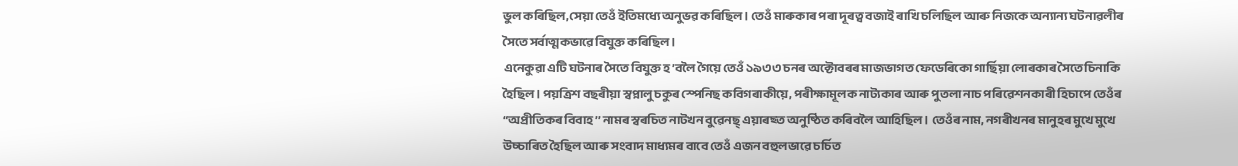ভুল কৰিছিল,সেয়া তেওঁ ইতিমধ্যে অনুভৱ কৰিছিল। তেওঁ মাৰুকাৰ পৰা দূৰত্ব বজাই ৰাখি চলিছিল আৰু নিজকে অন্যান্য ঘটনাৱলীৰ সৈতে সৰ্বাত্মকভাৱে বিযুক্ত কৰিছিল।
এনেকুৱা এটি ঘটনাৰ সৈতে বিযুক্ত হ’বলৈ গৈয়ে তেওঁ ১৯৩৩ চনৰ অক্টোবৰৰ মাজভাগত ফেডেৰিকো গাৰ্ছিয়া লোৰকাৰ সৈতে চিনাকি হৈছিল। পয়ত্রিশ বছৰীয়া স্বপ্নালু চকুৰ স্পেনিছ কবিগৰাকীয়ে, পৰীক্ষামূলক নাট্যকাৰ আৰু পুতলা নাচ পৰিৱেশনকাৰী হিচাপে তেওঁৰ “অপ্ৰীতিকৰ বিবাহ’’ নামৰ স্বৰচিত নাটখন বুৱেনছ্ এয়াৰছ্ত অনুষ্ঠিত কৰিবলৈ আহিছিল। তেওঁৰ নাম, নগৰীখনৰ মানুহৰ মুখে মুখে উচ্চাৰিত হৈছিল আৰু সংবাদ মাধ্যমৰ বাবে তেওঁ এজন বহুলভাৱে চৰ্চিত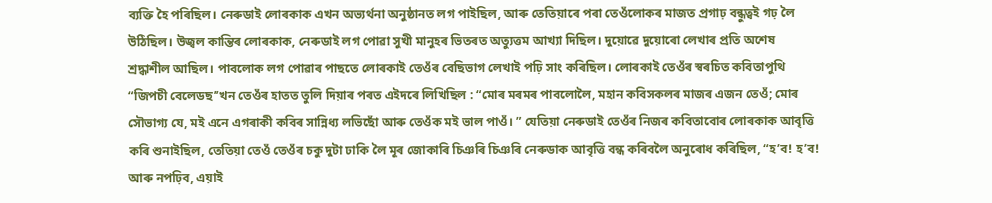ব্যক্তি হৈ পৰিছিল। নেৰুডাই লোৰকাক এখন অভ্যৰ্থনা অনুষ্ঠানত লগ পাইছিল, আৰু তেতিয়াৰে পৰা তেওঁলোকৰ মাজত প্ৰগাঢ় বন্ধুত্বই গঢ় লৈ উঠিছিল। উজ্বল কান্তিৰ লোৰকাক, নেৰুডাই লগ পোৱা সুখী মানুহৰ ভিতৰত অত্যুত্তম আখ্যা দিছিল। দুয়োৱে দুয়োৰো লেখাৰ প্ৰতি অশেষ শ্ৰদ্ধাশীল আছিল। পাবলোক লগ পোৱাৰ পাছতে লোৰকাই তেওঁৰ বেছিভাগ লেখাই পঢ়ি সাং কৰিছিল। লোৰকাই তেওঁৰ স্বৰচিত কবিতাপুথি “জিপচী বেলেডছ’’খন তেওঁৰ হাতত তুলি দিয়াৰ পৰত এইদৰে লিখিছিল : “মোৰ মৰমৰ পাবলোলৈ, মহান কবিসকলৰ মাজৰ এজন তেওঁ; মোৰ সৌভাগ্য যে, মই এনে এগৰাকী কবিৰ সান্নিধ্য লভিছোঁ আৰু তেওঁক মই ভাল পাওঁ। ” যেতিয়া নেৰুডাই তেওঁৰ নিজৰ কবিতাবোৰ লোৰকাক আবৃত্তি কৰি শুনাইছিল, তেতিয়া তেওঁ তেওঁৰ চকু দুটা ঢাকি লৈ মূৰ জোকাৰি চিঞৰি চিঞৰি নেৰুডাক আবৃত্তি বন্ধ কৰিবলৈ অনুৰোধ কৰিছিল, “হ’ব! হ’ব! আৰু নপঢ়িব, এয়াই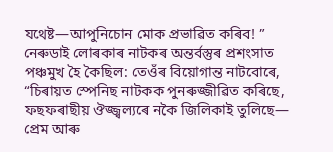যথেষ্ট—আপুনিচোন মোক প্ৰভাৱিত কৰিব! ”
নেৰুডাই লোৰকাৰ নাটকৰ অন্তৰ্বস্তুৰ প্রশংসাত পঞ্চমুখ হৈ কৈছিল: তেওঁৰ বিয়োগান্ত নাটবোৰে, “চিৰায়ত স্পেনিছ নাটকক পুনৰুজ্জীৱিত কৰিছে, ফছফৰাছীয় ঔজ্জ্বল্যৰে নকৈ জিলিকাই তুলিছে— প্ৰেম আৰু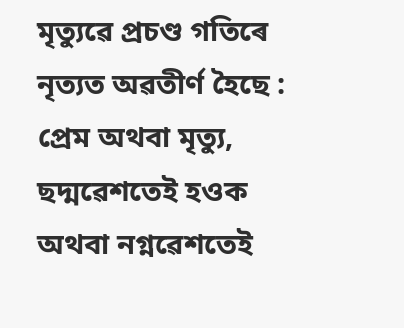মৃত্যুৱে প্ৰচণ্ড গতিৰে নৃত্যত অৱতীৰ্ণ হৈছে : প্ৰেম অথবা মৃত্যু, ছদ্মৱেশতেই হওক অথবা নগ্নৱেশতেই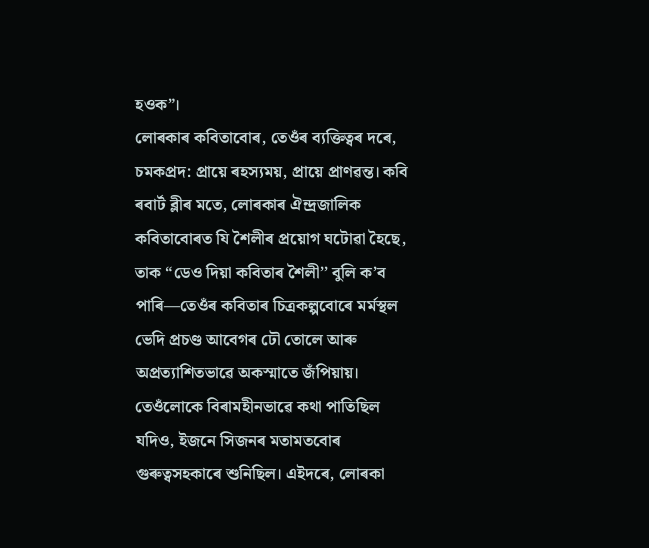হওক”।
লোৰকাৰ কবিতাবোৰ, তেওঁৰ ব্যক্তিত্বৰ দৰে, চমকপ্ৰদ: প্ৰায়ে ৰহস্যময়, প্ৰায়ে প্ৰাণৱন্ত। কবি ৰবাৰ্ট ব্লীৰ মতে, লোৰকাৰ ঐন্দ্ৰজালিক কবিতাবোৰত যি শৈলীৰ প্ৰয়োগ ঘটোৱা হৈছে, তাক “ডেও দিয়া কবিতাৰ শৈলী’’ বুলি ক’ব পাৰি—তেওঁৰ কবিতাৰ চিত্ৰকল্পবোৰে মৰ্মস্থল ভেদি প্ৰচণ্ড আবেগৰ ঢৌ তোলে আৰু অপ্ৰত্যাশিতভাৱে অকস্মাতে জঁপিয়ায়।
তেওঁলোকে বিৰামহীনভাৱে কথা পাতিছিল যদিও, ইজনে সিজনৰ মতামতবোৰ গুৰুত্বসহকাৰে শুনিছিল। এইদৰে, লোৰকা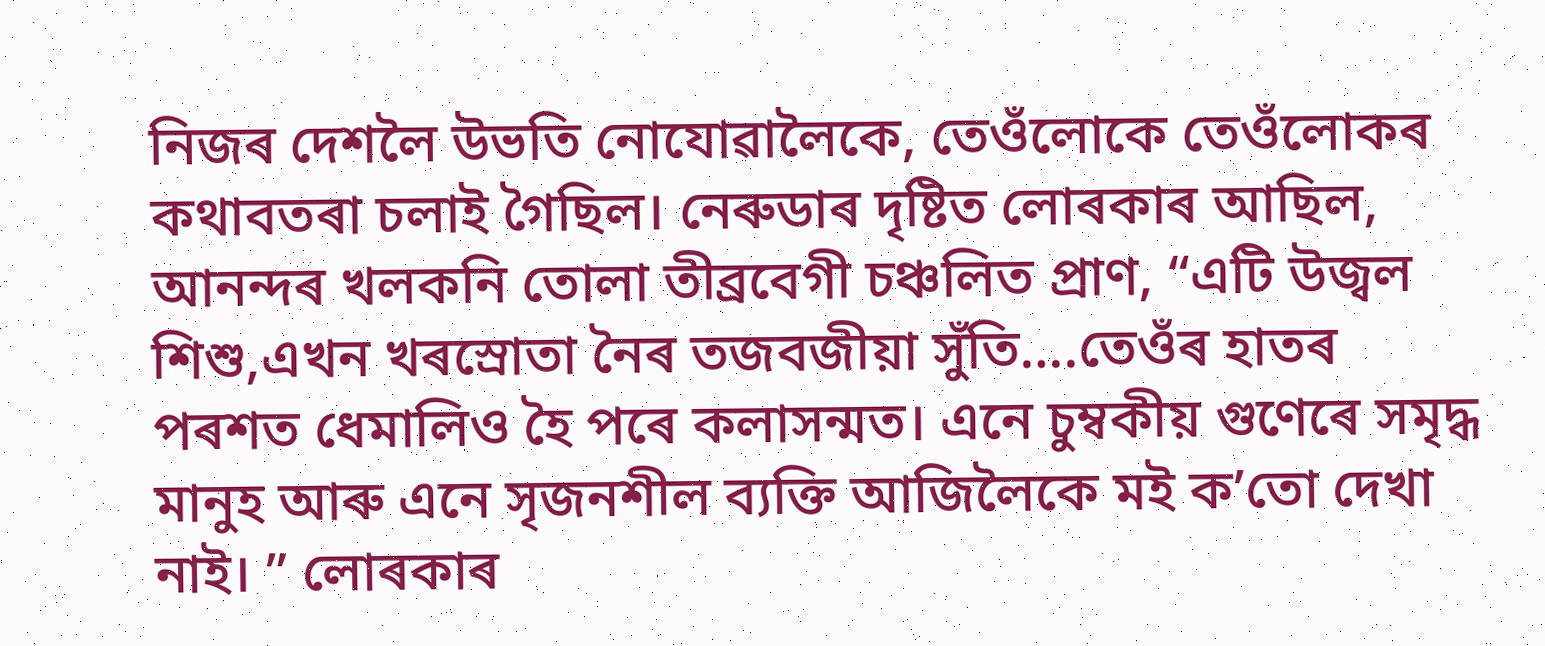নিজৰ দেশলৈ উভতি নোযোৱালৈকে, তেওঁলোকে তেওঁলোকৰ কথাবতৰা চলাই গৈছিল। নেৰুডাৰ দৃষ্টিত লোৰকাৰ আছিল, আনন্দৰ খলকনি তোলা তীব্ৰবেগী চঞ্চলিত প্ৰাণ, “এটি উজ্বল শিশু,এখন খৰস্ৰোতা নৈৰ তজবজীয়া সুঁতি….তেওঁৰ হাতৰ পৰশত ধেমালিও হৈ পৰে কলাসন্মত। এনে চুম্বকীয় গুণেৰে সমৃদ্ধ মানুহ আৰু এনে সৃজনশীল ব্যক্তি আজিলৈকে মই ক’তো দেখা নাই। ” লোৰকাৰ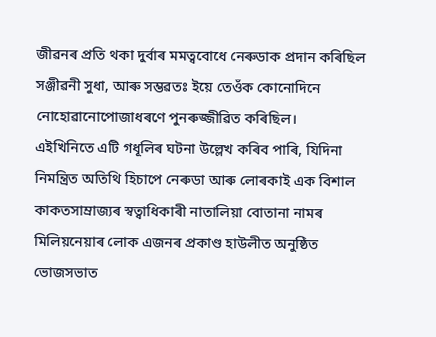জীৱনৰ প্ৰতি থকা দুৰ্বাৰ মমত্ববোধে নেৰুডাক প্ৰদান কৰিছিল সঞ্জীৱনী সুধা, আৰু সম্ভৱতঃ ইয়ে তেওঁক কোনোদিনে নোহোৱানোপোজাধৰণে পুনৰুজ্জীৱিত কৰিছিল।
এইখিনিতে এটি গধূলিৰ ঘটনা উল্লেখ কৰিব পাৰি, যিদিনা নিমন্ত্ৰিত অতিথি হিচাপে নেৰুডা আৰু লোৰকাই এক বিশাল কাকতসাম্ৰাজ্যৰ স্বত্বাধিকাৰী নাতালিয়া বোতানা নামৰ মিলিয়নেয়াৰ লোক এজনৰ প্ৰকাণ্ড হাউলীত অনুষ্ঠিত ভোজসভাত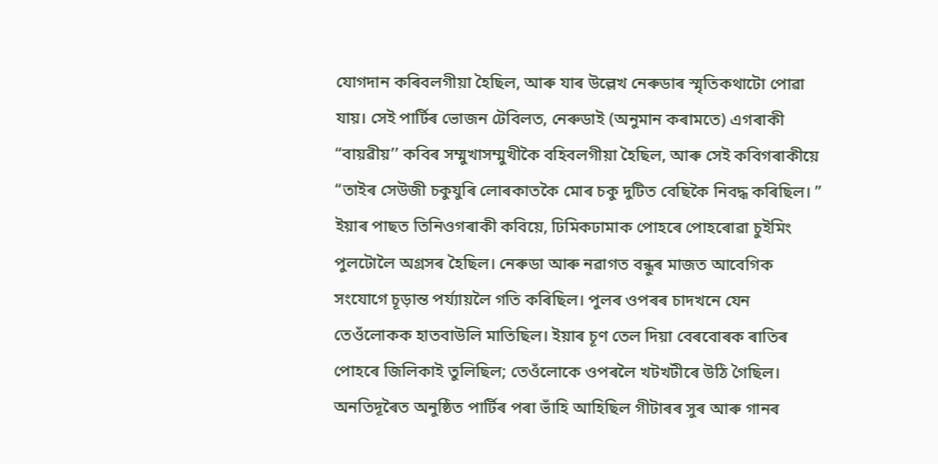যোগদান কৰিবলগীয়া হৈছিল, আৰু যাৰ উল্লেখ নেৰুডাৰ স্মৃতিকথাটো পোৱা যায়। সেই পাৰ্টিৰ ভোজন টেবিলত, নেৰুডাই (অনুমান কৰামতে) এগৰাকী “বায়ৱীয়’’ কবিৰ সম্মুখাসম্মুখীকৈ বহিবলগীয়া হৈছিল, আৰু সেই কবিগৰাকীয়ে “তাইৰ সেউজী চকুযুৰি লোৰকাতকৈ মোৰ চকু দুটিত বেছিকৈ নিবদ্ধ কৰিছিল। ” ইয়াৰ পাছত তিনিওগৰাকী কবিয়ে, ঢিমিকঢামাক পোহৰে পোহৰোৱা চুইমিং পুলটোলৈ অগ্ৰসৰ হৈছিল। নেৰুডা আৰু নৱাগত বন্ধুৰ মাজত আবেগিক সংযোগে চূড়ান্ত পৰ্য্যায়লৈ গতি কৰিছিল। পুলৰ ওপৰৰ চাদখনে যেন তেওঁলোকক হাতবাউলি মাতিছিল। ইয়াৰ চূণ তেল দিয়া বেৰবোৰক ৰাতিৰ পোহৰে জিলিকাই তুলিছিল; তেওঁলোকে ওপৰলৈ খটখটীৰে উঠি গৈছিল। অনতিদূৰৈত অনুষ্ঠিত পাৰ্টিৰ পৰা ভাঁহি আহিছিল গীটাৰৰ সুৰ আৰু গানৰ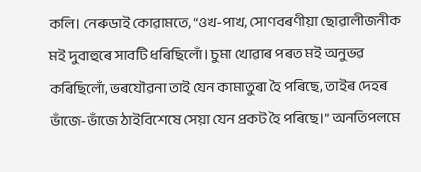কলি। নেৰুডাই কোৱামতে, “ওখ-পাখ, সোণবৰণীয়া ছোৱালীজনীক মই দুবাহুৰে সাবটি ধৰিছিলোঁ। চুমা খোৱাৰ পৰত মই অনুভৱ কৰিছিলোঁ, ভৰযৌৱনা তাই যেন কামাতুৰা হৈ পৰিছে, তাইৰ দেহৰ ভাঁজে-ভাঁজে ঠাইবিশেষে সেয়া যেন প্ৰকট হৈ পৰিছে।” অনতিপলমে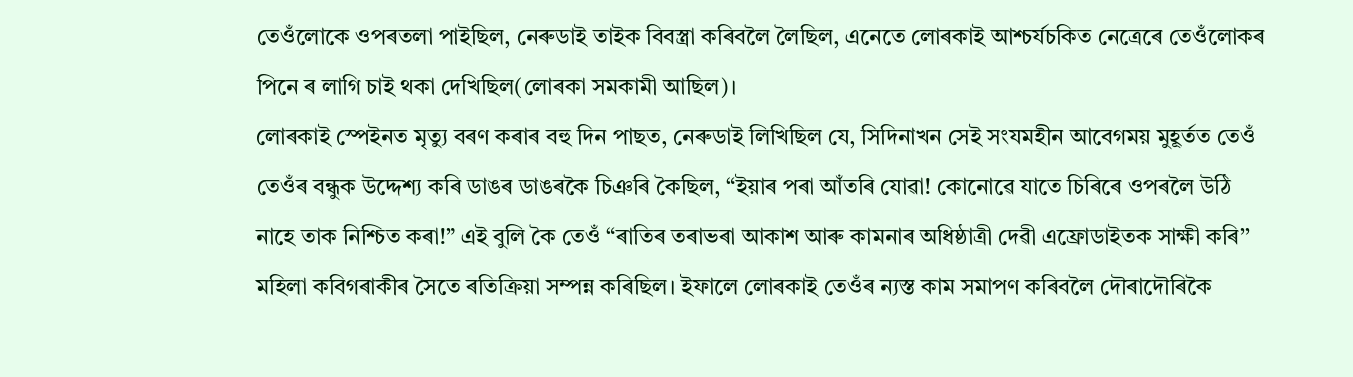তেওঁলোকে ওপৰতলা পাইছিল, নেৰুডাই তাইক বিবস্ত্ৰা কৰিবলৈ লৈছিল, এনেতে লোৰকাই আশ্চৰ্যচকিত নেত্ৰেৰে তেওঁলোকৰ পিনে ৰ লাগি চাই থকা দেখিছিল(লোৰকা সমকামী আছিল)।
লোৰকাই স্পেইনত মৃত্যু বৰণ কৰাৰ বহু দিন পাছত, নেৰুডাই লিখিছিল যে, সিদিনাখন সেই সংযমহীন আবেগময় মুহূৰ্তত তেওঁ তেওঁৰ বন্ধুক উদ্দেশ্য কৰি ডাঙৰ ডাঙৰকৈ চিঞৰি কৈছিল, “ইয়াৰ পৰা আঁতৰি যোৱা! কোনোৱে যাতে চিৰিৰে ওপৰলৈ উঠি নাহে তাক নিশ্চিত কৰা!” এই বুলি কৈ তেওঁ “ৰাতিৰ তৰাভৰা আকাশ আৰু কামনাৰ অধিষ্ঠাত্ৰী দেৱী এফ্রোডাইতক সাক্ষী কৰি’’ মহিলা কবিগৰাকীৰ সৈতে ৰতিক্ৰিয়া সম্পন্ন কৰিছিল। ইফালে লোৰকাই তেওঁৰ ন্যস্ত কাম সমাপণ কৰিবলৈ দৌৰাদৌৰিকৈ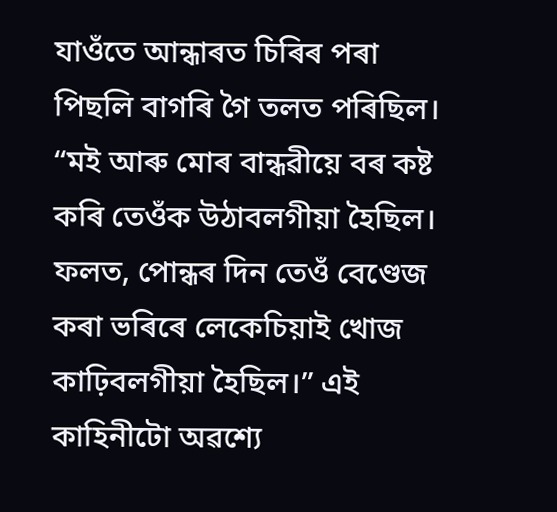যাওঁতে আন্ধাৰত চিৰিৰ পৰা পিছলি বাগৰি গৈ তলত পৰিছিল। “মই আৰু মোৰ বান্ধৱীয়ে বৰ কষ্ট কৰি তেওঁক উঠাবলগীয়া হৈছিল। ফলত, পোন্ধৰ দিন তেওঁ বেণ্ডেজ কৰা ভৰিৰে লেকেচিয়াই খোজ কাঢ়িবলগীয়া হৈছিল।” এই কাহিনীটো অৱশ্যে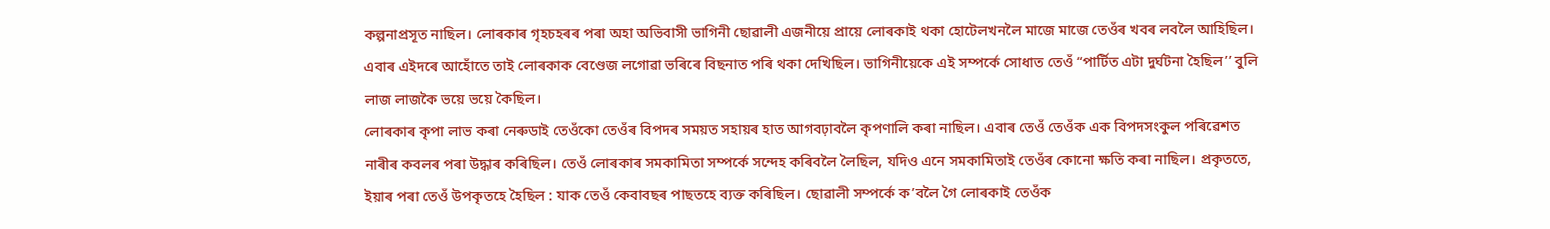কল্পনাপ্ৰসূত নাছিল। লোৰকাৰ গৃহচহৰৰ পৰা অহা অভিবাসী ভাগিনী ছোৱালী এজনীয়ে প্ৰায়ে লোৰকাই থকা হোটেলখনলৈ মাজে মাজে তেওঁৰ খবৰ লবলৈ আহিছিল। এবাৰ এইদৰে আহোঁতে তাই লোৰকাক বেণ্ডেজ লগোৱা ভৰিৰে বিছনাত পৰি থকা দেখিছিল। ভাগিনীয়েকে এই সম্পৰ্কে সোধাত তেওঁ “পাৰ্টিত এটা দুৰ্ঘটনা হৈছিল’’ বুলি লাজ লাজকৈ ভয়ে ভয়ে কৈছিল।
লোৰকাৰ কৃপা লাভ কৰা নেৰুডাই তেওঁকো তেওঁৰ বিপদৰ সময়ত সহায়ৰ হাত আগবঢ়াবলৈ কৃপণালি কৰা নাছিল। এবাৰ তেওঁ তেওঁক এক বিপদসংকুল পৰিৱেশত নাৰীৰ কবলৰ পৰা উদ্ধাৰ কৰিছিল। তেওঁ লোৰকাৰ সমকামিতা সম্পৰ্কে সন্দেহ কৰিবলৈ লৈছিল, যদিও এনে সমকামিতাই তেওঁৰ কোনো ক্ষতি কৰা নাছিল। প্ৰকৃততে, ইয়াৰ পৰা তেওঁ উপকৃতহে হৈছিল : যাক তেওঁ কেবাবছৰ পাছতহে ব্যক্ত কৰিছিল। ছোৱালী সম্পৰ্কে ক’বলৈ গৈ লোৰকাই তেওঁক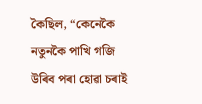কৈছিল, “কেনেকৈ নতুনকৈ পাখি গজি উৰিব পৰা হোৱা চৰাই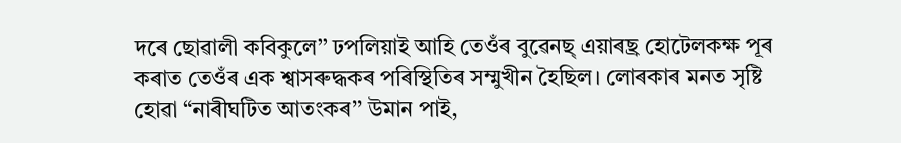দৰে ছোৱালী কবিকুলে’’ ঢপলিয়াই আহি তেওঁৰ বুৱেনছ্ এয়াৰছ্ৰ হোটেলকক্ষ পূৰ কৰাত তেওঁৰ এক শ্বাসৰুদ্ধকৰ পৰিস্থিতিৰ সম্মুখীন হৈছিল। লোৰকাৰ মনত সৃষ্টি হোৱা “নাৰীঘটিত আতংকৰ’’ উমান পাই,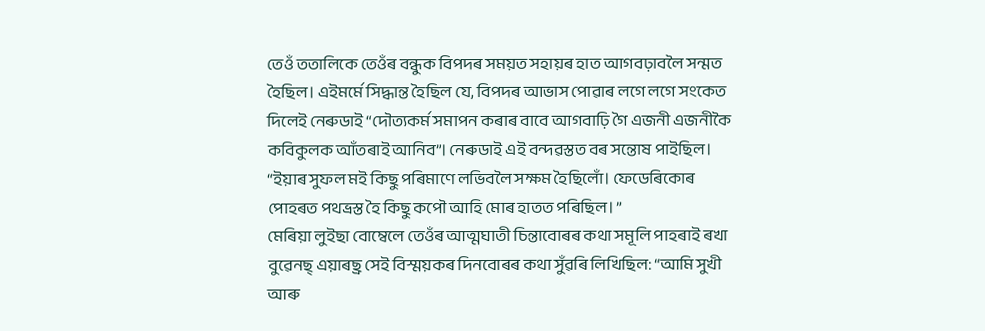তেওঁ ততালিকে তেওঁৰ বন্ধুক বিপদৰ সময়ত সহায়ৰ হাত আগবঢ়াবলৈ সন্মত হৈছিল। এইমৰ্মে সিদ্ধান্ত হৈছিল যে, বিপদৰ আভাস পোৱাৰ লগে লগে সংকেত দিলেই নেৰুডাই “দৌত্যকৰ্ম সমাপন কৰাৰ বাবে আগবাঢ়ি গৈ এজনী এজনীকৈ কবিকুলক আঁতৰাই আনিব”। নেৰুডাই এই বন্দৱস্তত বৰ সন্তোষ পাইছিল। “ইয়াৰ সুফল মই কিছু পৰিমাণে লভিবলৈ সক্ষম হৈছিলোঁ। ফেডেৰিকোৰ পোহৰত পথভ্ৰস্ত হৈ কিছু কপৌ আহি মোৰ হাতত পৰিছিল। ”
মেৰিয়া লুইছা বোম্বেলে তেওঁৰ আত্মঘাতী চিন্তাবোৰৰ কথা সমূলি পাহৰাই ৰখা বুৱেনছ্ এয়াৰছ্ৰ সেই বিস্ময়কৰ দিনবোৰৰ কথা সুঁৱৰি লিখিছিল: “আমি সুখী আৰু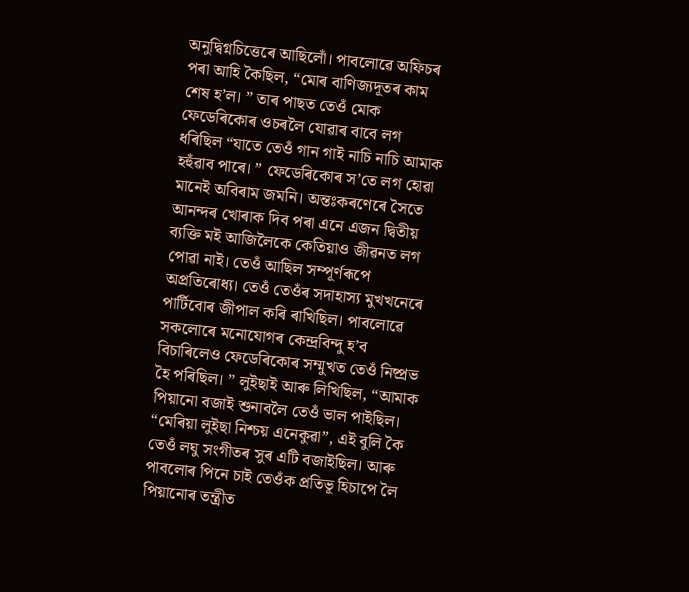অনুদ্বিগ্নচিত্তেৰে আছিলোঁ। পাবলোৱে অফিচৰ পৰা আহি কৈছিল, “মোৰ বাণিজ্যদূতৰ কাম শেষ হ’ল। ” তাৰ পাছত তেওঁ মোক ফেডেৰিকোৰ ওচৰলৈ যোৱাৰ বাবে লগ ধৰিছিল “যাতে তেওঁ গান গাই নাচি নাচি আমাক হহুঁৱাব পাৰে। ” ফেডেৰিকোৰ স’তে লগ হোৱা মানেই অবিৰাম জমনি। অন্তঃকৰণেৰে সৈতে আনন্দৰ খোৰাক দিব পৰা এনে এজন দ্বিতীয় ব্যক্তি মই আজিলৈকে কেতিয়াও জীৱনত লগ পোৱা নাই। তেওঁ আছিল সম্পূৰ্ণৰূপে অপ্ৰতিৰোধ্য। তেওঁ তেওঁৰ সদাহাস্য মুখখনেৰে পাৰ্টিবোৰ জীপাল কৰি ৰাখিছিল। পাবলোৱে সকলোৰে মনোযোগৰ কেন্দ্ৰবিন্দু হ’ব বিচাৰিলেও ফেডেৰিকোৰ সম্মুখত তেওঁ নিষ্প্ৰভ হৈ পৰিছিল। ” লুইছাই আৰু লিখিছিল, “আমাক পিয়ানো বজাই শুনাবলৈ তেওঁ ভাল পাইছিল। “মেৰিয়া লুইছা নিশ্চয় এনেকুৱা”, এই বুলি কৈ তেওঁ লঘু সংগীতৰ সুৰ এটি বজাইছিল। আৰু পাবলোৰ পিনে চাই তেওঁক প্ৰতিভূ হিচাপে লৈ পিয়ানোৰ তন্ত্ৰীত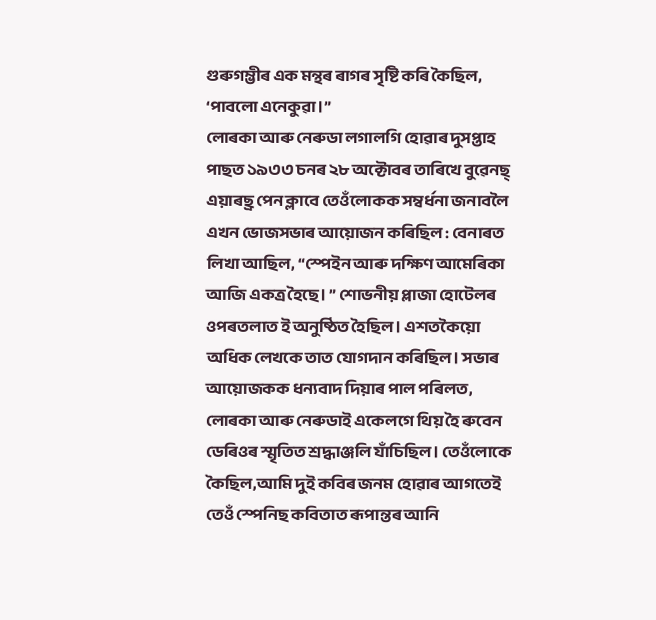গুৰুগম্ভীৰ এক মন্থৰ ৰাগৰ সৃষ্টি কৰি কৈছিল, ‘পাবলো এনেকুৱা।”
লোৰকা আৰু নেৰুডা লগালগি হোৱাৰ দুসপ্তাহ পাছত ১৯৩৩ চনৰ ২৮ অক্টোবৰ তাৰিখে বুৱেনছ্ এয়াৰছ্ৰ পেন ক্লাবে তেওঁলোকক সম্বৰ্ধনা জনাবলৈ এখন ভোজসভাৰ আয়োজন কৰিছিল : বেনাৰত লিখা আছিল, “স্পেইন আৰু দক্ষিণ আমেৰিকা আজি একত্ৰ হৈছে। ” শোভনীয় প্লাজা হোটেলৰ ওপৰতলাত ই অনুষ্ঠিত হৈছিল। এশতকৈয়ো অধিক লেখকে তাত যোগদান কৰিছিল। সভাৰ আয়োজকক ধন্যবাদ দিয়াৰ পাল পৰিলত, লোৰকা আৰু নেৰুডাই একেলগে থিয় হৈ ৰুবেন ডেৰিওৰ স্মৃতিত শ্ৰদ্ধাঞ্জলি যাঁচিছিল। তেওঁলোকে কৈছিল,আমি দুই কবিৰ জনম হোৱাৰ আগতেই তেওঁ স্পেনিছ কবিতাত ৰূপান্তৰ আনি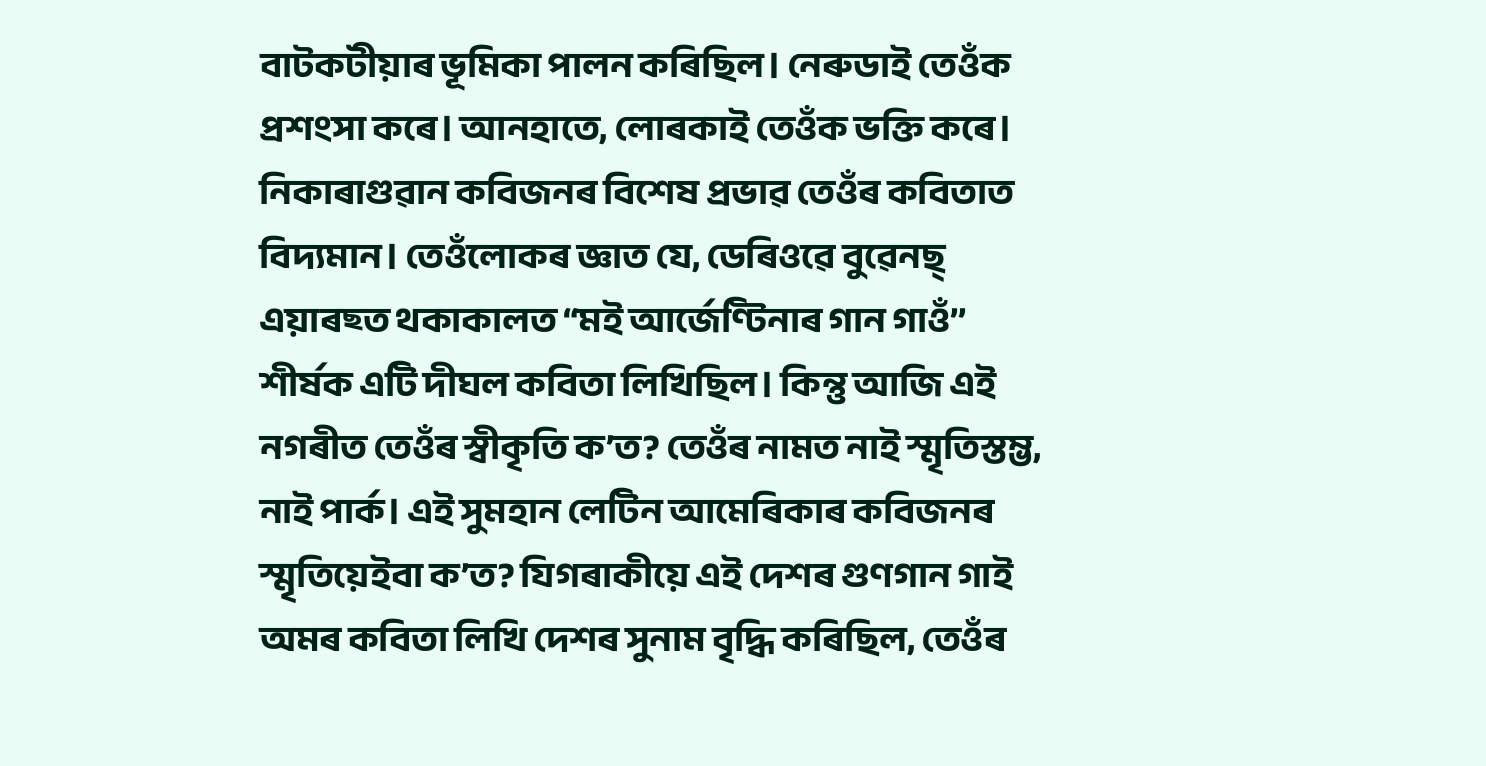বাটকটীয়াৰ ভূমিকা পালন কৰিছিল। নেৰুডাই তেওঁক প্ৰশংসা কৰে। আনহাতে, লোৰকাই তেওঁক ভক্তি কৰে। নিকাৰাগুৱান কবিজনৰ বিশেষ প্ৰভাৱ তেওঁৰ কবিতাত বিদ্যমান। তেওঁলোকৰ জ্ঞাত যে, ডেৰিওৱে বুৱেনছ্ এয়াৰছ্ত থকাকালত “মই আৰ্জেণ্টিনাৰ গান গাওঁ’’ শীৰ্ষক এটি দীঘল কবিতা লিখিছিল। কিন্তু আজি এই নগৰীত তেওঁৰ স্বীকৃতি ক’ত? তেওঁৰ নামত নাই স্মৃতিস্তম্ভ, নাই পাৰ্ক। এই সুমহান লেটিন আমেৰিকাৰ কবিজনৰ স্মৃতিয়েইবা ক’ত? যিগৰাকীয়ে এই দেশৰ গুণগান গাই অমৰ কবিতা লিখি দেশৰ সুনাম বৃদ্ধি কৰিছিল, তেওঁৰ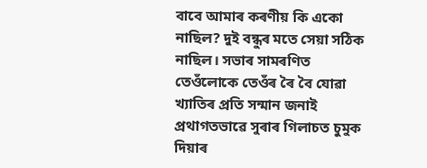বাবে আমাৰ কৰণীয় কি একো নাছিল? দুই বন্ধুৰ মতে সেয়া সঠিক নাছিল। সভাৰ সামৰণিত তেওঁলোকে তেওঁৰ ৰৈ বৈ যোৱা খ্যাতিৰ প্ৰতি সন্মান জনাই প্ৰথাগতভাৱে সুৰাৰ গিলাচত চুমুক দিয়াৰ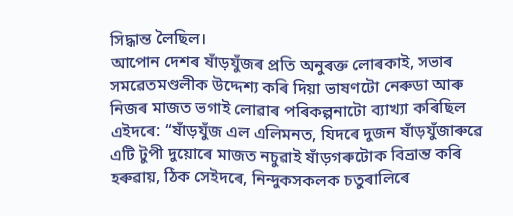সিদ্ধান্ত লৈছিল।
আপোন দেশৰ ষাঁড়যুঁজৰ প্ৰতি অনুৰক্ত লোৰকাই, সভাৰ সমৱেতমণ্ডলীক উদ্দেশ্য কৰি দিয়া ভাষণটো নেৰুডা আৰু নিজৰ মাজত ভগাই লোৱাৰ পৰিকল্পনাটো ব্যাখ্যা কৰিছিল এইদৰে: “ষাঁড়যুঁজ এল এলিমনত, যিদৰে দুজন ষাঁড়যুঁজাৰুৱে এটি টুপী দুয়োৰে মাজত নচুৱাই ষাঁড়গৰুটোক বিভ্ৰান্ত কৰি হৰুৱায়, ঠিক সেইদৰে, নিন্দুকসকলক চতুৰালিৰে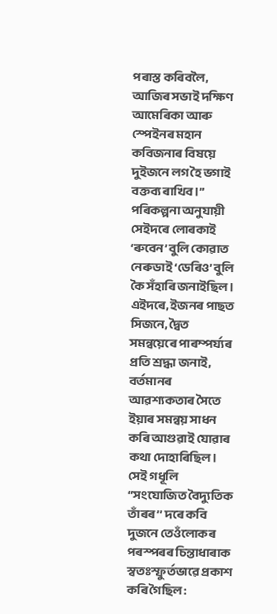পৰাস্ত কৰিবলৈ, আজিৰ সভাই দক্ষিণ আমেৰিকা আৰু স্পেইনৰ মহান কবিজনাৰ বিষয়ে দুইজনে লগ হৈ ভগাই বক্তব্য ৰাখিব।” পৰিকল্পনা অনুযায়ী সেইদৰে লোৰকাই ‘ৰুবেন’ বুলি কোৱাত নেৰুডাই ‘ডেৰিও’ বুলি কৈ সঁহাৰি জনাইছিল।
এইদৰে, ইজনৰ পাছত সিজনে, দ্বৈত সমন্বয়েৰে পাৰম্পৰ্য্যৰ প্ৰতি শ্ৰদ্ধা জনাই, বৰ্তমানৰ আৱশ্যকতাৰ সৈতে ইয়াৰ সমন্বয় সাধন কৰি আগুৱাই যোৱাৰ কথা দোহাৰিছিল। সেই গধূলি “সংযোজিত বৈদ্যুতিক তাঁৰৰ’’ দৰে কবি দুজনে তেওঁলোকৰ পৰস্পৰৰ চিন্তাধাৰাক স্বতঃস্ফুৰ্তভাৱে প্ৰকাশ কৰি গৈছিল :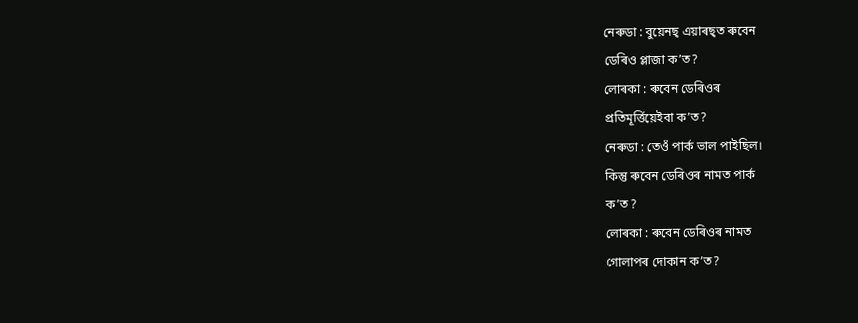নেৰুডা : বুয়েনছ্ এয়াৰছ্ত ৰুবেন
ডেৰিও প্লাজা ক’ত?
লোৰকা : ৰুবেন ডেৰিওৰ
প্ৰতিমূৰ্ত্তিয়েইবা ক’ত?
নেৰুডা : তেওঁ পাৰ্ক ভাল পাইছিল।
কিন্তু ৰুবেন ডেৰিওৰ নামত পাৰ্ক
ক’ত ?
লোৰকা : ৰুবেন ডেৰিওৰ নামত
গোলাপৰ দোকান ক’ত?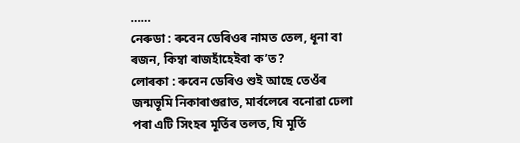……
নেৰুডা : ৰুবেন ডেৰিওৰ নামত তেল, ধূনা বা ৰজন, কিম্বা ৰাজহাঁহেইবা ক’ত?
লোৰকা : ৰুবেন ডেৰিও শুই আছে তেওঁৰ জন্মভূমি নিকাৰাগুৱাত, মাৰ্বলেৰে বনোৱা ঢেলা পৰা এটি সিংহৰ মূৰ্তিৰ তলত, যি মূৰ্তি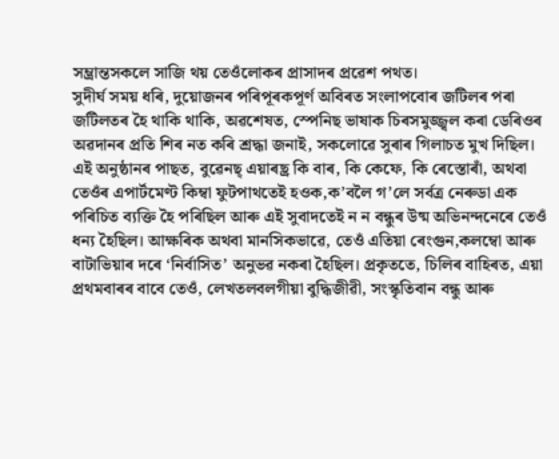সম্ভ্ৰান্তসকলে সাজি থয় তেওঁলোকৰ প্ৰাসাদৰ প্ৰৱেশ পথত।
সুদীৰ্ঘ সময় ধৰি, দুয়োজনৰ পৰিপূৰকপূৰ্ণ অবিৰত সংলাপবোৰ জটিলৰ পৰা জটিলতৰ হৈ থাকি থাকি, অৱশেষত, স্পেনিছ ভাষাক চিৰসমুজ্জ্বল কৰা ডেৰিওৰ অৱদানৰ প্ৰতি শিৰ নত কৰি শ্ৰদ্ধা জনাই, সকলোৱে সুৰাৰ গিলাচত মুখ দিছিল।
এই অনুষ্ঠানৰ পাছত, বুৱেনছ্ এয়াৰছ্ৰ কি বাৰ, কি কেফে, কি ৰেস্তোৰাঁ, অথবা তেওঁৰ এপাৰ্টমেণ্ট কিম্বা ফুটপাথতেই হওক,ক’বলৈ গ’লে সৰ্বত্ৰ নেৰুডা এক পৰিচিত ব্যক্তি হৈ পৰিছিল আৰু এই সুবাদতেই ন ন বন্ধুৰ উষ্ম অভিনন্দনেৰে তেওঁ ধন্য হৈছিল। আক্ষৰিক অথবা মানসিকভাৱে, তেওঁ এতিয়া ৰেংগুন,কলম্বো আৰু বাটাভিয়াৰ দৰে ‘নিৰ্বাসিত’ অনুভৱ নকৰা হৈছিল। প্ৰকৃততে, চিলিৰ বাহিৰত, এয়া প্ৰথমবাৰৰ বাবে তেওঁ, লেখতলবলগীয়া বুদ্ধিজীৱী, সংস্কৃতিবান বন্ধু আৰু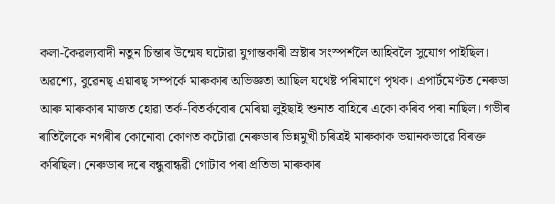কলা-কৈৱল্যবাদী নতুন চিন্তাৰ উন্মেষ ঘটোৱা যুগান্তকাৰী স্ৰষ্টাৰ সংস্পৰ্শলৈ আহিবলৈ সুযোগ পাইছিল।
অৱশ্যে, বুৱেনছ্ এয়াৰছ্ সম্পৰ্কে মাৰুকাৰ অভিজ্ঞতা আছিল যথেষ্ট পৰিমাণে পৃথক। এপাৰ্টমেণ্টত নেৰুডা আৰু মাৰুকাৰ মাজত হোৱা তৰ্ক-বিতৰ্কবোৰ মেৰিয়া লুইছাই শুনাত বাহিৰে একো কৰিব পৰা নাছিল। গভীৰ ৰাতিলৈকে নগৰীৰ কোনোবা কোণত কটোৱা নেৰুডাৰ ভিন্নমুখী চৰিত্ৰই মাৰুকাক ভয়ানকভাৱে বিৰক্ত কৰিছিল। নেৰুডাৰ দৰে বন্ধুবান্ধৱী গোটাব পৰা প্ৰতিভা মাৰুকাৰ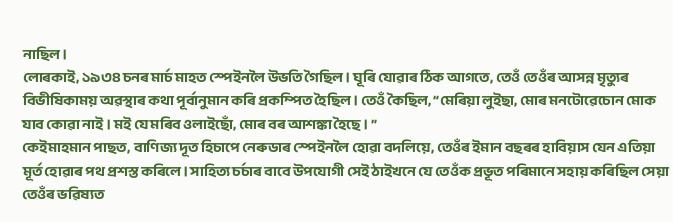নাছিল।
লোৰকাই, ১৯৩৪ চনৰ মাৰ্চ মাহত স্পেইনলৈ উভতি গৈছিল। ঘূৰি যোৱাৰ ঠিক আগতে, তেওঁ তেওঁৰ আসন্ন মৃত্যুৰ বিভীষিকাময় অৱস্থাৰ কথা পূৰ্বানুমান কৰি প্ৰকম্পিত হৈছিল। তেওঁ কৈছিল, “মেৰিয়া লুইছা, মোৰ মনটোৱেচোন মোক যাব কোৱা নাই। মই যে মৰিব ওলাইছোঁ, মোৰ বৰ আশঙ্কা হৈছে। ”
কেইমাহমান পাছত, বাণিজ্য দূত হিচাপে নেৰুডাৰ স্পেইনলৈ হোৱা বদলিয়ে, তেওঁৰ ইমান বছৰৰ হাবিয়াস যেন এতিয়া মূৰ্ত হোৱাৰ পথ প্ৰশস্ত কৰিলে। সাহিত্য চৰ্চাৰ বাবে উপযোগী সেই ঠাইখনে যে তেওঁক প্ৰভূত পৰিমানে সহায় কৰিছিল সেয়া তেওঁৰ ভৱিষ্যত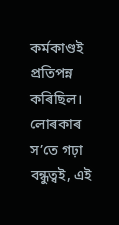কৰ্মকাণ্ডই প্ৰতিপন্ন কৰিছিল। লোৰকাৰ স’তে গঢ়া বন্ধুত্বই, এই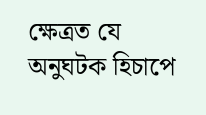ক্ষেত্ৰত যে অনুঘটক হিচাপে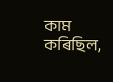কাম কৰিছিল,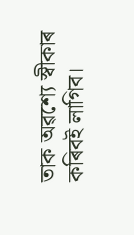তাক অৱশ্যে স্বীকাৰ কৰিবই লাগিব।